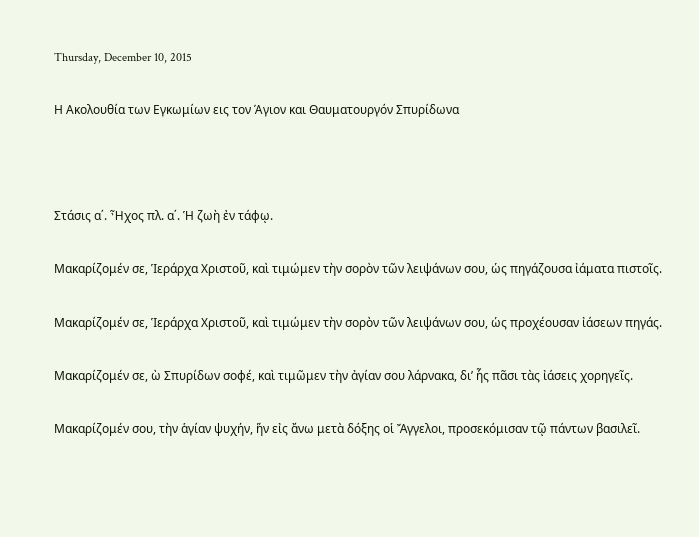Thursday, December 10, 2015

Η Ακολουθία των Εγκωμίων εις τον Άγιον και Θαυματουργόν Σπυρίδωνα



Στάσις α΄. Ἦχος πλ. α΄. Ἡ ζωὴ ἐν τάφῳ.

Μακαρίζομέν σε, Ἱεράρχα Χριστοῦ, καὶ τιμώμεν τὴν σορὸν τῶν λειψάνων σου, ὡς πηγάζουσα ἰάματα πιστοῖς.

Μακαρίζομέν σε, Ἱεράρχα Χριστοῦ, καὶ τιμώμεν τὴν σορὸν τῶν λειψάνων σου, ὡς προχέουσαν ἰάσεων πηγάς.

Μακαρίζομέν σε, ὼ Σπυρίδων σοφέ, καὶ τιμῶμεν τὴν ἀγίαν σου λάρνακα, δι’ ἧς πᾶσι τὰς ἰάσεις χορηγεῖς.

Μακαρίζομέν σου, τὴν ἁγίαν ψυχήν, ἥν εἰς ἄνω μετὰ δόξης οἱ Ἄγγελοι, προσεκόμισαν τῷ πάντων βασιλεῖ.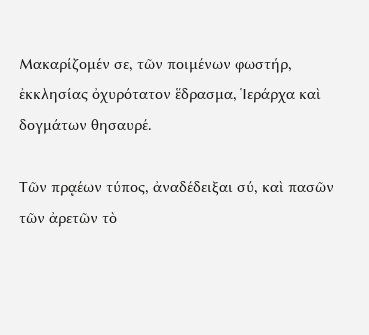Μακαρίζομέν σε, τῶν ποιμένων φωστήρ, ἐκκλησίας ὀχυρότατον ἕδρασμα, Ἱεράρχα καὶ δογμάτων θησαυρέ.

Τῶν πρᾳέων τύπος, ἀναδέδειξαι σύ, καὶ πασῶν τῶν ἀρετῶν τὸ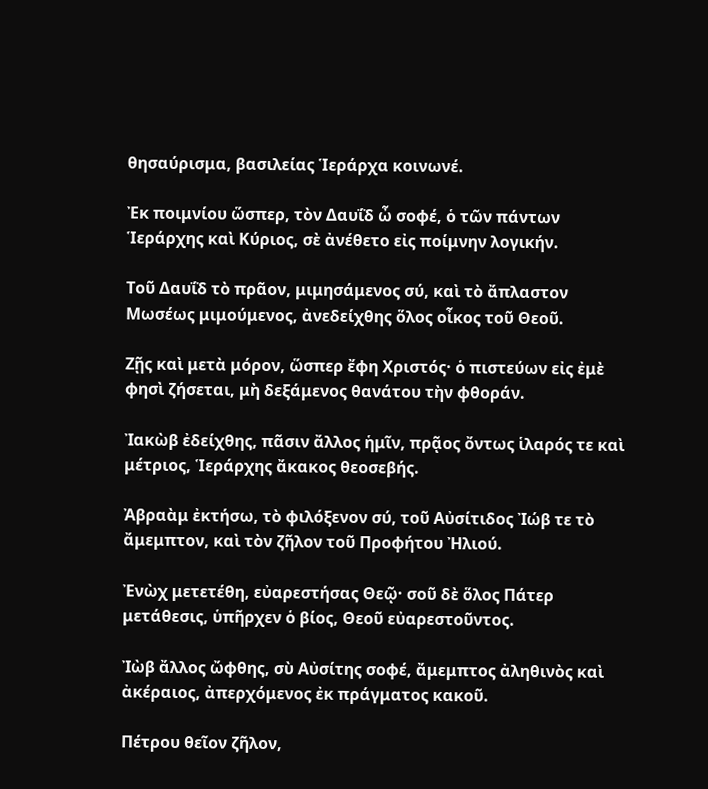θησαύρισμα, βασιλείας Ἱεράρχα κοινωνέ.

Ἐκ ποιμνίου ὥσπερ, τὸν Δαυΐδ ὦ σοφέ, ὁ τῶν πάντων Ἱεράρχης καὶ Κύριος, σὲ ἀνέθετο εἰς ποίμνην λογικήν.

Τοῦ Δαυΐδ τὸ πρᾶον, μιμησάμενος σύ, καὶ τὸ ἄπλαστον Μωσέως μιμούμενος, ἀνεδείχθης ὅλος οἶκος τοῦ Θεοῦ.

Ζῇς καὶ μετὰ μόρον, ὥσπερ ἔφη Χριστός· ὁ πιστεύων εἰς ἐμὲ φησὶ ζήσεται, μὴ δεξάμενος θανάτου τὴν φθοράν.

Ἰακὼβ ἐδείχθης, πᾶσιν ἄλλος ἡμῖν, πρᾷος ὄντως ἱλαρός τε καὶ μέτριος, Ἱεράρχης ἄκακος θεοσεβής.

Ἀβραὰμ ἐκτήσω, τὸ φιλόξενον σύ, τοῦ Αὐσίτιδος Ἰώβ τε τὸ ἄμεμπτον, καὶ τὸν ζῆλον τοῦ Προφήτου Ἠλιού.

Ἐνὼχ μετετέθη, εὐαρεστήσας Θεῷ· σοῦ δὲ ὅλος Πάτερ μετάθεσις, ὑπῆρχεν ὁ βίος, Θεοῦ εὐαρεστοῦντος.

Ἰὼβ ἄλλος ὤφθης, σὺ Αὐσίτης σοφέ, ἄμεμπτος ἀληθινὸς καὶ ἀκέραιος, ἀπερχόμενος ἐκ πράγματος κακοῦ.

Πέτρου θεῖον ζῆλον,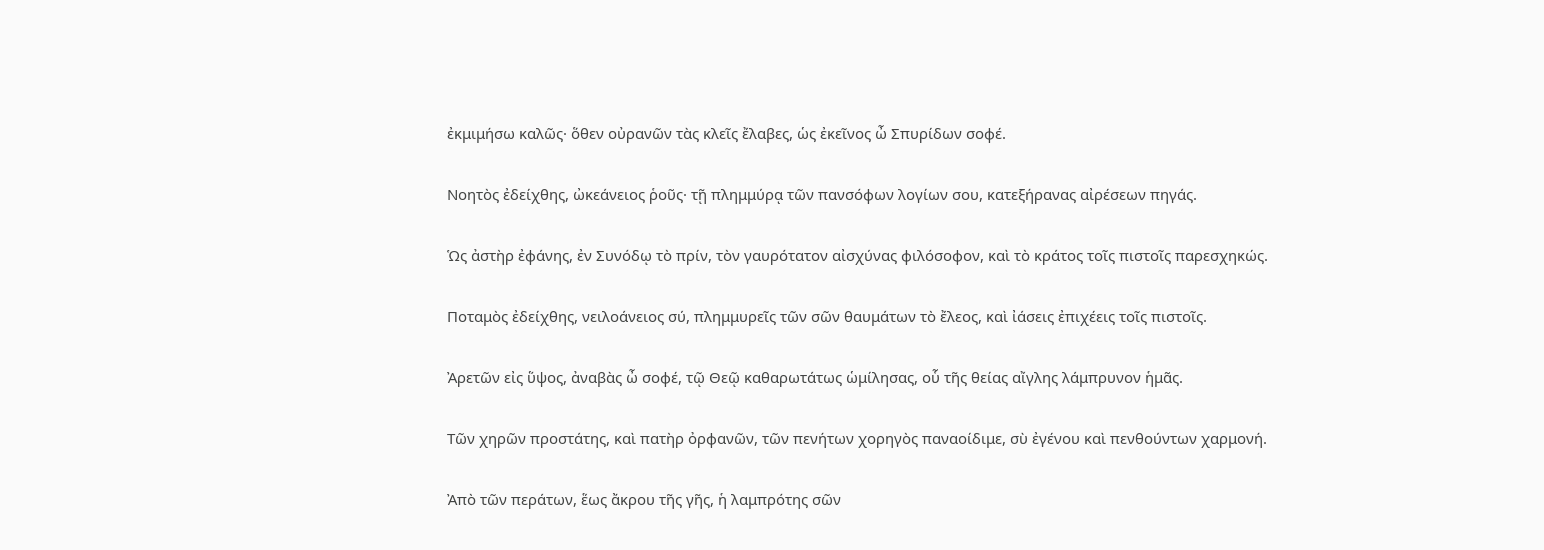ἐκμιμήσω καλῶς· ὅθεν οὐρανῶν τὰς κλεῖς ἔλαβες, ὡς ἐκεῖνος ὦ Σπυρίδων σοφέ.

Νοητὸς ἐδείχθης, ὠκεάνειος ῥοῦς· τῇ πλημμύρᾳ τῶν πανσόφων λογίων σου, κατεξήρανας αἰρέσεων πηγάς.

Ὡς ἀστὴρ ἐφάνης, ἐν Συνόδῳ τὸ πρίν, τὸν γαυρότατον αἰσχύνας φιλόσοφον, καὶ τὸ κράτος τοῖς πιστοῖς παρεσχηκώς.

Ποταμὸς ἐδείχθης, νειλοάνειος σύ, πλημμυρεῖς τῶν σῶν θαυμάτων τὸ ἔλεος, καὶ ἰάσεις ἐπιχέεις τοῖς πιστοῖς.

Ἀρετῶν εἰς ὕψος, ἀναβὰς ὦ σοφέ, τῷ Θεῷ καθαρωτάτως ὡμίλησας, οὗ τῆς θείας αἴγλης λάμπρυνον ἡμᾶς.

Τῶν χηρῶν προστάτης, καὶ πατὴρ ὀρφανῶν, τῶν πενήτων χορηγὸς παναοίδιμε, σὺ ἐγένου καὶ πενθούντων χαρμονή.

Ἀπὸ τῶν περάτων, ἕως ἄκρου τῆς γῆς, ἡ λαμπρότης σῶν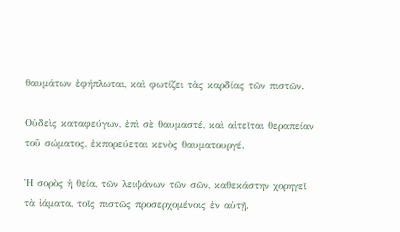θαυμάτων ἐφήπλωται, καὶ φωτίζει τὰς καρδίας τῶν πιστῶν.

Οὐδεὶς καταφεύγων, ἐπὶ σὲ θαυμαστέ, καὶ αἰτεῖται θεραπείαν τοῦ σώματος, ἐκπορεύεται κενὸς θαυματουργέ.

Ἡ σορὸς ἡ θεία, τῶν λειψάνων τῶν σῶν, καθεκάστην χορηγεῖ τὰ ἰάματα, τοῖς πιστῶς προσερχομένοις ἐν αὐτῇ.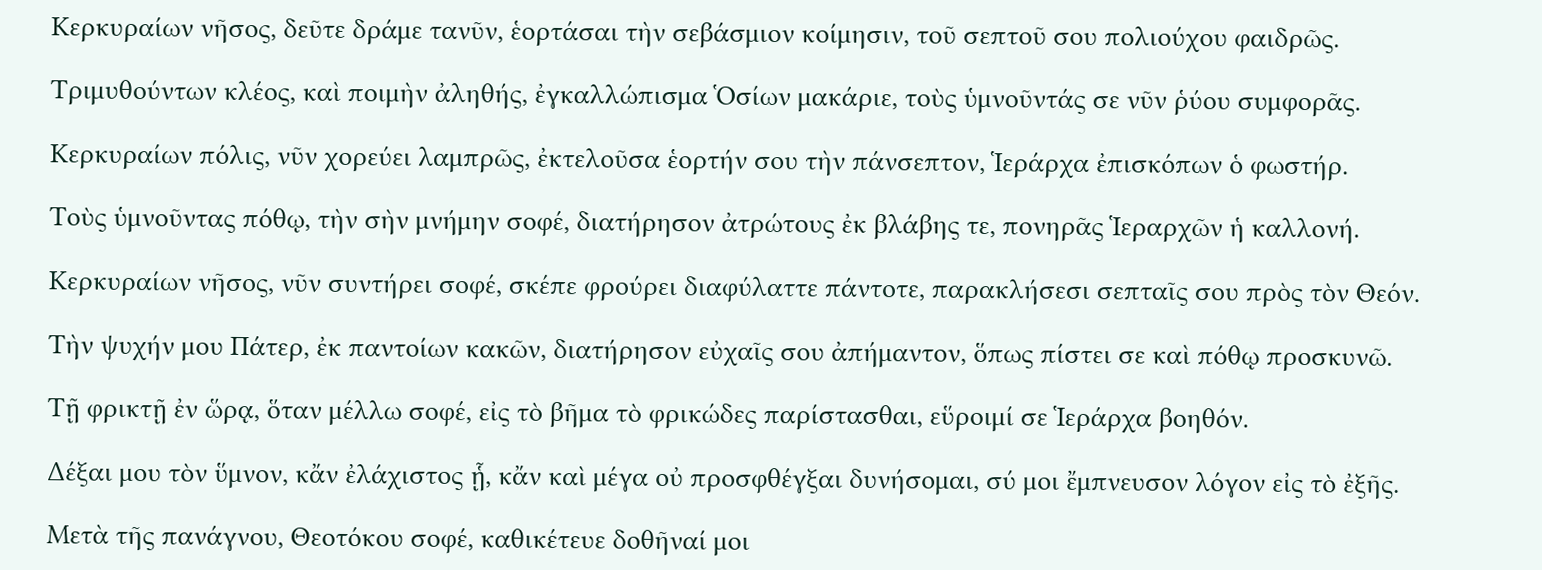Κερκυραίων νῆσος, δεῦτε δράμε τανῦν, ἑορτάσαι τὴν σεβάσμιον κοίμησιν, τοῦ σεπτοῦ σου πολιούχου φαιδρῶς.

Τριμυθούντων κλέος, καὶ ποιμὴν ἀληθής, ἐγκαλλώπισμα Ὁσίων μακάριε, τοὺς ὑμνοῦντάς σε νῦν ῥύου συμφορᾶς.

Κερκυραίων πόλις, νῦν χορεύει λαμπρῶς, ἐκτελοῦσα ἑορτήν σου τὴν πάνσεπτον, Ἱεράρχα ἐπισκόπων ὁ φωστήρ.

Τοὺς ὑμνοῦντας πόθῳ, τὴν σὴν μνήμην σοφέ, διατήρησον ἀτρώτους ἐκ βλάβης τε, πονηρᾶς Ἱεραρχῶν ἡ καλλονή.

Κερκυραίων νῆσος, νῦν συντήρει σοφέ, σκέπε φρούρει διαφύλαττε πάντοτε, παρακλήσεσι σεπταῖς σου πρὸς τὸν Θεόν.

Τὴν ψυχήν μου Πάτερ, ἐκ παντοίων κακῶν, διατήρησον εὐχαῖς σου ἀπήμαντον, ὅπως πίστει σε καὶ πόθῳ προσκυνῶ.

Τῇ φρικτῇ ἐν ὥρᾳ, ὅταν μέλλω σοφέ, εἰς τὸ βῆμα τὸ φρικώδες παρίστασθαι, εὕροιμί σε Ἱεράρχα βοηθόν.

Δέξαι μου τὸν ὕμνον, κἄν ἐλάχιστος ᾗ, κἄν καὶ μέγα οὐ προσφθέγξαι δυνήσομαι, σύ μοι ἔμπνευσον λόγον εἰς τὸ ἐξῆς.

Μετὰ τῆς πανάγνου, Θεοτόκου σοφέ, καθικέτευε δοθῆναί μοι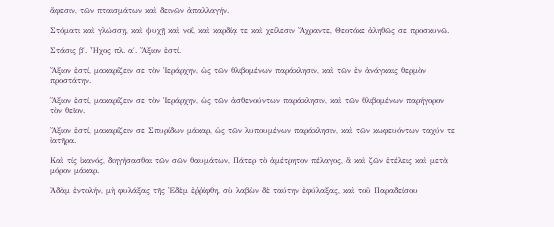ἄφεσιν, τῶν πταισμάτων καὶ δεινῶν ἀπαλλαγήν.

Στόματι καὶ γλώσσῃ, καὶ ψυχῇ καὶ νοΐ, καὶ καρδίᾳ τε καὶ χείλεσιν Ἄχραντε, Θεοτόκε ἀληθῶς σε προσκυνῶ.

Στάσις β΄. Ἦχος πλ. α΄. Ἄξιον ἐστί.

Ἄξιον ἐστί, μακαρίζειν σε τὸν Ἱεράρχην, ὡς τῶν θλιβομένων παράκλησιν, καὶ τῶν ἐν ἀνάγκαις θερμὸν προστάτην.

Ἄξιον ἐστί, μακαρίζειν σε τὸν Ἱεράρχην, ὡς τῶν ἀσθενούντων παράκλησιν, καὶ τῶν θλιβομένων παρήγορον τὸν θεῖον.

Ἄξιον ἐστί, μακαρίζειν σε Σπυρίδων μάκαρ, ὡς τῶν λυπουμένων παράκλησιν, καὶ τῶν κωφευόντων ταχύν τε ἰατῆρα.

Καὶ τίς ἱκανός, διηγήσασθαι τῶν σῶν θαυμάτων, Πάτερ τὸ ἀμέτρητον πέλαγος, ἅ καὶ ζῶν ἐτέλεις καὶ μετὰ μόρον μάκαρ.

Ἀδὰμ ἐντολήν, μὴ φυλάξας τῆς Ἐδὲμ ἐῤῥίφθη, σὺ λαβὼν δὲ ταύτην ἐφύλαξας, καὶ τοῦ Παραδείσου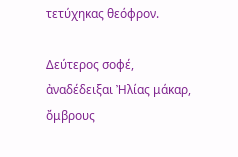τετύχηκας θεόφρον.

Δεύτερος σοφέ, ἀναδέδειξαι Ἠλίας μάκαρ, ὄμβρους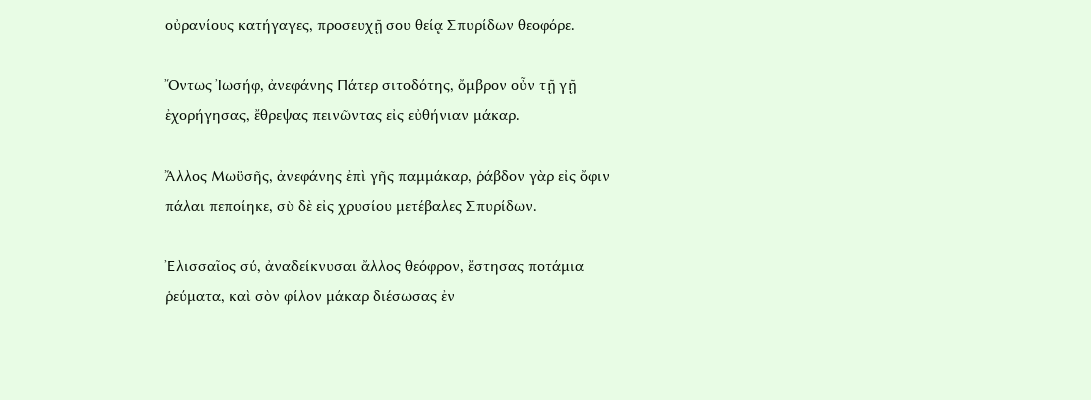οὐρανίους κατήγαγες, προσευχῇ σου θείᾳ Σπυρίδων θεοφόρε.

Ὄντως Ἰωσήφ, ἀνεφάνης Πάτερ σιτοδότης, ὄμβρον οὖν τῇ γῇ ἐχορήγησας, ἔθρεψας πεινῶντας εἰς εὐθήνιαν μάκαρ.

Ἄλλος Μωϋσῆς, ἀνεφάνης ἐπὶ γῆς παμμάκαρ, ῥάβδον γὰρ εἰς ὄφιν πάλαι πεποίηκε, σὺ δὲ εἰς χρυσίου μετέβαλες Σπυρίδων.

Ἐλισσαῖος σύ, ἀναδείκνυσαι ἄλλος θεόφρον, ἔστησας ποτάμια ῥεύματα, καὶ σὸν φίλον μάκαρ διέσωσας ἐν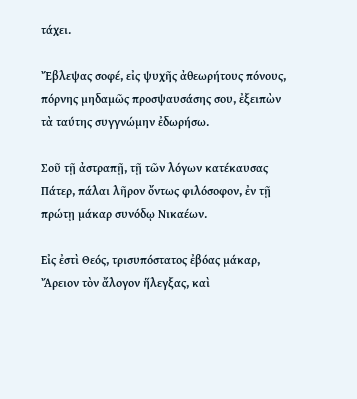τάχει.

Ἔβλεψας σοφέ, εἰς ψυχῆς ἀθεωρήτους πόνους, πόρνης μηδαμῶς προσψαυσάσης σου, ἐξειπὼν τὰ ταύτης συγγνώμην ἐδωρήσω.

Σοῦ τῇ ἀστραπῇ, τῇ τῶν λόγων κατέκαυσας Πάτερ, πάλαι λῆρον ὄντως φιλόσοφον, ἐν τῇ πρώτῃ μάκαρ συνόδῳ Νικαέων.

Εἰς ἐστὶ Θεός, τρισυπόστατος ἐβόας μάκαρ, Ἄρειον τὸν ἄλογον ἥλεγξας, καὶ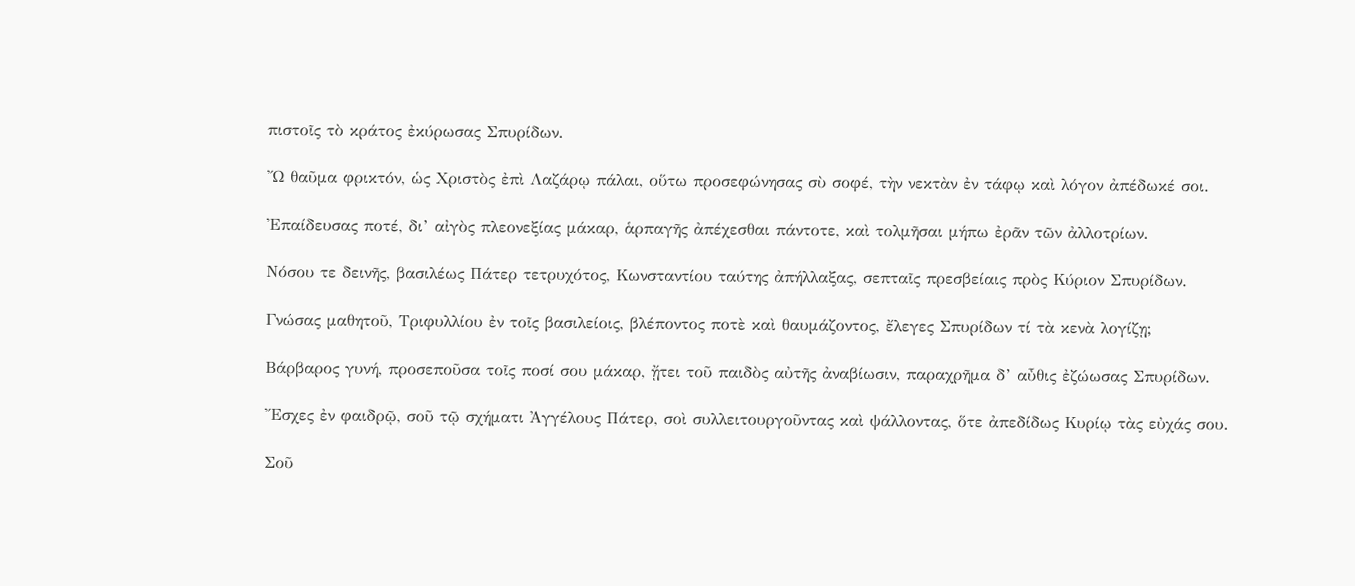πιστοῖς τὸ κράτος ἐκύρωσας Σπυρίδων.

Ὤ θαῦμα φρικτόν, ὡς Χριστὸς ἐπὶ Λαζάρῳ πάλαι, οὕτω προσεφώνησας σὺ σοφέ, τὴν νεκτὰν ἐν τάφῳ καὶ λόγον ἀπέδωκέ σοι.

Ἐπαίδευσας ποτέ, δι’ αἰγὸς πλεονεξίας μάκαρ, ἁρπαγῆς ἀπέχεσθαι πάντοτε, καὶ τολμῆσαι μήπω ἐρᾶν τῶν ἀλλοτρίων.

Νόσου τε δεινῆς, βασιλέως Πάτερ τετρυχότος, Κωνσταντίου ταύτης ἀπήλλαξας, σεπταῖς πρεσβείαις πρὸς Κύριον Σπυρίδων.

Γνώσας μαθητοῦ, Τριφυλλίου ἐν τοῖς βασιλείοις, βλέποντος ποτὲ καὶ θαυμάζοντος, ἔλεγες Σπυρίδων τί τὰ κενὰ λογίζῃ;

Βάρβαρος γυνή, προσεποῦσα τοῖς ποσί σου μάκαρ, ᾔτει τοῦ παιδὸς αὐτῆς ἀναβίωσιν, παραχρῆμα δ’ αὖθις ἐζώωσας Σπυρίδων.

Ἔσχες ἐν φαιδρῷ, σοῦ τῷ σχήματι Ἀγγέλους Πάτερ, σοὶ συλλειτουργοῦντας καὶ ψάλλοντας, ὅτε ἀπεδίδως Κυρίῳ τὰς εὐχάς σου.

Σοῦ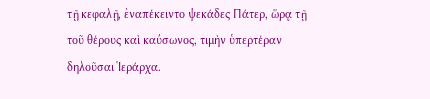τῇ κεφαλῇ, ἐναπέκειντο ψεκάδες Πάτερ, ὥρᾳ τῇ τοῦ θέρους καὶ καύσωνος, τιμὴν ὑπερτέραν δηλοῦσαι Ἱεράρχα.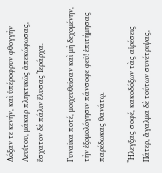Δόξαν τε κενήν, καὶ ὑπέροφρυν φθογγὴν Λευΐτου, μάκαρ πληκτικῶς ἀπεκώφωσας, ἔσχατον δὲ πάλιν ἔλυσας Ἱεράρχα.

Γυναῖκα ποτέ, μοιχευθεῖσαν καὶ μὴ δεχομένην, τὴν ἐξομολόγησιν πάνσοφε φεῦ! ἐπιτήμησας παρέδωκας θανάτῳ.

Ἤλεγξας σοφέ, κακοδόξων τὰς αἱρέσεις Πάτερ, ἄγαλμα δὲ τούτων συνέτριψας,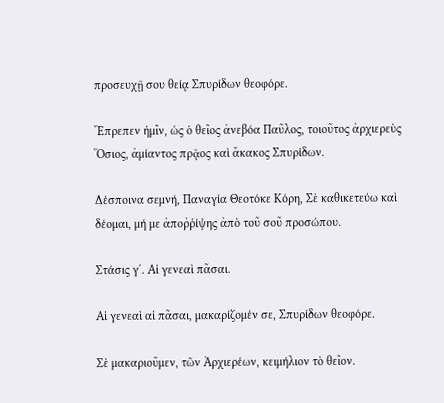προσευχῇ σου θείᾳ Σπυρίδων θεοφόρε.

Ἔπρεπεν ἡμῖν, ὡς ὁ θεῖος ἀνεβόα Παῦλος, τοιοῦτος ἀρχιερεὺς Ὅσιος, ἀμίαντος πρᾷος καὶ ἄκακος Σπυρίδων.

Δέσποινα σεμνή, Παναγία Θεοτόκε Κόρη, Σὲ καθικετεύω καὶ δέομαι, μή με ἀποῤῥίψης ἀπὸ τοῦ σοῦ προσώπου.

Στάσις γ΄. Αἱ γενεαὶ πᾶσαι.

Αἱ γενεαὶ αἱ πᾶσαι, μακαρίζομέν σε, Σπυρίδων θεοφόρε.

Σὲ μακαριοῦμεν, τῶν Ἀρχιερέων, κειμήλιον τὸ θεῖον.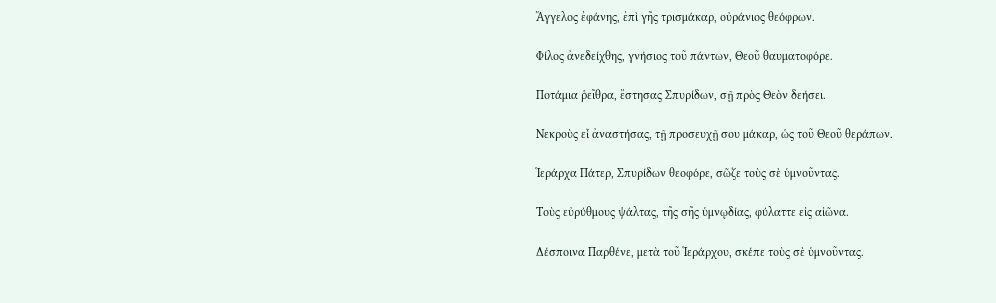Ἄγγελος ἐφάνης, ἐπὶ γῆς τρισμάκαρ, οὐράνιος θεόφρων.

Φίλος ἀνεδείχθης, γνήσιος τοῦ πάντων, Θεοῦ θαυματοφόρε.

Ποτάμια ῥεῖθρα, ἔστησας Σπυρίδων, σῇ πρὸς Θεὸν δεήσει.

Νεκροὺς εἶ ἀναστήσας, τῇ προσευχῇ σου μάκαρ, ὡς τοῦ Θεοῦ θεράπων.

Ἱεράρχα Πάτερ, Σπυρίδων θεοφόρε, σῶζε τοὺς σὲ ὑμνοῦντας.

Τοὺς εὐρύθμους ψάλτας, τῆς σῆς ὑμνῳδίας, φύλαττε εἰς αἰῶνα.

Δέσποινα Παρθένε, μετὰ τοῦ Ἱεράρχου, σκέπε τοὺς σὲ ὑμνοῦντας.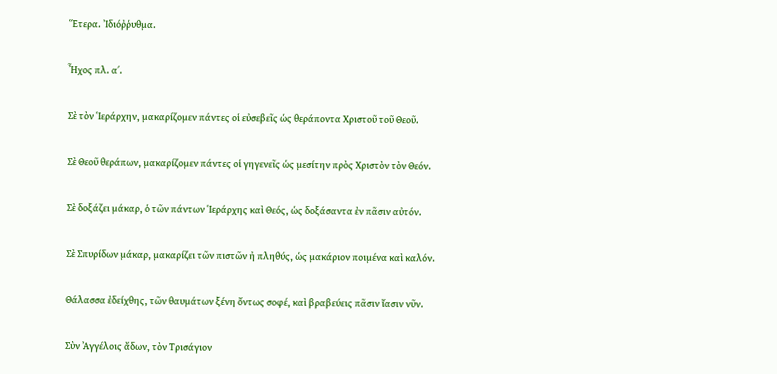Ἕτερα. Ἰδιόῤῥυθμα.

Ἦχος πλ. α΄.

Σὲ τὸν Ἱεράρχην, μακαρίζομεν πάντες οἱ εὐσεβεῖς ὡς θεράποντα Χριστοῦ τοῦ Θεοῦ.

Σὲ Θεοῦ θεράπων, μακαρίζομεν πάντες οἱ γηγενεῖς ὡς μεσίτην πρὸς Χριστὸν τὸν Θεόν.

Σὲ δοξάζει μάκαρ, ὁ τῶν πάντων Ἱεράρχης καὶ Θεός, ὡς δοξάσαντα ἐν πᾶσιν αὐτόν.

Σὲ Σπυρίδων μάκαρ, μακαρίζει τῶν πιστῶν ἠ πληθύς, ὡς μακάριον ποιμένα καὶ καλόν.

Θάλασσα ἐδείχθης, τῶν θαυμάτων ξένη ὄντως σοφέ, καὶ βραβεύεις πᾶσιν ἴασιν νῦν.

Σὺν Ἀγγέλοις ἄδων, τὸν Τρισάγιον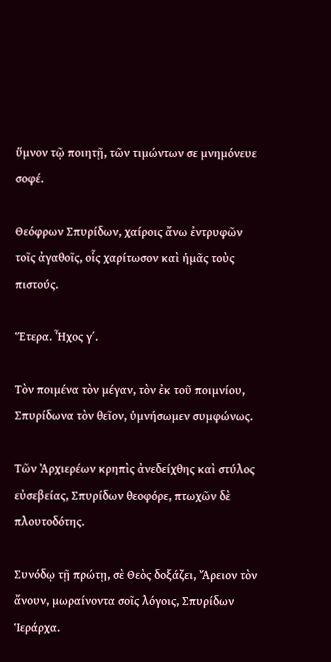ὕμνον τῷ ποιητῇ, τῶν τιμώντων σε μνημόνευε σοφέ.

Θεόφρων Σπυρίδων, χαίροις ἄνω ἐντρυφῶν τοῖς ἀγαθοῖς, οἷς χαρίτωσον καὶ ἡμᾶς τοὺς πιστούς.

Ἕτερα. Ἦχος γ΄.

Τὸν ποιμένα τὸν μέγαν, τὸν ἐκ τοῦ ποιμνίου, Σπυρίδωνα τὸν θεῖον, ὑμνήσωμεν συμφώνως.

Τῶν Ἀρχιερέων κρηπὶς ἀνεδείχθης καὶ στύλος εὐσεβείας, Σπυρίδων θεοφόρε, πτωχῶν δὲ πλουτοδότης.

Συνόδῳ τῇ πρώτῃ, σὲ Θεὸς δοξάζει, Ἄρειον τὸν ἄνουν, μωραίνοντα σοῖς λόγοις, Σπυρίδων Ἱεράρχα.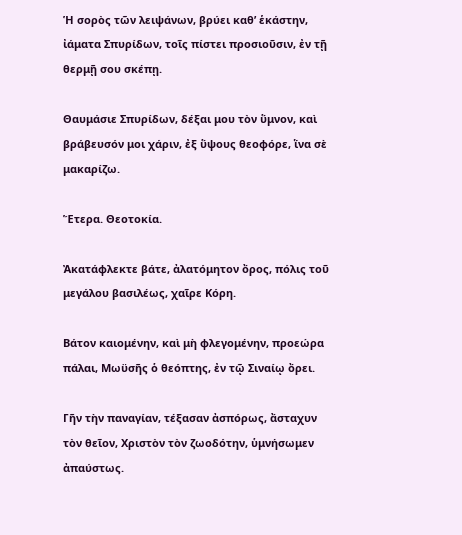Ἡ σορὸς τῶν λειψάνων, βρύει καθ’ ἑκάστην, ἰάματα Σπυρίδων, τοῖς πίστει προσιοῦσιν, ἐν τῇ θερμῇ σου σκέπῃ.

Θαυμάσιε Σπυρίδων, δέξαι μου τὸν ὕμνον, καὶ βράβευσόν μοι χάριν, ἐξ ὕψους θεοφόρε, ἵνα σὲ μακαρίζω.

Ἕτερα. Θεοτοκία.

Ἀκατάφλεκτε βάτε, ἀλατόμητον ὄρος, πόλις τοῦ μεγάλου βασιλέως, χαῖρε Κόρη.

Βάτον καιομένην, καὶ μὴ φλεγομένην, προεώρα πάλαι, Μωϋσῆς ὁ θεόπτης, ἐν τῷ Σιναίῳ ὄρει.

Γῆν τὴν παναγίαν, τέξασαν ἀσπόρως, ἄσταχυν τὸν θεῖον, Χριστὸν τὸν ζωοδότην, ὑμνήσωμεν ἀπαύστως.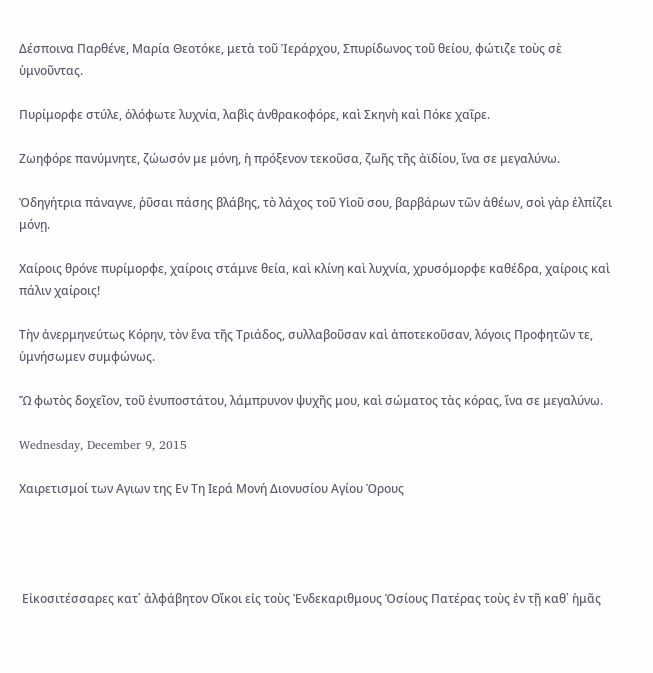Δέσποινα Παρθένε, Μαρία Θεοτόκε, μετὰ τοῦ Ἱεράρχου, Σπυρίδωνος τοῦ θείου, φώτιζε τοὺς σὲ ὑμνοῦντας.

Πυρίμορφε στύλε, ὁλόφωτε λυχνία, λαβὶς ἀνθρακοφόρε, καὶ Σκηνὴ καὶ Πόκε χαῖρε.

Ζωηφόρε πανύμνητε, ζώωσόν με μόνη, ἡ πρόξενον τεκοῦσα, ζωῆς τῆς ἀϊδίου, ἵνα σε μεγαλύνω.

Ὁδηγήτρια πάναγνε, ῥῦσαι πάσης βλάβης, τὸ λάχος τοῦ Υἱοῦ σου, βαρβάρων τῶν ἀθέων, σοὶ γὰρ ἐλπίζει μόνῃ.

Χαίροις θρόνε πυρίμορφε, χαίροις στάμνε θεία, καὶ κλίνη καὶ λυχνία, χρυσόμορφε καθέδρα, χαίροις καὶ πάλιν χαίροις!

Τὴν ἀνερμηνεύτως Κόρην, τὸν ἕνα τῆς Τριάδος, συλλαβοῦσαν καὶ ἀποτεκοῦσαν, λόγοις Προφητῶν τε, ὑμνήσωμεν συμφώνως.

Ὤ φωτὸς δοχεῖον, τοῦ ἐνυποστάτου, λάμπρυνον ψυχῆς μου, καὶ σώματος τὰς κόρας, ἵνα σε μεγαλύνω.

Wednesday, December 9, 2015

Χαιρετισμοί των Αγιων της Εν Τη Ιερά Μονή Διονυσίου Αγίου Όρους




 Εἰκοσιτέσσαρες κατ᾿ ἀλφάβητον Οἴκοι εἰς τοὺς Ἐνδεκαριθμους Ὁσίους Πατέρας τοὺς ἐν τῇ καθ᾿ ἡμᾶς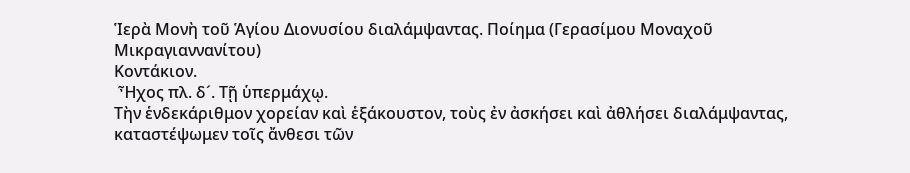Ἱερὰ Μονὴ τοῦ Ἁγίου Διονυσίου διαλάμψαντας. Ποίημα (Γερασίμου Μοναχοῦ Μικραγιαννανίτου)
Κοντάκιον.
 Ἦχος πλ. δ´. Τῇ ὑπερμάχῳ.
Τὴν ἑνδεκάριθμον χορείαν καὶ ἑξάκουστον, τοὺς ἐν ἀσκήσει καὶ ἀθλήσει διαλάμψαντας, καταστέψωμεν τοῖς ἄνθεσι τῶν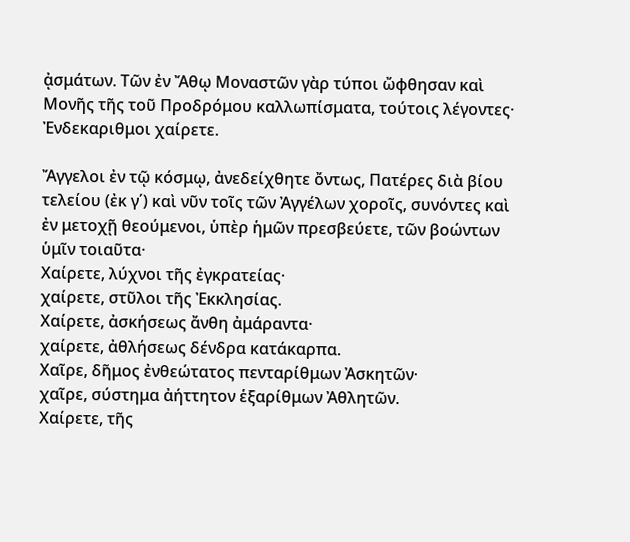ᾀσμάτων. Τῶν ἐν Ἄθῳ Μοναστῶν γὰρ τύποι ὤφθησαν καὶ Μονῆς τῆς τοῦ Προδρόμου καλλωπίσματα, τούτοις λέγοντες·
Ἐνδεκαριθμοι χαίρετε.

Ἄγγελοι ἐν τῷ κόσμῳ, ἀνεδείχθητε ὄντως, Πατέρες διὰ βίου τελείου (ἐκ γ΄) καὶ νῦν τοῖς τῶν Ἀγγέλων χοροῖς, συνόντες καὶ ἐν μετοχῇ θεούμενοι, ὑπὲρ ἡμῶν πρεσβεύετε, τῶν βοώντων ὑμῖν τοιαῦτα·
Χαίρετε, λύχνοι τῆς ἐγκρατείας·
χαίρετε, στῦλοι τῆς Ἐκκλησίας.
Χαίρετε, ἀσκήσεως ἄνθη ἀμάραντα·
χαίρετε, ἀθλήσεως δένδρα κατάκαρπα.
Χαῖρε, δῆμος ἐνθεώτατος πενταρίθμων Ἀσκητῶν·
χαῖρε, σύστημα ἀήττητον ἑξαρίθμων Ἀθλητῶν.
Χαίρετε, τῆς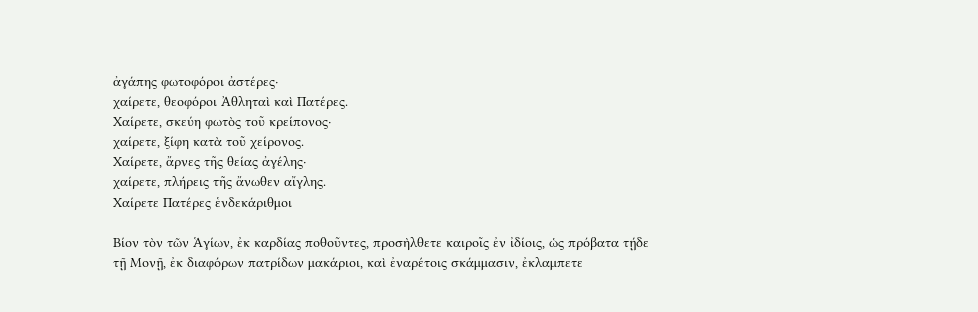ἀγάπης φωτοφόροι ἀστέρες·
χαίρετε, θεοφόροι Ἀθληταὶ καὶ Πατέρες.
Χαίρετε, σκεύη φωτὸς τοῦ κρείπονος·
χαίρετε, ξίφη κατὰ τοῦ χείρονος.
Χαίρετε, ἄρνες τῆς θείας ἀγέλης·
χαίρετε, πλήρεις τῆς ἄνωθεν αἴγλης.
Χαίρετε Πατέρες ἑνδεκάριθμοι

Βίον τὸν τῶν Ἁγίων, ἐκ καρδίας ποθοῦντες, προσὴλθετε καιροῖς ἐν ἰδίοις, ὡς πρόβατα τῄδε τῇ Μονῇ, ἐκ διαφόρων πατρίδων μακάριοι, καὶ ἐναρέτοις σκάμμασιν, ἐκλαμπετε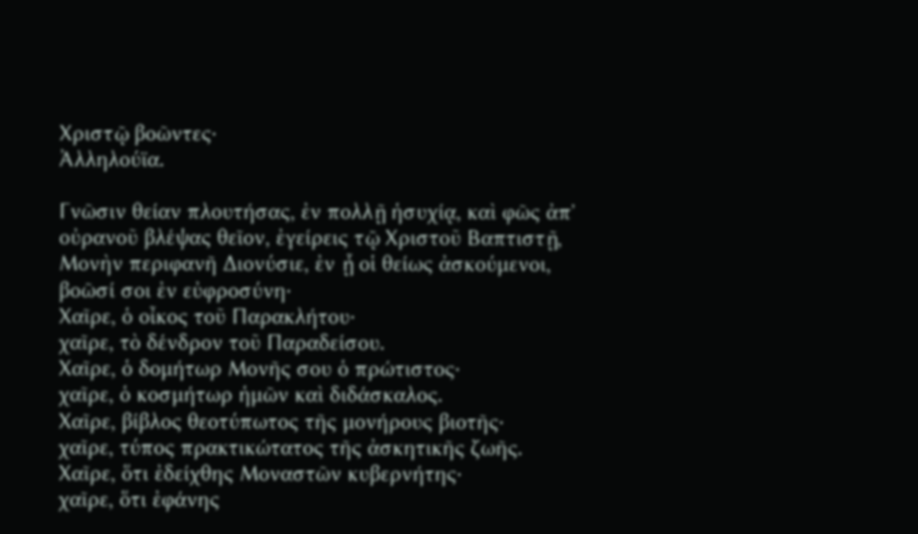Χριστῷ βοῶντες·
Ἀλληλούϊα.

Γνῶσιν θείαν πλουτήσας, ἐν πολλῇ ἡσυχίᾳ, καὶ φῶς ἀπ᾿ οὐρανοῦ βλέψας θεῖον, ἐγείρεις τῷ Χριστοῦ Βαπτιστῇ, Μονὴν περιφανῆ Διονύσιε, ἐν ᾗ οἱ θείως ἀσκούμενοι, βοῶσί σοι ἐν εὐφροσύνη·
Χαῖρε, ὁ οἶκος τοῦ Παρακλήτου·
χαῖρε, τὸ δένδρον τοῦ Παραδείσου.
Χαῖρε, ὁ δομήτωρ Μονῆς σου ὁ πρώτιστος·
χαῖρε, ὁ κοσμήτωρ ἡμῶν καὶ διδάσκαλος.
Χαῖρε, βίβλος θεοτύπωτος τῆς μονήρους βιοτῆς·
χαῖρε, τύπος πρακτικώτατος τῆς ἀσκητικῆς ζωῆς.
Χαῖρε, ὅτι ἐδείχθης Μοναστῶν κυβερνήτης·
χαῖρε, ὅτι ἐφάνης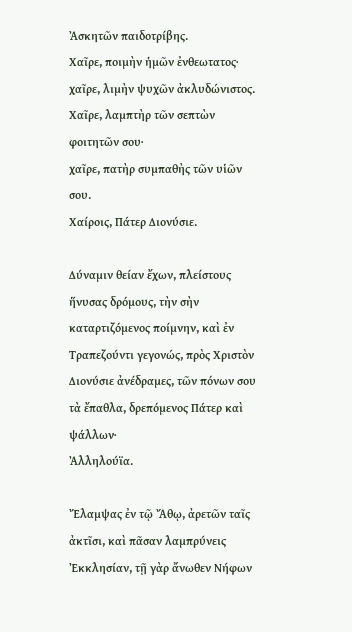Ἀσκητῶν παιδοτρίβης.
Χαῖρε, ποιμὴν ἡμῶν ἐνθεωτατος·
χαῖρε, λιμὴν ψυχῶν ἀκλυδώνιστος.
Χαῖρε, λαμπτὴρ τῶν σεπτὼν φοιτητῶν σου·
χαῖρε, πατὴρ συμπαθὴς τῶν υἱῶν σου.
Χαίροις, Πάτερ Διονύσιε.

Δύναμιν θείαν ἔχων, πλείστους ἥνυσας δρόμους, τὴν σὴν καταρτιζόμενος ποίμνην, καὶ ἐν Τραπεζούντι γεγονώς, πρὸς Χριστὸν Διονύσιε ἀνέδραμες, τῶν πόνων σου τὰ ἔπαθλα, δρεπόμενος Πάτερ καὶ ψάλλων·
Ἀλληλούϊα.

Ἔλαμψας ἐν τῷ Ἄθῳ, ἀρετῶν ταῖς ἀκτῖσι, καὶ πᾶσαν λαμπρύνεις Ἐκκλησίαν, τῇ γὰρ ἄνωθεν Νήφων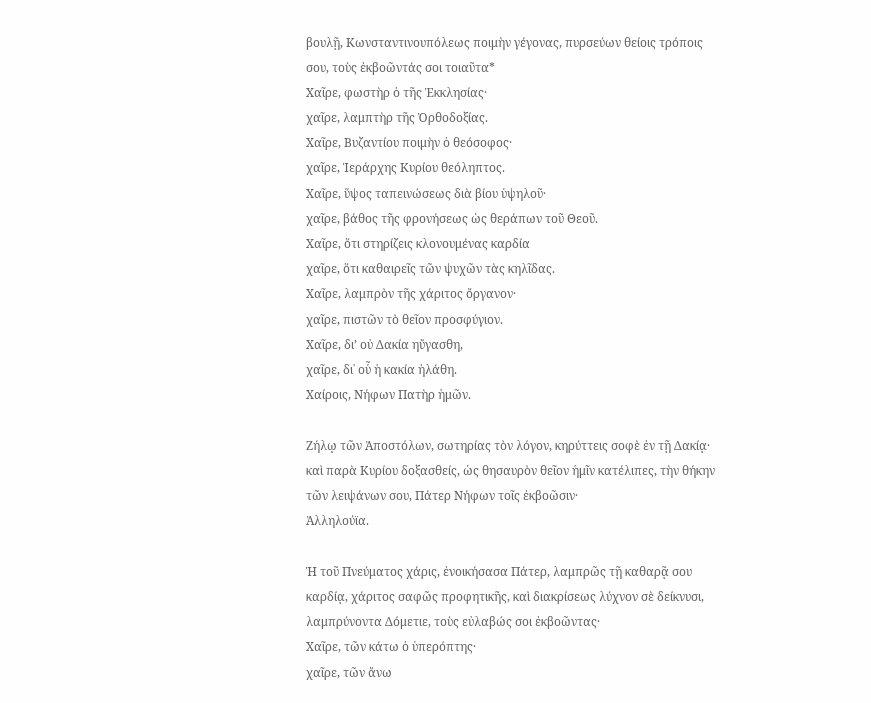βουλῇ, Κωνσταντινουπόλεως ποιμὴν γέγονας, πυρσεύων θείοις τρόποις σου, τοὺς ἐκβοῶντάς σοι τοιαῦτα*
Χαῖρε, φωστὴρ ὁ τῆς Ἐκκλησίας·
χαῖρε, λαμπτὴρ τῆς Ὀρθοδοξίας.
Χαῖρε, Βυζαντίου ποιμὴν ὁ θεόσοφος·
χαῖρε, Ἱεράρχης Κυρίου θεόληπτος.
Χαῖρε, ὕψος ταπεινώσεως διὰ βίου ὑψηλοῦ·
χαῖρε, βάθος τῆς φρονήσεως ὡς θεράπων τοῦ Θεοῦ.
Χαῖρε, ὅτι στηρίζεις κλονουμένας καρδία
χαῖρε, ὅτι καθαιρεῖς τῶν ψυχῶν τὰς κηλῖδας.
Χαῖρε, λαμπρὸν τῆς χάριτος ὄργανον·
χαῖρε, πιστῶν τὸ θεῖον προσφύγιον.
Χαῖρε, δι’ οὐ Δακία ηὔγασθη,
χαῖρε, δι᾿ οὗ ἡ κακία ἠλάθη.
Χαίροις, Νήφων Πατὴρ ἡμῶν.

Ζήλῳ τῶν Ἀποστόλων, σωτηρίας τὸν λόγον, κηρύττεις σοφὲ ἐν τῇ Δακίᾳ· καὶ παρὰ Κυρίου δοξασθείς, ὡς θησαυρὸν θεῖον ἡμῖν κατέλιπες, τὴν θήκην τῶν λειψάνων σου, Πάτερ Νήφων τοῖς ἐκβοῶσιν·
Ἀλληλούϊα.

Ἡ τοῦ Πνεύματος χάρις, ἐνοικήσασα Πάτερ, λαμπρῶς τῇ καθαρᾷ σου καρδίᾳ, χάριτος σαφῶς προφητικῆς, καὶ διακρίσεως λύχνον σὲ δείκνυσι, λαμπρύνοντα Δόμετιε, τοὺς εὐλαβώς σοι ἐκβοῶντας·
Χαῖρε, τῶν κάτω ὁ ὑπερόπτης·
χαῖρε, τῶν ἄνω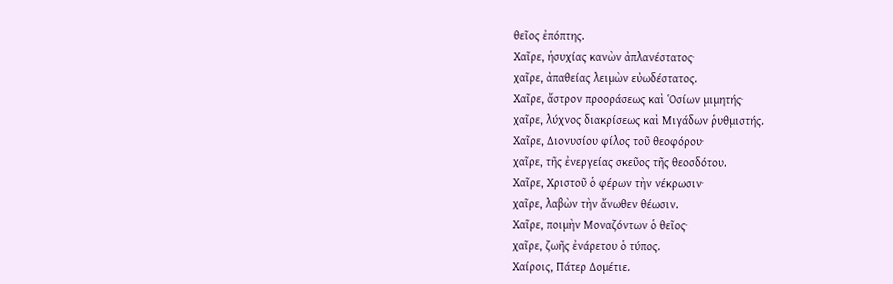θεῖος ἐπόπτης.
Χαῖρε, ἡσυχίας κανὼν ἀπλανέστατος·
χαῖρε, ἀπαθείας λειμὼν εὐωδέστατος.
Χαῖρε, ἄστρον προοράσεως καὶ Ὁσίων μιμητής·
χαῖρε, λύχνος διακρίσεως καὶ Μιγάδων ῥυθμιστής.
Χαῖρε, Διονυσίου φίλος τοῦ θεοφόρου·
χαῖρε, τῆς ἐνεργείας σκεῦος τῆς θεοσδότου.
Χαῖρε, Χριστοῦ ὁ φέρων τὴν νέκρωσιν·
χαῖρε, λαβὼν τὴν ἄνωθεν θέωσιν.
Χαῖρε, ποιμὴν Μοναζόντων ὁ θεῖος·
χαῖρε, ζωῆς ἐνάρετου ὁ τύπος.
Χαίροις, Πάτερ Δομέτιε.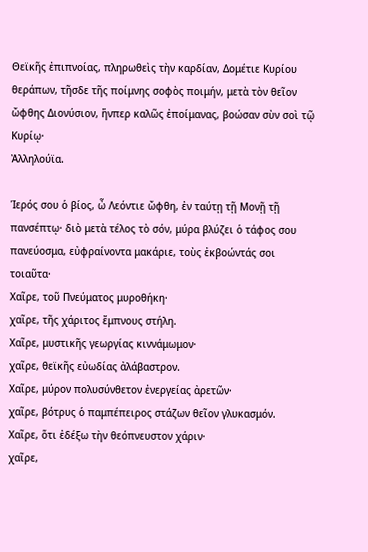Θεϊκῆς ἐπιπνοίας, πληρωθεὶς τὴν καρδίαν, Δομέτιε Κυρίου θεράπων, τῆσδε τῆς ποίμνης σοφὸς ποιμήν, μετὰ τὸν θεῖον ὤφθης Διονύσιον, ἥνπερ καλῶς ἐποίμανας, βοώσαν σὺν σοὶ τῷ Κυρίῳ·
Ἀλληλούϊα.

Ἱερός σου ὁ βίος, ὦ Λεόντιε ὤφθη, ἐν ταύτῃ τῇ Μονῇ τῇ πανσέπτῳ· διὸ μετὰ τέλος τὸ σόν, μύρα βλύζει ὁ τάφος σου πανεύοσμα, εὐφραίνοντα μακάριε, τοὺς ἐκβοώντάς σοι τοιαῦτα·
Χαῖρε, τοῦ Πνεύματος μυροθήκη·
χαῖρε, τῆς χάριτος ἔμπνους στήλη.
Χαῖρε, μυστικῆς γεωργίας κιννάμωμον·
χαῖρε, θεϊκῆς εὐωδίας ἀλάβαστρον.
Χαῖρε, μύρον πολυσύνθετον ἐνεργείας ἀρετῶν·
χαῖρε, βότρυς ὁ παμπέπειρος στάζων θεῖον γλυκασμόν.
Χαῖρε, ὅτι ἐδέξω τὴν θεόπνευστον χάριν·
χαῖρε,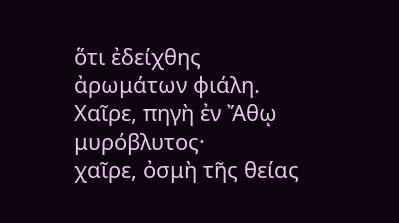ὅτι ἐδείχθης ἀρωμάτων φιάλη.
Χαῖρε, πηγὴ ἐν Ἄθῳ μυρόβλυτος·
χαῖρε, ὀσμὴ τῆς θείας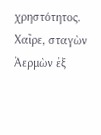χρηστότητος.
Χαῖρε, σταγὼν Ἀερμὼν ἐξ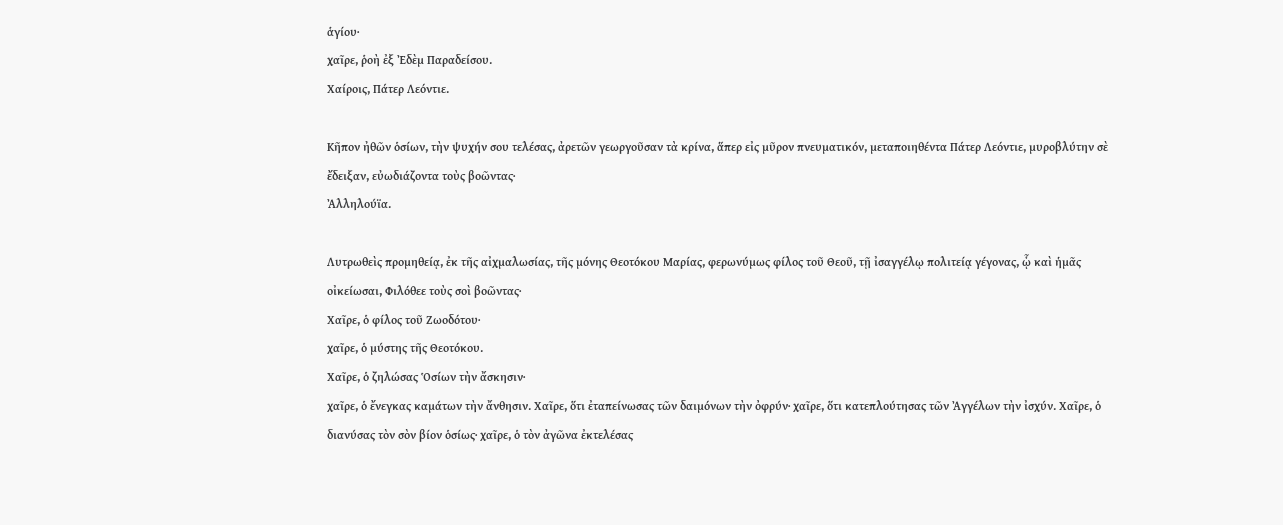ἁγίου·
χαῖρε, ῥοὴ ἐξ Ἐδὲμ Παραδείσου.
Χαίροις, Πάτερ Λεόντιε.

Κῆπον ἠθῶν ὁσίων, τὴν ψυχήν σου τελέσας, ἀρετῶν γεωργοῦσαν τὰ κρίνα, ἅπερ εἰς μῦρον πνευματικόν, μεταποιηθέντα Πάτερ Λεόντιε, μυροβλύτην σὲ ἔδειξαν, εὐωδιάζοντα τοὺς βοῶντας·
Ἀλληλούϊα.

Λυτρωθεὶς προμηθείᾳ, ἐκ τῆς αἰχμαλωσίας, τῆς μόνης Θεοτόκου Μαρίας, φερωνύμως φίλος τοῦ Θεοῦ, τῇ ἰσαγγέλῳ πολιτείᾳ γέγονας, ᾧ καὶ ἡμᾶς οἰκείωσαι, Φιλόθεε τοὺς σοὶ βοῶντας·
Χαῖρε, ὁ φίλος τοῦ Ζωοδότου·
χαῖρε, ὁ μύστης τῆς Θεοτόκου.
Χαῖρε, ὁ ζηλώσας Ὁσίων τὴν ἄσκησιν·
χαῖρε, ὁ ἔνεγκας καμάτων τὴν ἄνθησιν. Χαῖρε, ὅτι ἐταπείνωσας τῶν δαιμόνων τὴν ὀφρύν· χαῖρε, ὅτι κατεπλούτησας τῶν Ἀγγέλων τὴν ἰσχύν. Χαῖρε, ὁ διανύσας τὸν σὸν βίον ὁσίως· χαῖρε, ὁ τὸν ἀγῶνα ἐκτελέσας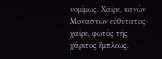νομίμως. Χαῖρε, κανὼν Μοναστῶν εὐθύτατος· χαῖρε, φωτὸς τῆς χάριτος ἔμπλεως.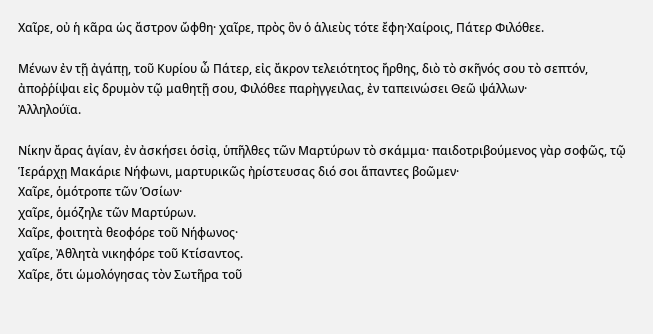Χαῖρε, οὐ ἡ κᾶρα ὡς ἄστρον ὤφθη· χαῖρε, πρὸς ὃν ὁ ἁλιεὺς τότε ἔφη·Χαίροις, Πάτερ Φιλόθεε.

Μένων ἐν τῇ ἀγάπῃ, τοῦ Κυρίου ὦ Πάτερ, εἰς ἄκρον τελειότητος ἤρθης, διὸ τὸ σκῆνός σου τὸ σεπτόν, ἀποῤῥίψαι εἰς δρυμὸν τῷ μαθητῇ σου, Φιλόθεε παρὴγγειλας, ἐν ταπεινώσει Θεῶ ψάλλων·
Ἀλληλούϊα.

Νίκην ἄρας ἁγίαν, ἐν ἀσκήσει ὁσἰᾳ, ὑπῆλθες τῶν Μαρτύρων τὸ σκάμμα· παιδοτριβούμενος γὰρ σοφῶς, τῷ Ἱεράρχῃ Μακάριε Νήφωνι, μαρτυρικῶς ἠρίστευσας διό σοι ἅπαντες βοῶμεν·
Χαῖρε, ὁμότροπε τῶν Ὁσίων·
χαῖρε, ὁμόζηλε τῶν Μαρτύρων.
Χαῖρε, φοιτητὰ θεοφόρε τοῦ Νήφωνος·
χαῖρε, Ἀθλητὰ νικηφόρε τοῦ Κτίσαντος.
Χαῖρε, ὅτι ὡμολόγησας τὸν Σωτῆρα τοῦ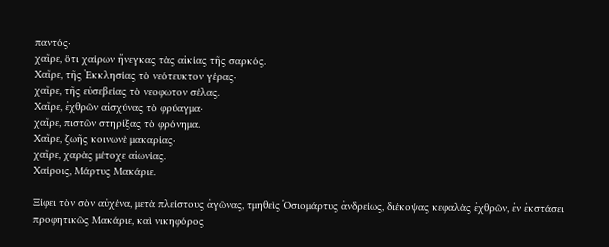παντός·
χαῖρε, ὅτι χαίρων ἤνεγκας τὰς αἰκίας τῆς σαρκός.
Χαῖρε, τῆς Ἐκκλησίας τὸ νεότευκτον γέρας·
χαῖρε, τῆς εὐσεβείας τὸ νεοφωτον σέλας.
Χαῖρε, ἐχθρῶν αἰσχύνας τὸ φρύαγμα·
χαῖρε, πιστῶν στηρίξας τὸ φρόνημα.
Χαῖρε, ζωῆς κοινωνὲ μακαρίας·
χαῖρε, χαρὰς μέτοχε αἰωνίας.
Χαίροις, Μάρτυς Μακάριε.

Ξίφει τὸν σὸν αὐχένα, μετὰ πλείστους ἀγῶνας, τμηθεὶς Ὁσιομάρτυς ἀνδρείως, διέκοψας κεφαλὰς ἐχθρῶν, ἐν ἐκστάσει προφητικῶς Μακάριε, καὶ νικηφόρος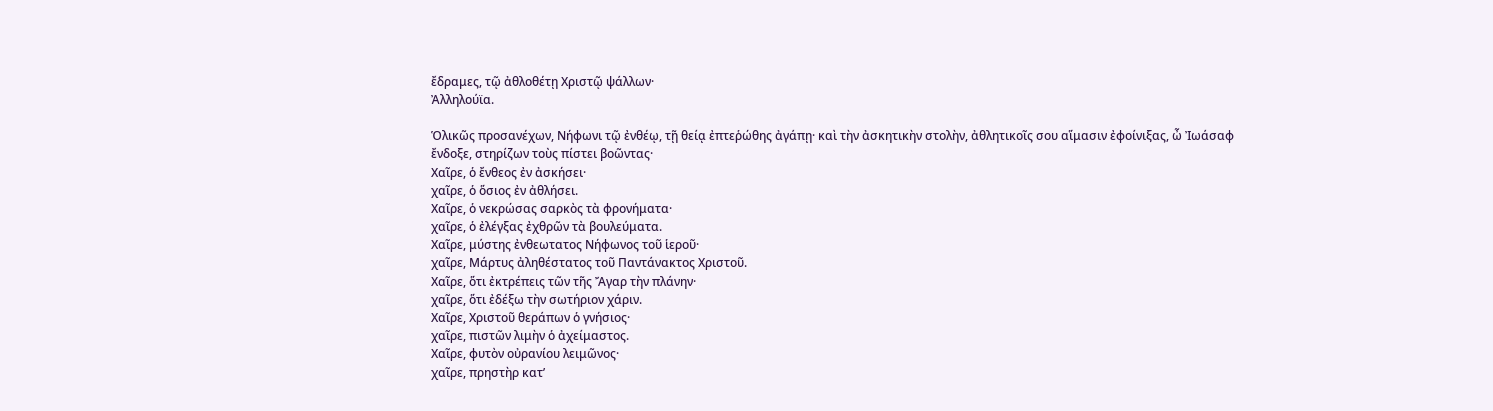ἔδραμες, τῷ ἀθλοθέτῃ Χριστῷ ψάλλων·
Ἀλληλούϊα.

Ὁλικῶς προσανέχων, Νήφωνι τῷ ἐνθέῳ, τῇ θείᾳ ἐπτεῥώθης ἀγάπῃ· καὶ τὴν ἀσκητικὴν στολὴν, ἀθλητικοῖς σου αἵμασιν ἐφοίνιξας, ὦ Ἰωάσαφ ἔνδοξε, στηρίζων τοὺς πίστει βοῶντας·
Χαῖρε, ὁ ἔνθεος ἐν ἀσκήσει·
χαῖρε, ὁ ὅσιος ἐν ἀθλήσει.
Χαῖρε, ὁ νεκρώσας σαρκὸς τὰ φρονήματα·
χαῖρε, ὁ ἐλέγξας ἐχθρῶν τὰ βουλεύματα.
Χαῖρε, μύστης ἐνθεωτατος Νήφωνος τοῦ ἱεροῦ·
χαῖρε, Μάρτυς ἀληθέστατος τοῦ Παντάνακτος Χριστοῦ.
Χαῖρε, ὅτι ἐκτρέπεις τῶν τῆς Ἄγαρ τὴν πλάνην·
χαῖρε, ὅτι ἐδέξω τὴν σωτήριον χάριν.
Χαῖρε, Χριστοῦ θεράπων ὁ γνήσιος·
χαῖρε, πιστῶν λιμὴν ὁ ἀχείμαστος.
Χαῖρε, φυτὸν οὐρανίου λειμῶνος·
χαῖρε, πρηστὴρ κατ’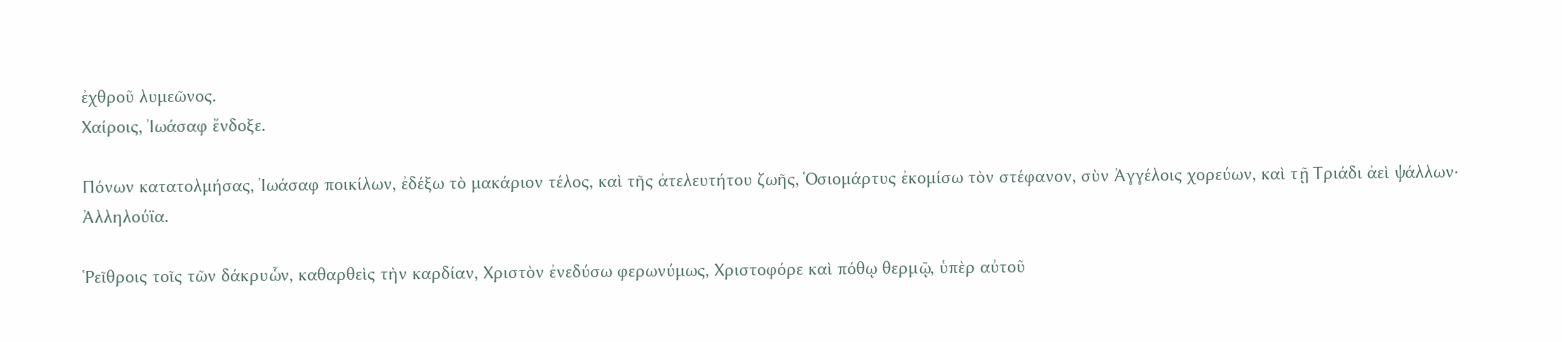ἐχθροῦ λυμεῶνος.
Χαίροις, Ἰωάσαφ ἔνδοξε.

Πόνων κατατολμήσας, Ἰωάσαφ ποικίλων, ἐδέξω τὸ μακάριον τέλος, καὶ τῆς ἀτελευτήτου ζωῆς, Ὁσιομάρτυς ἐκομίσω τὸν στέφανον, σὺν Ἀγγέλοις χορεύων, καὶ τῇ Τριάδι ἀεὶ ψάλλων·
Ἀλληλούϊα.

Ῥεῖθροις τοῖς τῶν δάκρυὧν, καθαρθεὶς τὴν καρδίαν, Χριστὸν ἐνεδύσω φερωνύμως, Χριστοφόρε καὶ πόθῳ θερμῷ, ὑπὲρ αὐτοῦ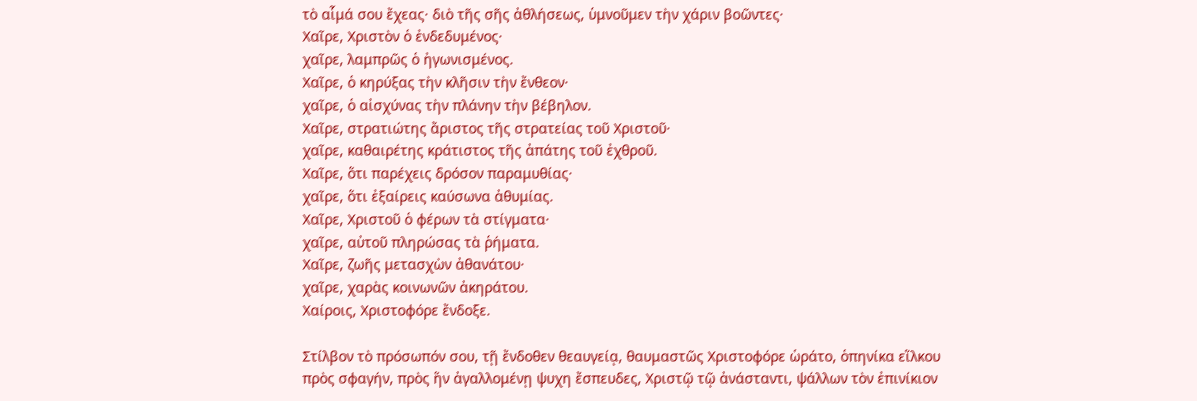τὸ αἷμά σου ἔχεας· διὸ τῆς σῆς ἀθλήσεως, ὑμνοῦμεν τὴν χάριν βοῶντες·
Χαῖρε, Χριστὸν ὁ ἐνδεδυμένος·
χαῖρε, λαμπρῶς ὁ ἠγωνισμένος.
Χαῖρε, ὁ κηρύξας τὴν κλῆσιν τὴν ἔνθεον·
χαῖρε, ὁ αἰσχύνας τὴν πλάνην τὴν βέβηλον.
Χαῖρε, στρατιώτης ἄριστος τῆς στρατείας τοῦ Χριστοῦ·
χαῖρε, καθαιρέτης κράτιστος τῆς ἀπάτης τοῦ ἐχθροῦ.
Χαῖρε, ὅτι παρέχεις δρόσον παραμυθίας·
χαῖρε, ὅτι ἐξαίρεις καύσωνα ἀθυμίας.
Χαῖρε, Χριστοῦ ὁ φέρων τὰ στίγματα·
χαῖρε, αὐτοῦ πληρώσας τὰ ῥήματα.
Χαῖρε, ζωῆς μετασχὼν ἀθανάτου·
χαῖρε, χαρὰς κοινωνῶν ἀκηράτου.
Χαίροις, Χριστοφόρε ἔνδοξε.

Στίλβον τὸ πρόσωπόν σου, τῇ ἔνδοθεν θεαυγείᾳ, θαυμαστῶς Χριστοφόρε ὡράτο, ὁπηνίκα εἵλκου πρὸς σφαγήν, πρὸς ἥν ἀγαλλομένῃ ψυχη ἔσπευδες, Χριστῷ τῷ ἀνάσταντι, ψάλλων τὸν ἐπινίκιον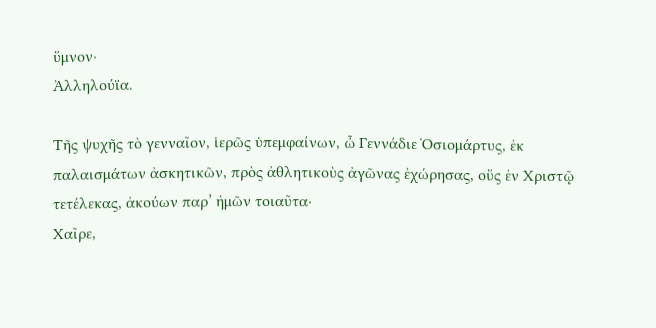ὕμνον·
Ἀλληλούϊα.

Τῆς ψυχῆς τὸ γενναῖον, ἱερῶς ὑπεμφαίνων, ὦ Γεννάδιε Ὁσιομάρτυς, ἐκ παλαισμάτων ἀσκητικῶν, πρὸς ἀθλητικοὺς ἀγῶνας ἐχώρησας, οὕς ἐν Χριστῷ τετέλεκας, ἀκούων παρ’ ἡμῶν τοιαῦτα·
Χαῖρε,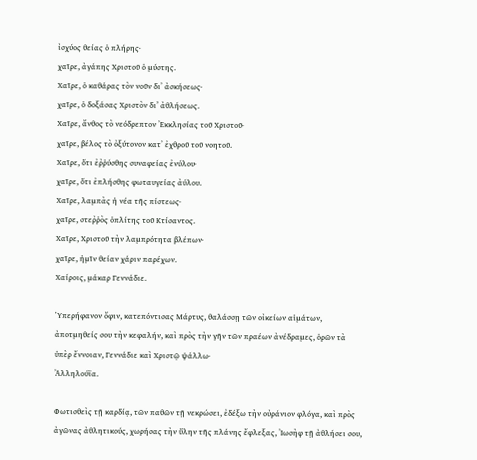ἰσχύος θείας ὁ πλήρης·
χαῖρε, ἀγάπης Χριστοῦ ὁ μύστης.
Χαῖρε, ὁ καθάρας τὸν νοῦν δι᾿ ἀσκήσεως·
χαῖρε, ὁ δοξάσας Χριστὸν δι’ ἀθλήσεως.
Χαῖρε, ἄνθος τὸ νεόδρεπτον Ἐκκλησίας τοῦ Χριστοῦ·
χαῖρε, βέλος τὸ ὀξύτονον κατ᾿ ἐχθροῦ τοῦ νοητοῦ.
Χαῖρε, ὅτι ἐῤῥύσθης συναφείας ἐνύλου·
χαῖρε, ὅτι ἐπλήσθης φωταυγείας ἀύλου.
Χαῖρε, λαμπὰς ἡ νέα τῆς πίστεως·
χαῖρε, στεῤῥὸς ὁπλίτης τοῦ Κτίσαντος.
Χαῖρε, Χριστοῦ τὴν λαμπρότητα βλέπων·
χαῖρε, ἡμῖν θείαν χάριν παρέχων.
Χαίροις, μάκαρ Γεννάδιε.

Ὑπερήφανον ὄφιν, κατεπόντισας Μάρτυς, θαλάσσῃ τῶν οἰκείων αἱμάτων, ἀποτμηθείς σου τὴν κεφαλήν, καὶ πρὸς τὴν γῆν τῶν πραέων ἀνέδραμες, ὁρῶν τὰ ὑπὲρ ἔννοιαν, Γεννάδιε καὶ Χριστῷ ψάλλω·
Ἀλληλούϊα.

Φωτισθεὶς τῇ καρδίᾳ, τῶν παθῶν τῇ νεκρώσει, ἐδέξω τὴν οὐράνιον φλόγα, καὶ πρὸς ἀγῶνας ἀθλητικούς, χωρήσας τὴν ὕλην τῆς πλάνης ἔφλεξας, Ἰωσὴφ τῇ ἀθλήσει σου,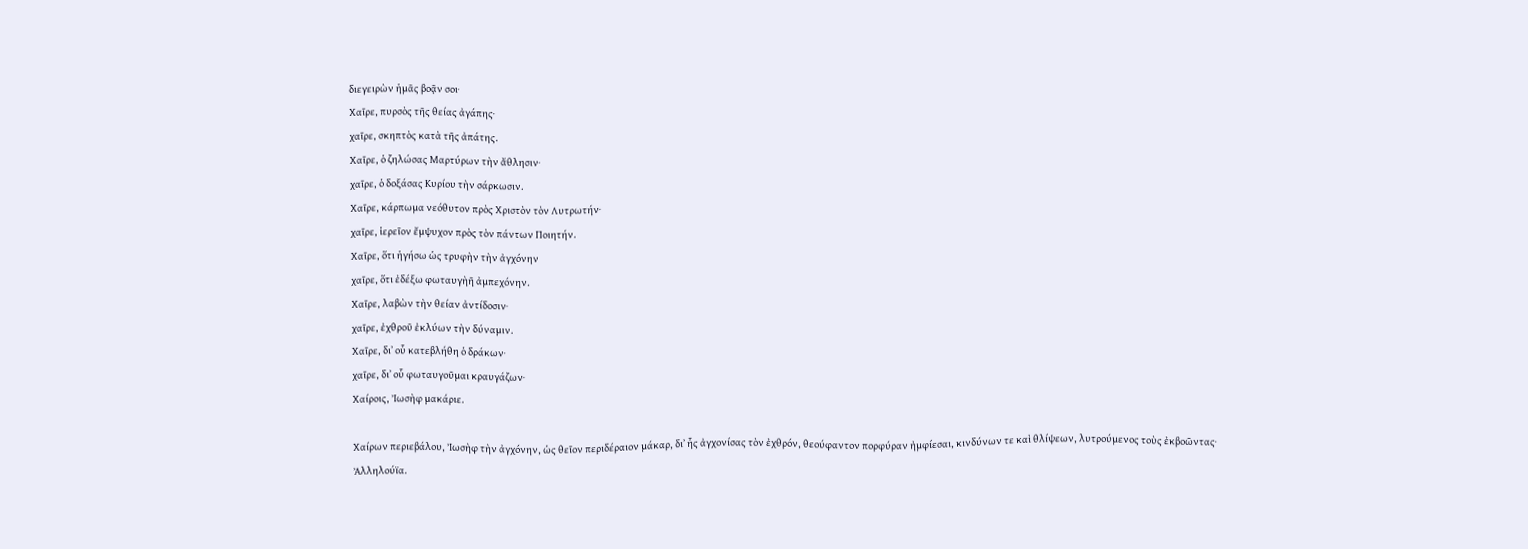διεγειρὼν ἡμᾶς βοᾷν σοι·
Χαῖρε, πυρσὸς τῆς θείας ἀγάπης·
χαῖρε, σκηπτὸς κατὰ τῆς ἀπάτης.
Χαῖρε, ὁ ζηλώσας Μαρτύρων τὴν ἄθλησιν·
χαῖρε, ὁ δοξάσας Κυρίου τὴν σάρκωσιν.
Χαῖρε, κάρπωμα νεόθυτον πρὸς Χριστὸν τὸν Λυτρωτήν·
χαῖρε, ἱερεῖον ἔμψυχον πρὸς τὸν πάντων Ποιητήν.
Χαῖρε, ὅτι ἡγήσω ὡς τρυφὴν τὴν ἀγχόνην
χαῖρε, ὅτι ἐδέξω φωταυγὴῆ ἀμπεχόνην.
Χαῖρε, λαβὼν τὴν θείαν ἀντίδοσιν·
χαῖρε, ἐχθροῦ ἐκλύων τὴν δύναμιν.
Χαῖρε, δι᾿ οὗ κατεβλήθη ὁ δράκων·
χαῖρε, δι᾿ οὗ φωταυγοῦμαι κραυγάζων·
Χαίροις, Ἰωσὴφ μακάριε.

Χαίρων περιεβάλου, Ἰωσὴφ τὴν ἀγχόνην, ὡς θεῖον περιδέραιον μάκαρ, δι᾿ ἧς ἀγχονίσας τὸν ἐχθρόν, θεούφαντον πορφύραν ἠμφίεσαι, κινδύνων τε καὶ θλίψεων, λυτρούμενος τοὺς ἐκβοῶντας·
Ἀλληλούϊα.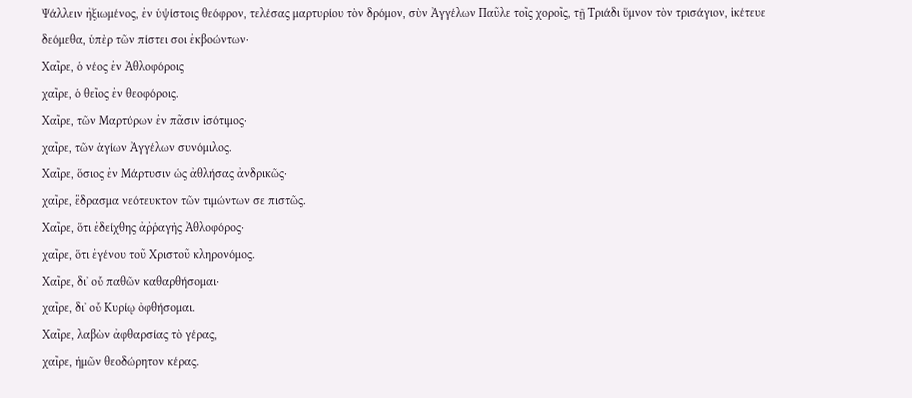Ψάλλειν ἠξιωμένος, ἐν ὑψίστοις θεόφρον, τελέσας μαρτυρίου τὸν δρόμον, σὺν Ἀγγέλων Παῦλε τοῖς χοροῖς, τῇ Τριάδι ὕμνον τὸν τρισάγιον, ἱκέτευε δεόμεθα, ὑπὲρ τῶν πίστει σοι ἐκβοώντων·
Χαῖρε, ὁ νέος ἐν Ἀθλοφόροις
χαῖρε, ὁ θεῖος ἐν θεοφόροις.
Χαῖρε, τῶν Μαρτύρων ἐν πᾶσιν ἰσότιμος·
χαῖρε, τῶν ἁγίων Ἀγγέλων συνόμιλος.
Χαῖρε, ὅσιος ἐν Μάρτυσιν ὡς ἀθλήσας ἀνδρικῶς·
χαῖρε, ἓδρασμα νεότευκτον τῶν τιμώντων σε πιστῶς.
Χαῖρε, ὅτι ἐδείχθης ἀῤῥαγὴς Ἀθλοφόρος·
χαῖρε, ὅτι ἐγένου τοῦ Χριστοῦ κληρονόμος.
Χαῖρε, δι᾿ οὗ παθῶν καθαρθήσομαι·
χαῖρε, δι᾿ οὗ Κυρίῳ ὀφθήσομαι.
Χαῖρε, λαβὼν ἀφθαρσίας τὸ γέρας,
χαῖρε, ἡμῶν θεοδώρητον κέρας.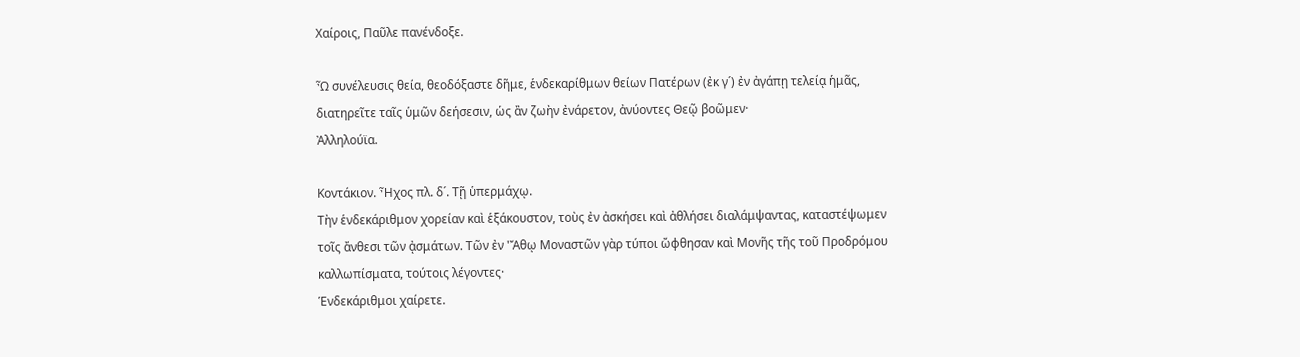Χαίροις, Παῦλε πανένδοξε.

Ὦ συνέλευσις θεία, θεοδόξαστε δῆμε, ἑνδεκαρίθμων θείων Πατέρων (ἐκ γ´) ἐν ἀγάπῃ τελείᾳ ἡμᾶς, διατηρεῖτε ταῖς ὑμῶν δεήσεσιν, ὡς ἂν ζωὴν ἐνάρετον, ἀνύοντες Θεῷ βοῶμεν·
Ἀλληλούϊα.

Κοντάκιον. Ἦχος πλ. δ´. Τῇ ὑπερμάχῳ.
Τὴν ἑνδεκάριθμον χορείαν καὶ ἑξάκουστον, τοὺς ἐν ἀσκήσει καὶ ἀθλήσει διαλάμψαντας, καταστέψωμεν τοῖς ἄνθεσι τῶν ᾀσμάτων. Τῶν ἐν 'Ἄθῳ Μοναστῶν γὰρ τύποι ὤφθησαν καὶ Μονῆς τῆς τοῦ Προδρόμου καλλωπίσματα, τούτοις λέγοντες·
Ἑνδεκάριθμοι χαίρετε.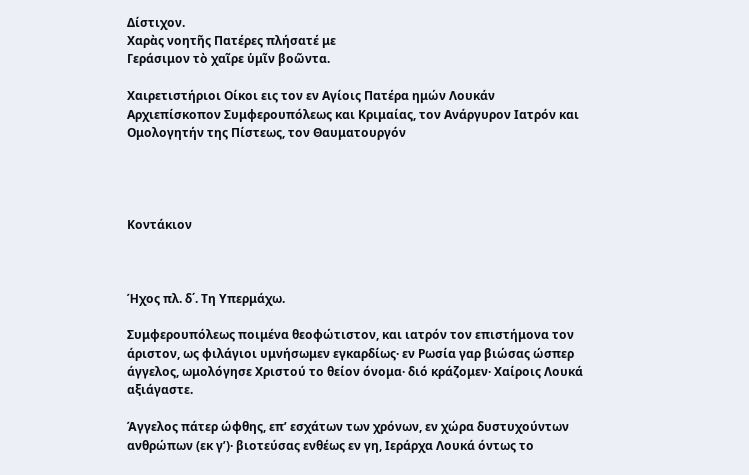Δίστιχον.
Χαρὰς νοητῆς Πατέρες πλήσατέ με
Γεράσιμον τὸ χαῖρε ὑμῖν βοῶντα.

Χαιρετιστήριοι Οίκοι εις τον εν Αγίοις Πατέρα ημών Λουκάν Αρχιεπίσκοπον Συμφερουπόλεως και Κριμαίας, τον Ανάργυρον Ιατρόν και Ομολογητήν της Πίστεως, τον Θαυματουργόν




Κοντάκιον



Ήχος πλ. δ΄. Τη Υπερμάχω.

Συμφερουπόλεως ποιμένα θεοφώτιστον, και ιατρόν τον επιστήμονα τον άριστον, ως φιλάγιοι υμνήσωμεν εγκαρδίως· εν Ρωσία γαρ βιώσας ώσπερ άγγελος, ωμολόγησε Χριστού το θείον όνομα· διό κράζομεν· Χαίροις Λουκά αξιάγαστε.

Άγγελος πάτερ ώφθης, επ’ εσχάτων των χρόνων, εν χώρα δυστυχούντων ανθρώπων (εκ γ’)· βιοτεύσας ενθέως εν γη, Ιεράρχα Λουκά όντως το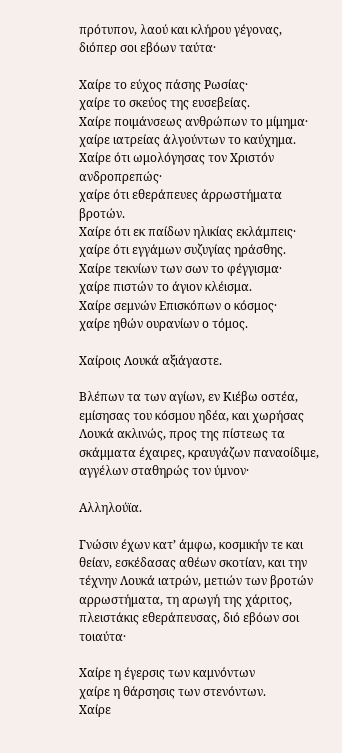πρότυπον, λαού και κλήρου γέγονας, διόπερ σοι εβόων ταύτα·

Χαίρε το εύχος πάσης Ρωσίας·
χαίρε το σκεύος της ευσεβείας.
Χαίρε ποιμάνσεως ανθρώπων το μίμημα·
χαίρε ιατρείας άλγούντων το καύχημα.
Χαίρε ότι ωμολόγησας τον Χριστόν ανδροπρεπώς·
χαίρε ότι εθεράπευες άρρωστήματα βροτών.
Χαίρε ότι εκ παίδων ηλικίας εκλάμπεις·
χαίρε ότι εγγάμων συζυγίας ηράσθης.
Χαίρε τεκνίων των σων το φέγγισμα·
χαίρε πιστών το άγιον κλέισμα.
Χαίρε σεμνών Επισκόπων ο κόσμος·
χαίρε ηθών ουρανίων ο τόμος.

Χαίροις Λουκά αξιάγαστε.

Βλέπων τα των αγίων, εν Κιέβω οστέα, εμίσησας του κόσμου ηδέα, και χωρήσας Λουκά ακλινώς, προς της πίστεως τα σκάμματα έχαιρες, κραυγάζων παναοίδιμε, αγγέλων σταθηρώς τον ύμνον·

Αλληλούϊα.

Γνώσιν έχων κατ’ άμφω, κοσμικήν τε και θείαν, εσκέδασας αθέων σκοτίαν, και την τέχνην Λουκά ιατρών, μετιών των βροτών αρρωστήματα, τη αρωγή της χάριτος, πλειστάκις εθεράπευσας, διό εβόων σοι τοιαύτα·

Χαίρε η έγερσις των καμνόντων
χαίρε η θάρσησις των στενόντων.
Χαίρε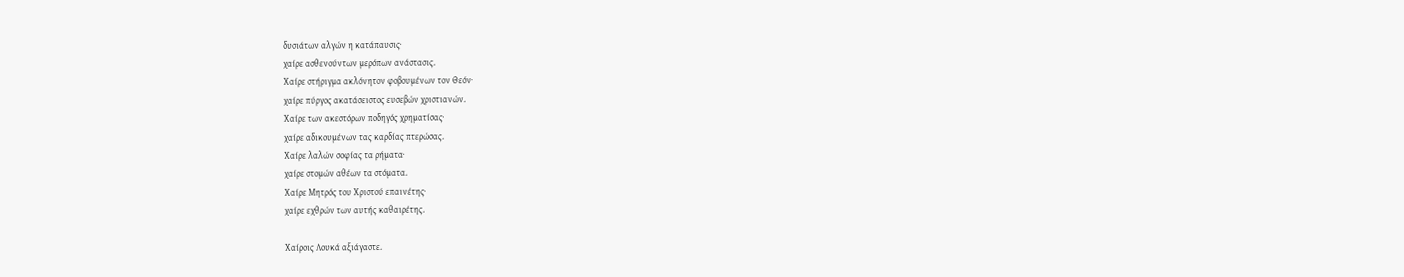δυσιάτων αλγών η κατάπαυσις·
χαίρε ασθενούντων μερόπων ανάστασις.
Χαίρε στήριγμα ακλόνητον φοβουμένων τον Θεόν·
χαίρε πύργος ακατάσειστος ευσεβών χριστιανών.
Χαίρε των ακεστόρων ποδηγός χρηματίσας·
χαίρε αδικουμένων τας καρδίας πτερώσας.
Χαίρε λαλών σοφίας τα ρήματα·
χαίρε στομών αθέων τα στόματα.
Χαίρε Μητρός του Χριστού επαινέτης·
χαίρε εχθρών των αυτής καθαιρέτης.

Χαίροις Λουκά αξιάγαστε.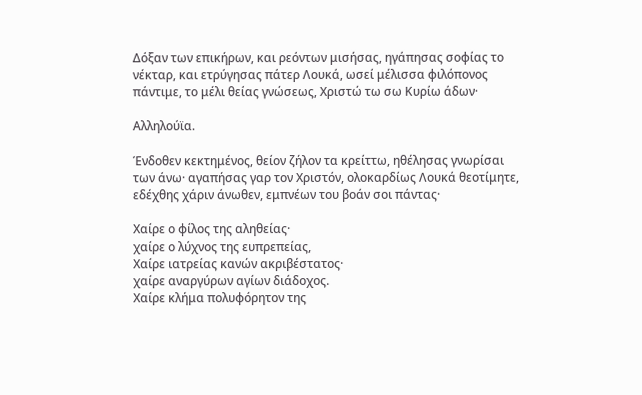Δόξαν των επικήρων, και ρεόντων μισήσας, ηγάπησας σοφίας το νέκταρ, και ετρύγησας πάτερ Λουκά, ωσεί μέλισσα φιλόπονος πάντιμε, το μέλι θείας γνώσεως, Χριστώ τω σω Κυρίω άδων·

Αλληλούϊα.

Ένδοθεν κεκτημένος, θείον ζήλον τα κρείττω, ηθέλησας γνωρίσαι των άνω· αγαπήσας γαρ τον Χριστόν, ολοκαρδίως Λουκά θεοτίμητε, εδέχθης χάριν άνωθεν, εμπνέων του βοάν σοι πάντας·

Χαίρε ο φίλος της αληθείας·
χαίρε ο λύχνος της ευπρεπείας,
Χαίρε ιατρείας κανών ακριβέστατος·
χαίρε αναργύρων αγίων διάδοχος.
Χαίρε κλήμα πολυφόρητον της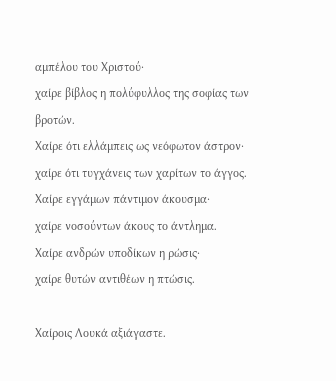αμπέλου του Χριστού·
χαίρε βίβλος η πολύφυλλος της σοφίας των βροτών.
Χαίρε ότι ελλάμπεις ως νεόφωτον άστρον·
χαίρε ότι τυγχάνεις των χαρίτων το άγγος.
Χαίρε εγγάμων πάντιμον άκουσμα·
χαίρε νοσούντων άκους το άντλημα.
Χαίρε ανδρών υποδίκων η ρώσις·
χαίρε θυτών αντιθέων η πτώσις.

Χαίροις Λουκά αξιάγαστε.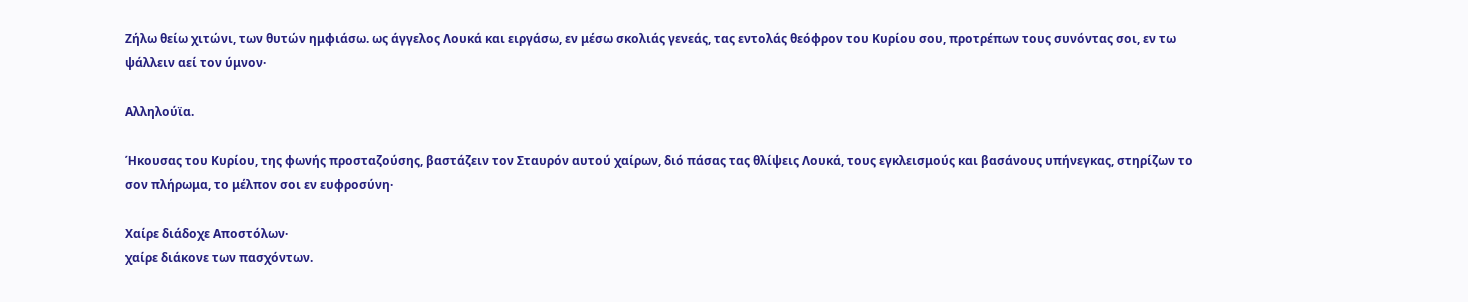Ζήλω θείω χιτώνι, των θυτών ημφιάσω. ως άγγελος Λουκά και ειργάσω, εν μέσω σκολιάς γενεάς, τας εντολάς θεόφρον του Κυρίου σου, προτρέπων τους συνόντας σοι, εν τω ψάλλειν αεί τον ύμνον·

Αλληλούϊα.

Ήκουσας του Κυρίου, της φωνής προσταζούσης, βαστάζειν τον Σταυρόν αυτού χαίρων, διό πάσας τας θλίψεις Λουκά, τους εγκλεισμούς και βασάνους υπήνεγκας, στηρίζων το σον πλήρωμα, το μέλπον σοι εν ευφροσύνη·

Χαίρε διάδοχε Αποστόλων·
χαίρε διάκονε των πασχόντων.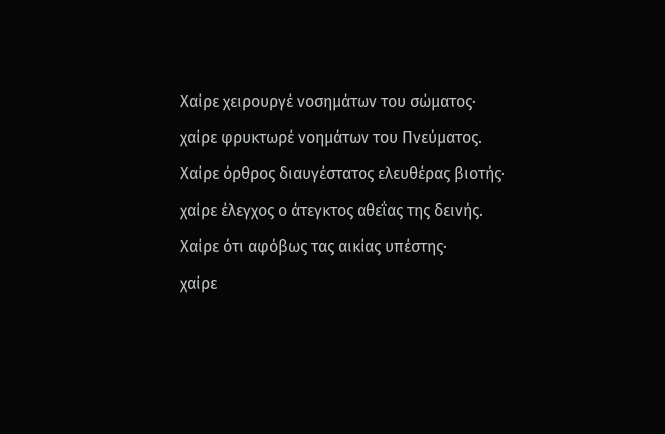Χαίρε χειρουργέ νοσημάτων του σώματος·
χαίρε φρυκτωρέ νοημάτων του Πνεύματος.
Χαίρε όρθρος διαυγέστατος ελευθέρας βιοτής·
χαίρε έλεγχος ο άτεγκτος αθεΐας της δεινής.
Χαίρε ότι αφόβως τας αικίας υπέστης·
χαίρε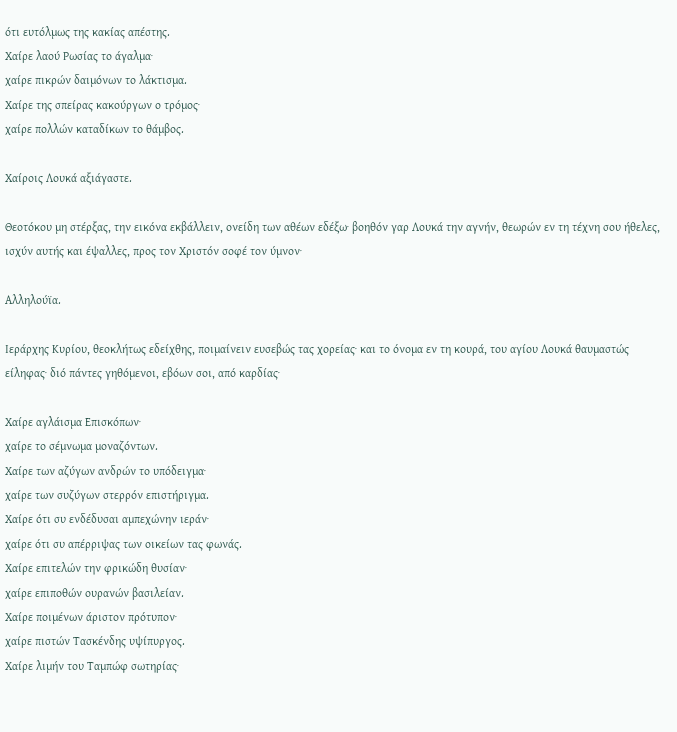ότι ευτόλμως της κακίας απέστης.
Χαίρε λαού Ρωσίας το άγαλμα·
χαίρε πικρών δαιμόνων το λάκτισμα.
Χαίρε της σπείρας κακούργων ο τρόμος·
χαίρε πολλών καταδίκων το θάμβος.

Χαίροις Λουκά αξιάγαστε.

Θεοτόκου μη στέρξας, την εικόνα εκβάλλειν, ονείδη των αθέων εδέξω· βοηθόν γαρ Λουκά την αγνήν, θεωρών εν τη τέχνη σου ήθελες, ισχύν αυτής και έψαλλες, προς τον Χριστόν σοφέ τον ύμνον·

Αλληλούϊα.

Ιεράρχης Κυρίου, θεοκλήτως εδείχθης, ποιμαίνειν ευσεβώς τας χορείας· και το όνομα εν τη κουρά, του αγίου Λουκά θαυμαστώς είληφας· διό πάντες γηθόμενοι, εβόων σοι, από καρδίας·

Χαίρε αγλάισμα Επισκόπων·
χαίρε το σέμνωμα μοναζόντων.
Χαίρε των αζύγων ανδρών το υπόδειγμα·
χαίρε των συζύγων στερρόν επιστήριγμα.
Χαίρε ότι συ ενδέδυσαι αμπεχώνην ιεράν·
χαίρε ότι συ απέρριψας των οικείων τας φωνάς.
Χαίρε επιτελών την φρικώδη θυσίαν·
χαίρε επιποθών ουρανών βασιλείαν.
Χαίρε ποιμένων άριστον πρότυπον·
χαίρε πιστών Τασκένδης υψίπυργος.
Χαίρε λιμήν του Ταμπώφ σωτηρίας·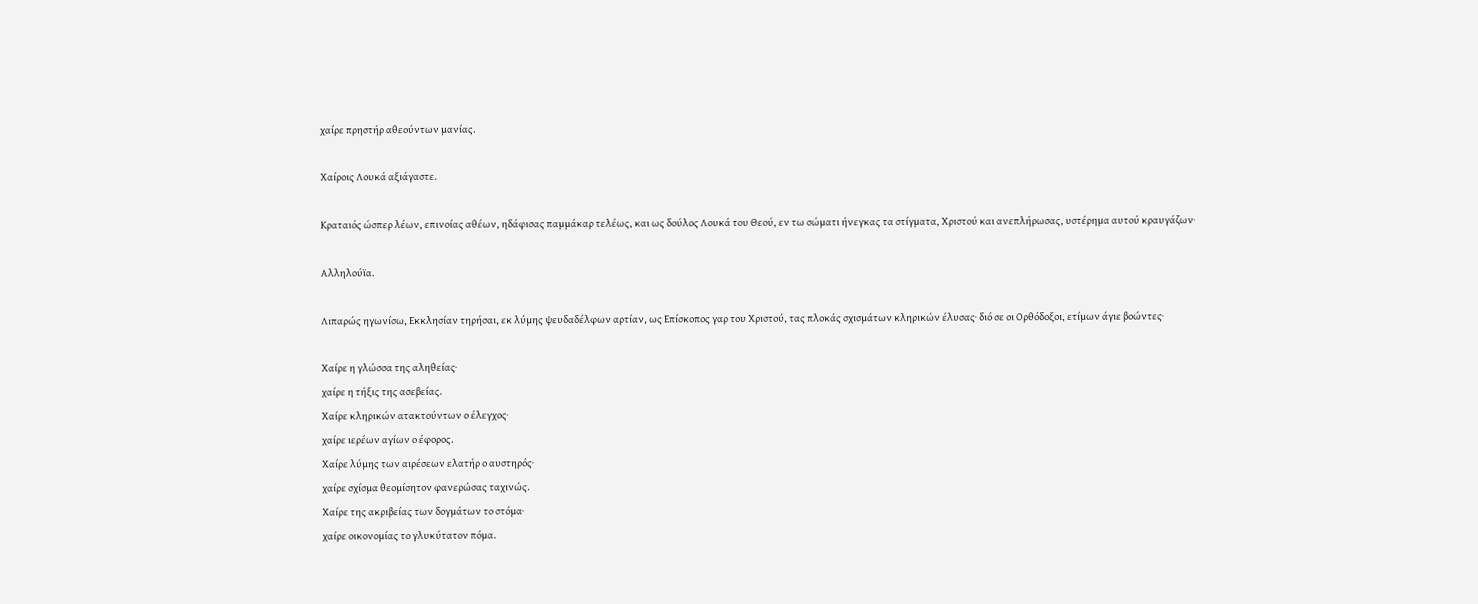χαίρε πρηστήρ αθεούντων μανίας.

Χαίροις Λουκά αξιάγαστε.

Κραταιός ώσπερ λέων, επινοίας αθέων, ηδάφισας παμμάκαρ τελέως, και ως δούλος Λουκά του Θεού, εν τω σώματι ήνεγκας τα στίγματα, Χριστού και ανεπλήρωσας, υστέρημα αυτού κραυγάζων·

Αλληλούϊα.

Λιπαρώς ηγωνίσω, Εκκλησίαν τηρήσαι, εκ λύμης ψευδαδέλφων αρτίαν, ως Επίσκοπος γαρ του Χριστού, τας πλοκάς σχισμάτων κληρικών έλυσας· διό σε οι Ορθόδοξοι, ετίμων άγιε βοώντες·

Χαίρε η γλώσσα της αληθείας·
χαίρε η τήξις της ασεβείας.
Χαίρε κληρικών ατακτούντων ο έλεγχος·
χαίρε ιερέων αγίων ο έφορος.
Χαίρε λύμης των αιρέσεων ελατήρ ο αυστηρός·
χαίρε σχίσμα θεομίσητον φανερώσας ταχινώς.
Χαίρε της ακριβείας των δογμάτων το στόμα·
χαίρε οικονομίας το γλυκύτατον πόμα.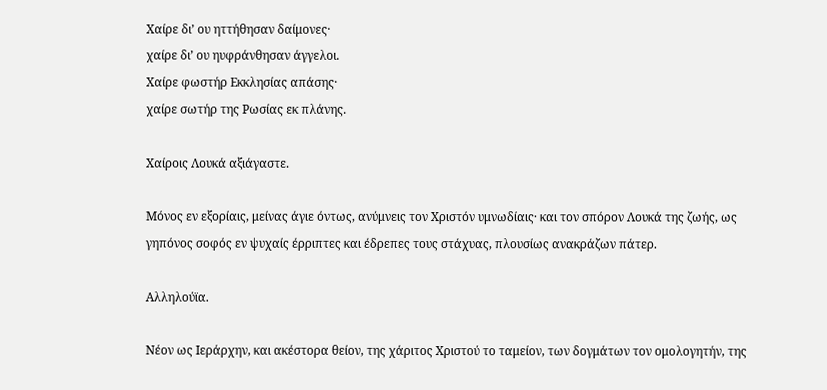Χαίρε δι’ ου ηττήθησαν δαίμονες·
χαίρε δι’ ου ηυφράνθησαν άγγελοι.
Χαίρε φωστήρ Εκκλησίας απάσης·
χαίρε σωτήρ της Ρωσίας εκ πλάνης.

Χαίροις Λουκά αξιάγαστε.

Μόνος εν εξορίαις, μείνας άγιε όντως, ανύμνεις τον Χριστόν υμνωδίαις· και τον σπόρον Λουκά της ζωής, ως γηπόνος σοφός εν ψυχαίς έρριπτες και έδρεπες τους στάχυας, πλουσίως ανακράζων πάτερ.

Αλληλούϊα.

Νέον ως Ιεράρχην, και ακέστορα θείον, της χάριτος Χριστού το ταμείον, των δογμάτων τον ομολογητήν, της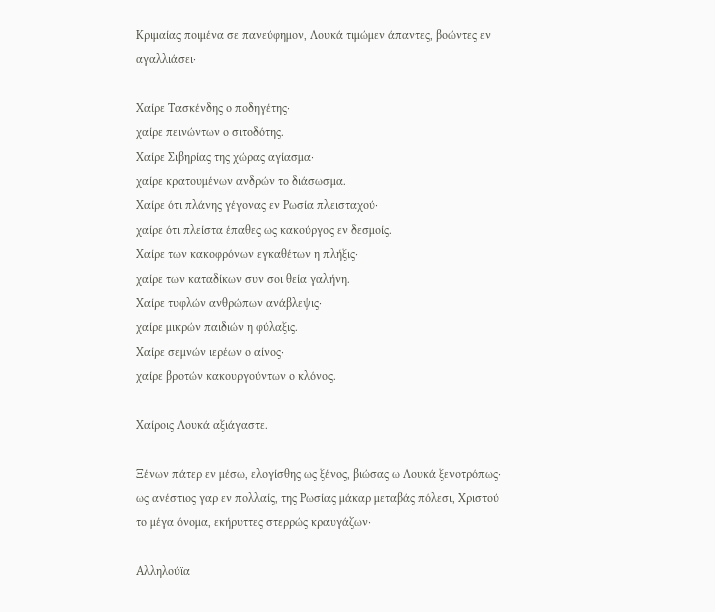Κριμαίας ποιμένα σε πανεύφημον, Λουκά τιμώμεν άπαντες, βοώντες εν αγαλλιάσει·

Χαίρε Τασκένδης ο ποδηγέτης·
χαίρε πεινώντων ο σιτοδότης.
Χαίρε Σιβηρίας της χώρας αγίασμα·
χαίρε κρατουμένων ανδρών το διάσωσμα.
Χαίρε ότι πλάνης γέγονας εν Ρωσία πλεισταχού·
χαίρε ότι πλείστα έπαθες ως κακούργος εν δεσμοίς.
Χαίρε των κακοφρόνων εγκαθέτων η πλήξις·
χαίρε των καταδίκων συν σοι θεία γαλήνη.
Χαίρε τυφλών ανθρώπων ανάβλεψις·
χαίρε μικρών παιδιών η φύλαξις.
Χαίρε σεμνών ιερέων ο αίνος·
χαίρε βροτών κακουργούντων ο κλόνος.

Χαίροις Λουκά αξιάγαστε.

Ξένων πάτερ εν μέσω, ελογίσθης ως ξένος, βιώσας ω Λουκά ξενοτρόπως· ως ανέστιος γαρ εν πολλαίς, της Ρωσίας μάκαρ μεταβάς πόλεσι, Χριστού το μέγα όνομα, εκήρυττες στερρώς κραυγάζων·

Αλληλούϊα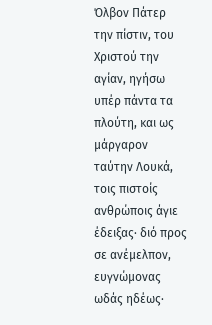Όλβον Πάτερ την πίστιν, του Χριστού την αγίαν, ηγήσω υπέρ πάντα τα πλούτη, και ως μάργαρον ταύτην Λουκά, τοις πιστοίς ανθρώποις άγιε έδειξας· διό προς σε ανέμελπον, ευγνώμονας ωδάς ηδέως·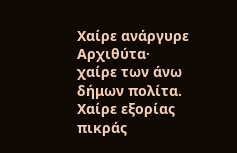Χαίρε ανάργυρε Αρχιθύτα·
χαίρε των άνω δήμων πολίτα.
Χαίρε εξορίας πικράς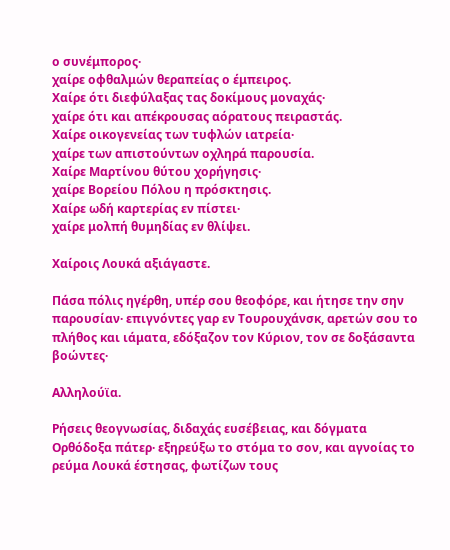ο συνέμπορος·
χαίρε οφθαλμών θεραπείας ο έμπειρος.
Χαίρε ότι διεφύλαξας τας δοκίμους μοναχάς·
χαίρε ότι και απέκρουσας αόρατους πειραστάς.
Χαίρε οικογενείας των τυφλών ιατρεία·
χαίρε των απιστούντων οχληρά παρουσία.
Χαίρε Μαρτίνου θύτου χορήγησις·
χαίρε Βορείου Πόλου η πρόσκτησις.
Χαίρε ωδή καρτερίας εν πίστει·
χαίρε μολπή θυμηδίας εν θλίψει.

Χαίροις Λουκά αξιάγαστε.

Πάσα πόλις ηγέρθη, υπέρ σου θεοφόρε, και ήτησε την σην παρουσίαν· επιγνόντες γαρ εν Τουρουχάνσκ, αρετών σου το πλήθος και ιάματα, εδόξαζον τον Κύριον, τον σε δοξάσαντα βοώντες·

Αλληλούϊα.

Ρήσεις θεογνωσίας, διδαχάς ευσέβειας, και δόγματα Ορθόδοξα πάτερ· εξηρεύξω το στόμα το σον, και αγνοίας το ρεύμα Λουκά έστησας, φωτίζων τους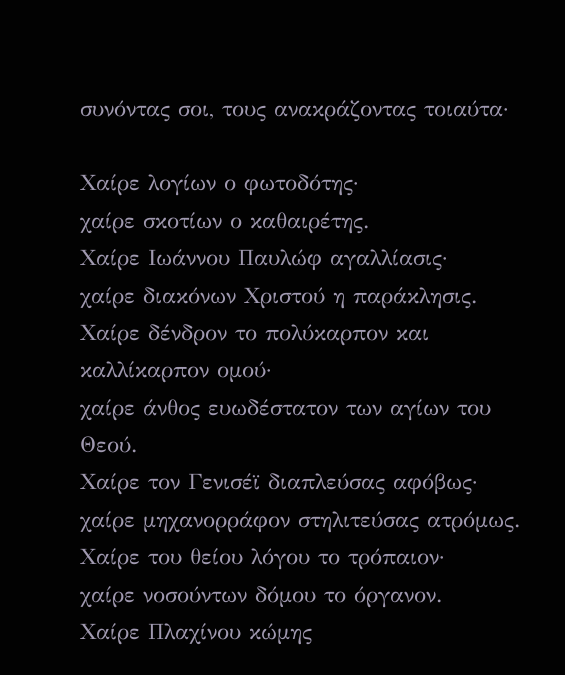συνόντας σοι, τους ανακράζοντας τοιαύτα·

Χαίρε λογίων ο φωτοδότης·
χαίρε σκοτίων ο καθαιρέτης.
Χαίρε Ιωάννου Παυλώφ αγαλλίασις·
χαίρε διακόνων Χριστού η παράκλησις.
Χαίρε δένδρον το πολύκαρπον και καλλίκαρπον ομού·
χαίρε άνθος ευωδέστατον των αγίων του Θεού.
Χαίρε τον Γενισέϊ διαπλεύσας αφόβως·
χαίρε μηχανορράφον στηλιτεύσας ατρόμως.
Χαίρε του θείου λόγου το τρόπαιον·
χαίρε νοσούντων δόμου το όργανον.
Χαίρε Πλαχίνου κώμης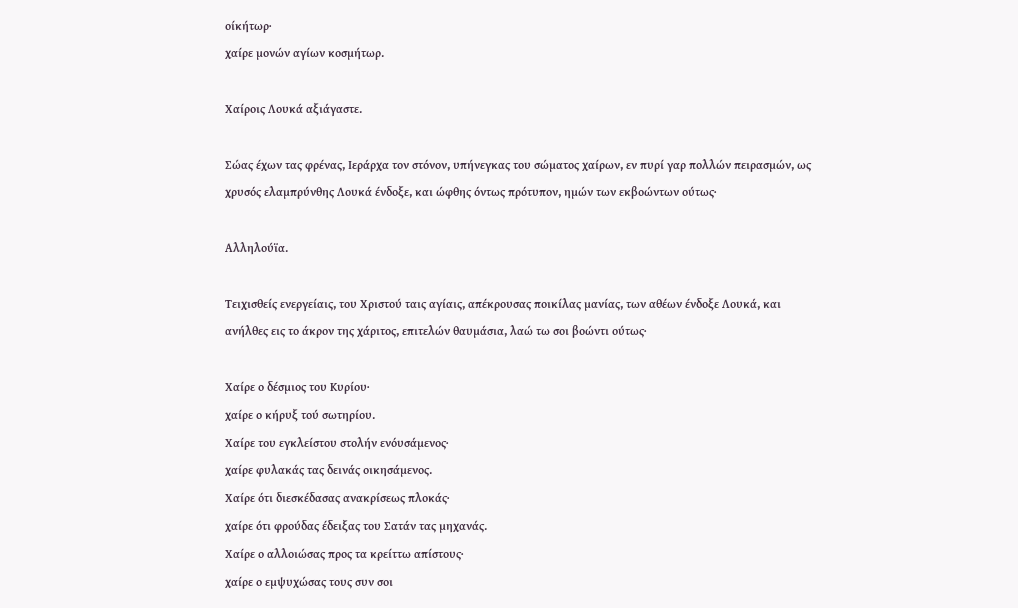οίκήτωρ·
χαίρε μονών αγίων κοσμήτωρ.

Χαίροις Λουκά αξιάγαστε.

Σώας έχων τας φρένας, Ιεράρχα τον στόνον, υπήνεγκας του σώματος χαίρων, εν πυρί γαρ πολλών πειρασμών, ως χρυσός ελαμπρύνθης Λουκά ένδοξε, και ώφθης όντως πρότυπον, ημών των εκβοώντων ούτως·

Αλληλούϊα.

Τειχισθείς ενεργείαις, του Χριστού ταις αγίαις, απέκρουσας ποικίλας μανίας, των αθέων ένδοξε Λουκά, και ανήλθες εις το άκρον της χάριτος, επιτελών θαυμάσια, λαώ τω σοι βοώντι ούτως·

Χαίρε ο δέσμιος του Κυρίου·
χαίρε ο κήρυξ τού σωτηρίου.
Χαίρε του εγκλείστου στολήν ενόυσάμενος·
χαίρε φυλακάς τας δεινάς οικησάμενος.
Χαίρε ότι διεσκέδασας ανακρίσεως πλοκάς·
χαίρε ότι φρούδας έδειξας του Σατάν τας μηχανάς.
Χαίρε ο αλλοιώσας προς τα κρείττω απίστους·
χαίρε ο εμψυχώσας τους συν σοι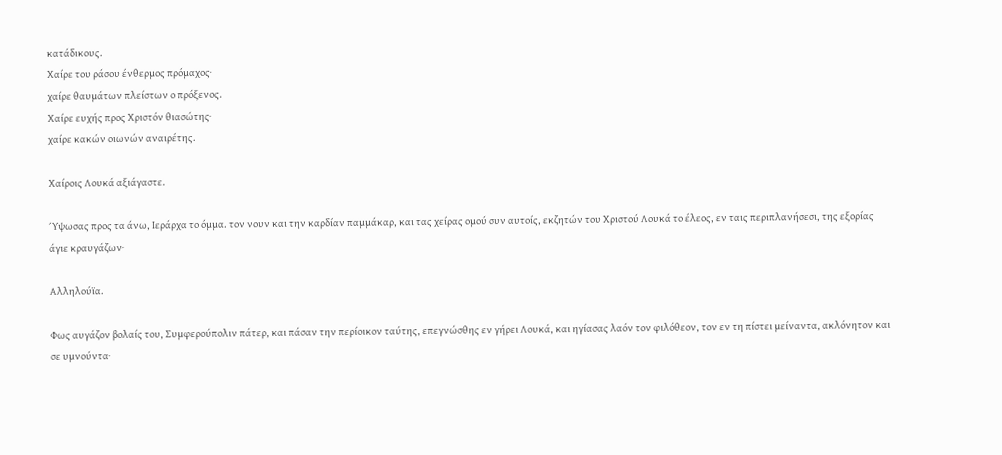κατάδικους.
Χαίρε του ράσου ένθερμος πρόμαχος·
χαίρε θαυμάτων πλείστων ο πρόξενος.
Χαίρε ευχής προς Χριστόν θιασώτης·
χαίρε κακών οιωνών αναιρέτης.

Χαίροις Λουκά αξιάγαστε.

Ύψωσας προς τα άνω, Iεράρχα το όμμα. τον νουν και την καρδίαν παμμάκαρ, και τας χείρας ομού συν αυτοίς, εκζητών του Χριστού Λουκά το έλεος, εν ταις περιπλανήσεσι, της εξορίας άγιε κραυγάζων·

Αλληλούϊα.

Φως αυγάζον βολαίς του, Συμφερούπολιν πάτερ, και πάσαν την περίοικον ταύτης, επεγνώσθης εν γήρει Λουκά, και ηγίασας λαόν τον φιλόθεον, τον εν τη πίστει μείναντα, ακλόνητον και σε υμνούντα·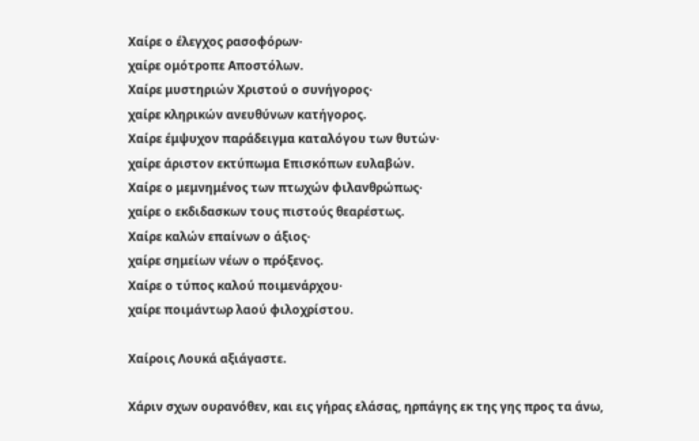Χαίρε ο έλεγχος ρασοφόρων·
χαίρε ομότροπε Αποστόλων.
Χαίρε μυστηριών Χριστού ο συνήγορος·
χαίρε κληρικών ανευθύνων κατήγορος.
Χαίρε έμψυχον παράδειγμα καταλόγου των θυτών·
χαίρε άριστον εκτύπωμα Επισκόπων ευλαβών.
Χαίρε ο μεμνημένος των πτωχών φιλανθρώπως·
χαίρε ο εκδιδασκων τους πιστούς θεαρέστως.
Χαίρε καλών επαίνων ο άξιος·
χαίρε σημείων νέων ο πρόξενος.
Χαίρε ο τύπος καλού ποιμενάρχου·
χαίρε ποιμάντωρ λαού φιλοχρίστου.

Χαίροις Λουκά αξιάγαστε.

Χάριν σχων ουρανόθεν, και εις γήρας ελάσας, ηρπάγης εκ της γης προς τα άνω,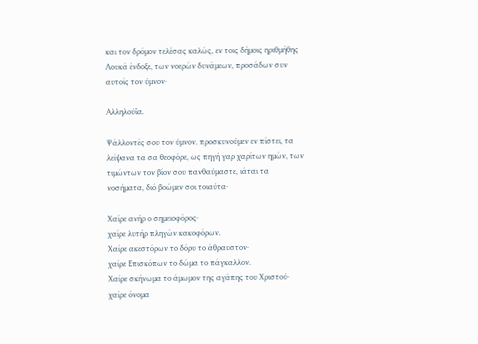και τον δρόμον τελέσας καλώς, εν τοις δήμοις ηριθμήθης Λουκά ένδοξε, των νοερών δυνάμεων, προσάδων συν αυτοίς τον ύμνον·

Αλληλούϊα.

Ψάλλοντές σου τον ύμνον. προσκυνούμεν εν πίστει, τα λείψανα τα σα θεοφόρε, ως πηγή γαρ χαρίτων ημών, των τιμώντων τον βίον σου πανθαύμαστε, ιάται τα νοσήματα, διό βοώμεν σοι τοιαύτα·

Χαίρε ανήρ ο σημειοφόρος·
χαίρε λυτήρ πληγών κακοφόρων.
Χαίρε ακεστόρων το δόρυ το άθραυστον·
χαίρε Επισκόπων το δώμα το πάγκαλλον.
Χαίρε σκήνωμα το άμωμον της αγάπης του Χριστού·
χαίρε όνομα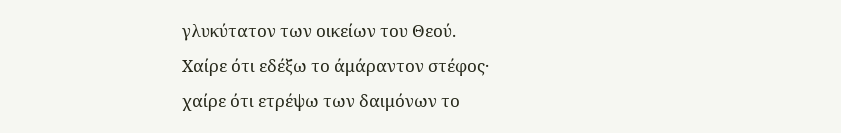γλυκύτατον των οικείων του Θεού.
Χαίρε ότι εδέξω το άμάραντον στέφος·
χαίρε ότι ετρέψω των δαιμόνων το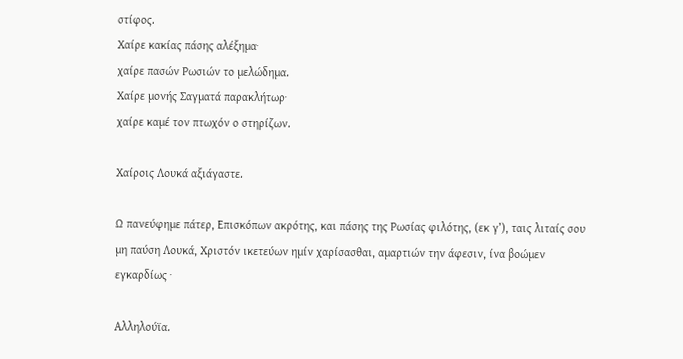στίφος.
Χαίρε κακίας πάσης αλέξημα·
χαίρε πασών Ρωσιών το μελώδημα.
Χαίρε μονής Σαγματά παρακλήτωρ·
χαίρε καμέ τον πτωχόν ο στηρίζων.

Χαίροις Λουκά αξιάγαστε.

Ω πανεύφημε πάτερ, Επισκόπων ακρότης, και πάσης της Ρωσίας φιλότης, (εκ γ’), ταις λιταίς σου μη παύση Λουκά, Χριστόν ικετεύων ημίν χαρίσασθαι, αμαρτιών την άφεσιν, ίνα βοώμεν εγκαρδίως ·

Αλληλούϊα.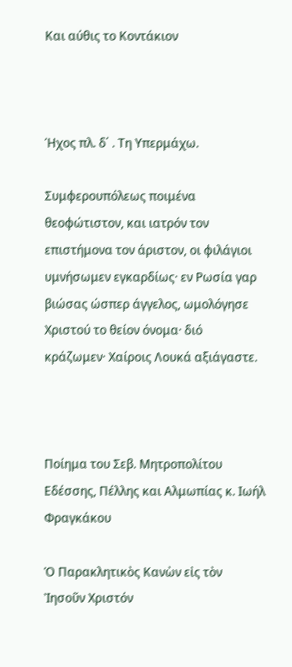Και αύθις το Κοντάκιον



Ήχος πλ. δ΄ . Τη Υπερμάχω.

Συμφερουπόλεως ποιμένα θεοφώτιστον, και ιατρόν τον επιστήμονα τον άριστον, οι φιλάγιοι υμνήσωμεν εγκαρδίως· εν Ρωσία γαρ βιώσας ώσπερ άγγελος, ωμολόγησε Χριστού το θείον όνομα· διό κράζωμεν· Χαίροις Λουκά αξιάγαστε.



Ποίημα του Σεβ. Μητροπολίτου Εδέσσης, Πέλλης και Αλμωπίας κ. Ιωήλ Φραγκάκου

Ὁ Παρακλητικὸς Κανὼν εἰς τὸν Ἰησοῦν Χριστόν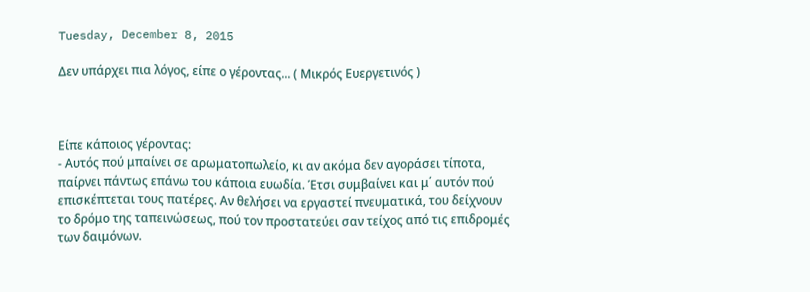Tuesday, December 8, 2015

Δεν υπάρχει πια λόγος, είπε ο γέροντας... ( Μικρός Ευεργετινός )



Είπε κάποιος γέροντας:
- Αυτός πού μπαίνει σε αρωματοπωλείο, κι αν ακόμα δεν αγοράσει τίποτα, παίρνει πάντως επάνω του κάποια ευωδία. Έτσι συμβαίνει και μ΄ αυτόν πού επισκέπτεται τους πατέρες. Αν θελήσει να εργαστεί πνευματικά, του δείχνουν το δρόμο της ταπεινώσεως, πού τον προστατεύει σαν τείχος από τις επιδρομές των δαιμόνων.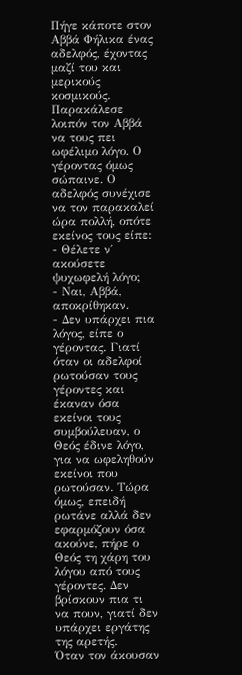Πήγε κάποτε στον Αββά Φήλικα ένας αδελφός, έχοντας μαζί του και μερικούς κοσμικούς. Παρακάλεσε λοιπόν τον Αββά να τους πει ωφέλιμο λόγο. Ο γέροντας όμως σώπαινε. Ο αδελφός συνέχισε να τον παρακαλεί ώρα πολλή, οπότε εκείνος τους είπε:
- Θέλετε ν΄ ακούσετε ψυχωφελή λόγο;
- Ναι, Αββά, αποκρίθηκαν.
- Δεν υπάρχει πια λόγος, είπε ο γέροντας. Γιατί όταν οι αδελφοί ρωτούσαν τους γέροντες και έκαναν όσα εκείνοι τους συμβούλευαν, ο Θεός έδινε λόγο, για να ωφεληθούν εκείνοι που ρωτούσαν. Τώρα όμως, επειδή ρωτάνε αλλά δεν εφαρμόζουν όσα ακούνε, πήρε ο Θεός τη χάρη του λόγου από τους γέροντες. Δεν βρίσκουν πια τι να πουν, γιατί δεν υπάρχει εργάτης της αρετής.
Όταν τον άκουσαν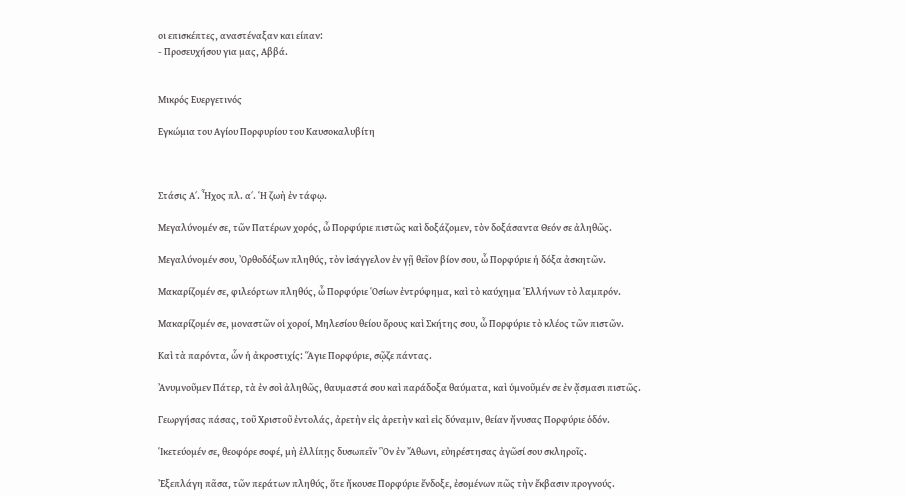οι επισκέπτες, αναστέναξαν και είπαν:
- Προσευχήσου για μας, Αββά.


Μικρός Ευεργετινός

Εγκώμια του Αγίου Πορφυρίου του Καυσοκαλυβίτη



Στάσις Α΄. Ἦχος πλ. α΄. Ἡ ζωὴ ἐν τάφῳ.

Μεγαλύνομέν σε, τῶν Πατέρων χορός, ὦ Πορφύριε πιστῶς καὶ δοξάζομεν, τὸν δοξάσαντα Θεόν σε ἀληθῶς.

Μεγαλύνομέν σου, Ὀρθοδόξων πληθύς, τὸν ἰσάγγελον ἐν γῇ θεῖον βίον σου, ὦ Πορφύριε ἡ δόξα ἀσκητῶν.

Μακαρίζομέν σε, φιλεόρτων πληθύς, ὦ Πορφύριε Ὁσίων ἐντρύφημα, καὶ τὸ καύχημα Ἑλλήνων τὸ λαμπρόν.

Μακαρίζομέν σε, μοναστῶν οἱ χοροί, Μηλεσίου θείου ὄρους καὶ Σκήτης σου, ὦ Πορφύριε τὸ κλέος τῶν πιστῶν.

Καὶ τὰ παρόντα, ὧν ἡ ἀκροστιχίς: Ἅγιε Πορφύριε, σῷζε πάντας.

Ἀνυμνοῦμεν Πάτερ, τὰ ἐν σοὶ ἀληθῶς, θαυμαστά σου καὶ παράδοξα θαύματα, καὶ ὑμνοῦμέν σε ἐν ᾄσμασι πιστῶς.

Γεωργήσας πάσας, τοῦ Χριστοῦ ἐντολάς, ἀρετὴν εἰς ἀρετὴν καὶ εἰς δύναμιν, θείαν ἤνυσας Πορφύριε ὁδόν.

Ἱκετεύομέν σε, θεοφόρε σοφέ, μὴ ἐλλίπῃς δυσωπεῖν Ὃν ἐν Ἄθωνι, εὐηρέστησας ἀγῶσί σου σκληροῖς.

Ἐξεπλάγη πᾶσα, τῶν περάτων πληθύς, ὅτε ἤκουσε Πορφύριε ἔνδοξε, ἐσομένων πῶς τὴν ἔκβασιν προγνούς.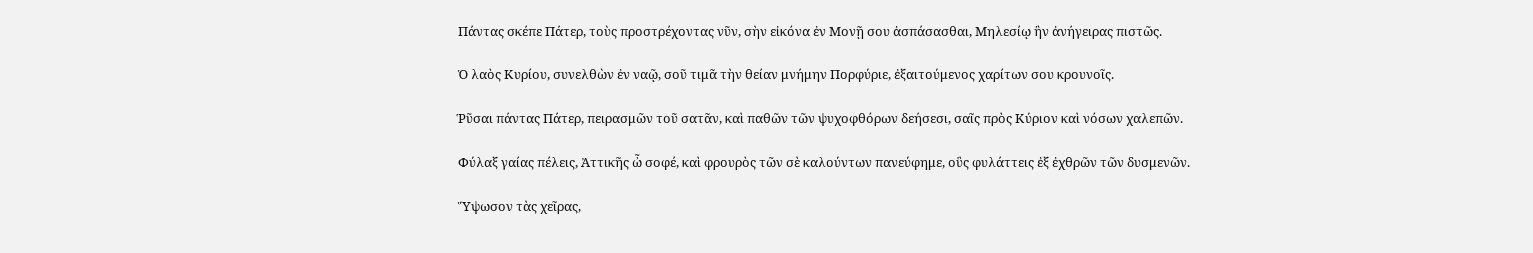Πάντας σκέπε Πάτερ, τοὺς προστρέχοντας νῦν, σὴν εἰκόνα ἐν Μονῇ σου ἀσπάσασθαι, Μηλεσίῳ ἣν ἀνήγειρας πιστῶς.

Ὁ λαὸς Κυρίου, συνελθὼν ἐν ναῷ, σοῦ τιμᾶ τὴν θείαν μνήμην Πορφύριε, ἐξαιτούμενος χαρίτων σου κρουνοῖς.

Ῥῦσαι πάντας Πάτερ, πειρασμῶν τοῦ σατᾶν, καὶ παθῶν τῶν ψυχοφθόρων δεήσεσι, σαῖς πρὸς Κύριον καὶ νόσων χαλεπῶν.

Φύλαξ γαίας πέλεις, Ἀττικῆς ὦ σοφέ, καὶ φρουρὸς τῶν σὲ καλούντων πανεύφημε, οὓς φυλάττεις ἐξ ἐχθρῶν τῶν δυσμενῶν.

Ὕψωσον τὰς χεῖρας,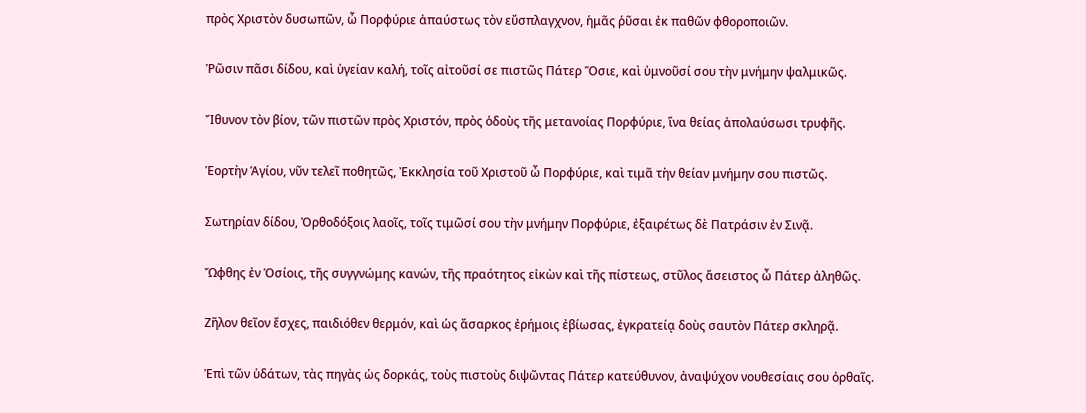πρὸς Χριστὸν δυσωπῶν, ὦ Πορφύριε ἀπαύστως τὸν εὔσπλαγχνον, ἡμᾶς ῥῦσαι ἐκ παθῶν φθοροποιῶν.

Ῥῶσιν πᾶσι δίδου, καὶ ὑγείαν καλή, τοῖς αἰτοῦσί σε πιστῶς Πάτερ Ὅσιε, καὶ ὑμνοῦσί σου τὴν μνήμην ψαλμικῶς.

Ἴθυνον τὸν βίον, τῶν πιστῶν πρὸς Χριστόν, πρὸς ὁδοὺς τῆς μετανοίας Πορφύριε, ἵνα θείας ἀπολαύσωσι τρυφῆς.

Ἑορτὴν Ἁγίου, νῦν τελεῖ ποθητῶς, Ἐκκλησία τοῦ Χριστοῦ ὦ Πορφύριε, καὶ τιμᾶ τὴν θείαν μνήμην σου πιστῶς.

Σωτηρίαν δίδου, Ὀρθοδόξοις λαοῖς, τοῖς τιμῶσί σου τὴν μνήμην Πορφύριε, ἐξαιρέτως δὲ Πατράσιν ἐν Σινᾷ.

Ὤφθης ἐν Ὁσίοις, τῆς συγγνώμης κανών, τῆς πραότητος εἰκὼν καὶ τῆς πίστεως, στῦλος ἄσειστος ὦ Πάτερ ἀληθῶς.

Ζῆλον θεῖον ἔσχες, παιδιόθεν θερμόν, καὶ ὡς ἄσαρκος ἐρήμοις ἐβίωσας, ἐγκρατείᾳ δοὺς σαυτὸν Πάτερ σκληρᾷ.

Ἐπὶ τῶν ὑδάτων, τὰς πηγὰς ὡς δορκάς, τοὺς πιστοὺς διψῶντας Πάτερ κατεύθυνον, ἀναψύχον νουθεσίαις σου ὀρθαῖς.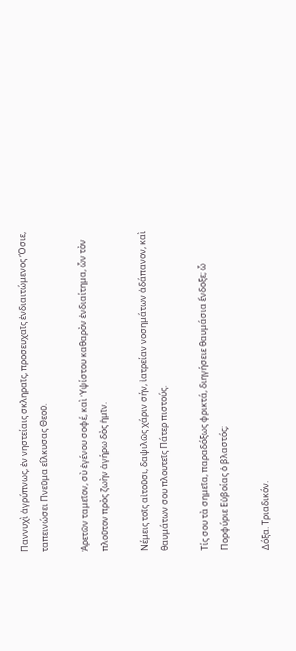Παννυχὶ ἀγρύπνως, ἐν νηστείαις σκληραῖς, προσευχαῖς ἐνδιαιτώμενος Ὅσιε, ταπεινώσει Πνεῦμα εἵλκυσας Θεοῦ.

Ἀρετῶν ταμεῖον, σὺ ἐγένου σοφέ, καὶ Ὑψίστου καθαρὸν ἐνδιαίτημα, ὧν τὸν πλοῦτον πρὸς ζωὴν ἀγήρω δὸς ἡμῖν.

Νέμεις τοῖς αἰτοῦσι, δαψιλῶς χάριν σήν, ἰατρείαν νοσημάτων ἀδάπανον, καὶ θαυμάτων σου πλουτεῖς Πάτερ πιστούς.

Τίς σου τὰ σημεῖα, παραδόξως φρικτά, διηγήσειε θαυμάσια ἔνδοξε; ὦ Πορφύριε Εὐβοίας ὁ βλαστός;

Δόξα. Τριαδικόν.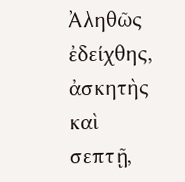Ἀληθῶς ἐδείχθης, ἀσκητὴς καὶ σεπτῇ,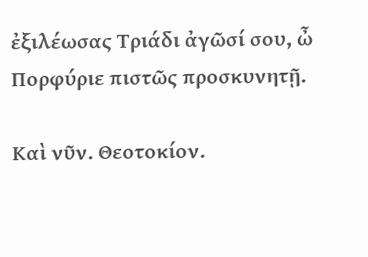ἐξιλέωσας Τριάδι ἀγῶσί σου, ὦ Πορφύριε πιστῶς προσκυνητῇ.

Καὶ νῦν. Θεοτοκίον.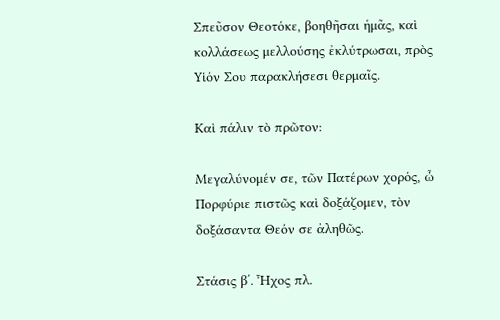Σπεῦσον Θεοτόκε, βοηθῆσαι ἡμᾶς, καὶ κολλάσεως μελλούσης ἐκλύτρωσαι, πρὸς Υἱόν Σου παρακλήσεσι θερμαῖς.

Καὶ πάλιν τὸ πρῶτον:

Μεγαλύνομέν σε, τῶν Πατέρων χορός, ὦ Πορφύριε πιστῶς καὶ δοξάζομεν, τὸν δοξάσαντα Θεόν σε ἀληθῶς.

Στάσις β΄. Ἦχος πλ.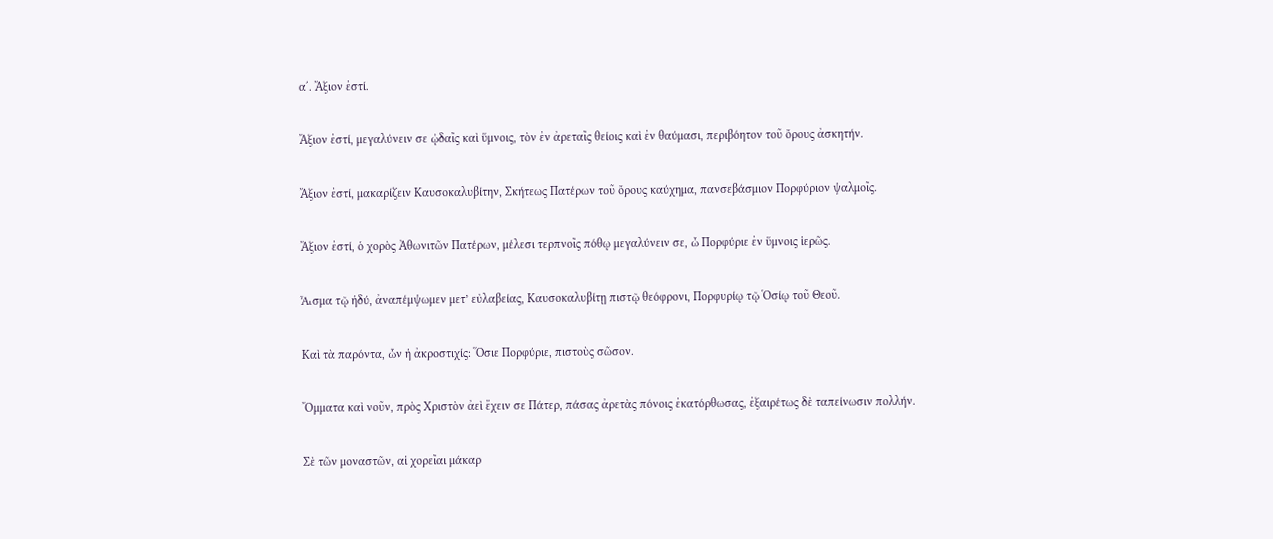α΄. Ἄξιον ἐστί.

Ἄξιον ἐστί, μεγαλύνειν σε ᾠδαῖς καὶ ὕμνοις, τὸν ἐν ἀρεταῖς θείοις καὶ ἐν θαύμασι, περιβόητον τοῦ ὄρους ἀσκητήν.

Ἄξιον ἐστί, μακαρίζειν Καυσοκαλυβίτην, Σκήτεως Πατέρων τοῦ ὄρους καύχημα, πανσεβάσμιον Πορφύριον ψαλμοῖς.

Ἄξιον ἐστί, ὁ χορὸς Ἀθωνιτῶν Πατέρων, μέλεσι τερπνοῖς πόθῳ μεγαλύνειν σε, ὦ Πορφύριε ἐν ὕμνοις ἱερῶς.

ᾎσμα τῷ ἡδύ, ἀναπέμψωμεν μετ’ εὐλαβείας, Καυσοκαλυβίτῃ πιστῷ θεόφρονι, Πορφυρίῳ τῷ Ὁσίῳ τοῦ Θεοῦ.

Καὶ τὰ παρόντα, ὧν ἡ ἀκροστιχίς: Ὅσιε Πορφύριε, πιστοὺς σῶσον.

Ὄμματα καὶ νοῦν, πρὸς Χριστὸν ἀεὶ ἔχειν σε Πάτερ, πάσας ἀρετὰς πόνοις ἐκατόρθωσας, ἐξαιρέτως δὲ ταπείνωσιν πολλήν.

Σὲ τῶν μοναστῶν, αἱ χορεῖαι μάκαρ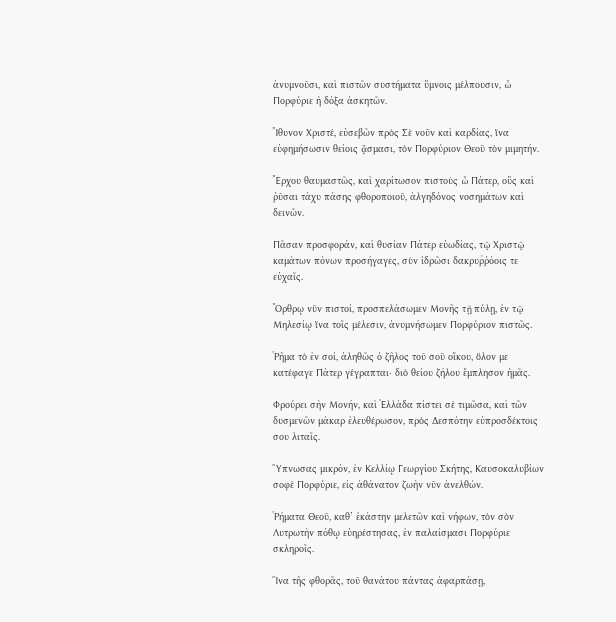ἀνυμνοῦσι, καὶ πιστῶν συστήματα ὕμνοις μέλπουσιν, ὦ Πορφύριε ἡ δόξα ἀσκητῶν.

Ἴθυνον Χριστέ, εὐσεβῶν πρὸς Σὲ νοῦν καὶ καρδίας, ἵνα εὐφημήσωσιν θείοις ᾄσμασι, τὸν Πορφύριον Θεοῦ τὸν μιμητήν.

Ἔρχου θαυμαστῶς, καὶ χαρίτωσον πιστοὺς ὦ Πάτερ, οὓς καὶ ῥῦσαι τάχυ πάσης φθοροποιοῦ, ἀλγηδόνος νοσημάτων καὶ δεινῶν.

Πᾶσαν προσφοράν, καὶ θυσίαν Πάτερ εὐωδίας, τῷ Χριστῷ καμάτων πόνων προσήγαγες, σὺν ἱδρῶσι δακρυῤῥόοις τε εὐχαῖς.

Ὄρθρῳ νῦν πιστοί, προσπελάσωμεν Μονῆς τῇ πύλῃ, ἐν τῷ Μηλεσίῳ ἵνα τοῖς μέλεσιν, ἀνυμνήσωμεν Πορφύριον πιστῶς.

Ῥῆμα τὸ ἐν σοί, ἀληθῶς ὁ ζῆλος τοῦ σοῦ οἴκου, ὅλον με κατέφαγε Πάτερ γέγραπται· διὸ θείου ζήλου ἔμπλησον ἡμᾶς.

Φρούρει σὴν Μονήν, καὶ Ἑλλάδα πίστει σὲ τιμῶσα, καὶ τῶν δυσμενῶν μάκαρ ἐλευθέρωσον, πρὸς Δεσπότην εὐπροσδέκτοις σου λιταῖς.

Ὕπνωσας μικρόν, ἐν Κελλίῳ Γεωργίου Σκήτης, Καυσοκαλυβίων σοφὲ Πορφύριε, εἰς ἀθάνατον ζωὴν νῦν ἀνελθών.

Ῥήματα Θεοῦ, καθ’ ἑκάστην μελετῶν καὶ νήφων, τὸν σὸν Λυτρωτὴν πόθῳ εὐηρέστησας, ἐν παλαίσμασι Πορφύριε σκληροῖς.

Ἵνα τῆς φθορᾶς, τοῦ θανάτου πάντας ἀφαρπάσῃ,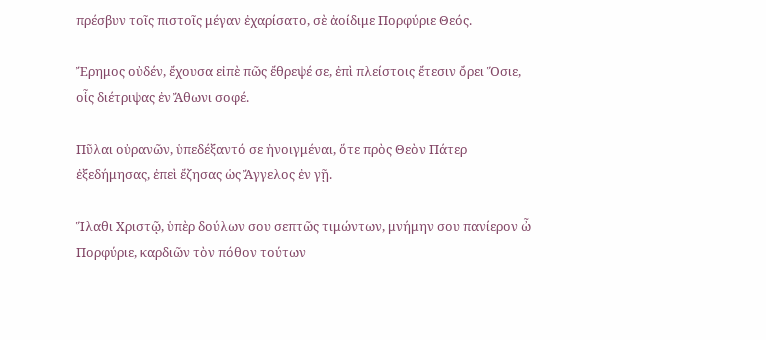πρέσβυν τοῖς πιστοῖς μέγαν ἐχαρίσατο, σὲ ἀοίδιμε Πορφύριε Θεός.

Ἔρημος οὐδέν, ἔχουσα εἰπὲ πῶς ἔθρεψέ σε, ἐπὶ πλείστοις ἔτεσιν ὄρει Ὅσιε, οἷς διέτριψας ἐν Ἄθωνι σοφέ.

Πῦλαι οὐρανῶν, ὑπεδέξαντό σε ἠνοιγμέναι, ὅτε πρὸς Θεὸν Πάτερ ἐξεδήμησας, ἐπεὶ ἔζησας ὡς Ἄγγελος ἐν γῇ.

Ἵλαθι Χριστῷ, ὑπὲρ δούλων σου σεπτῶς τιμώντων, μνήμην σου πανίερον ὦ Πορφύριε, καρδιῶν τὸν πόθον τούτων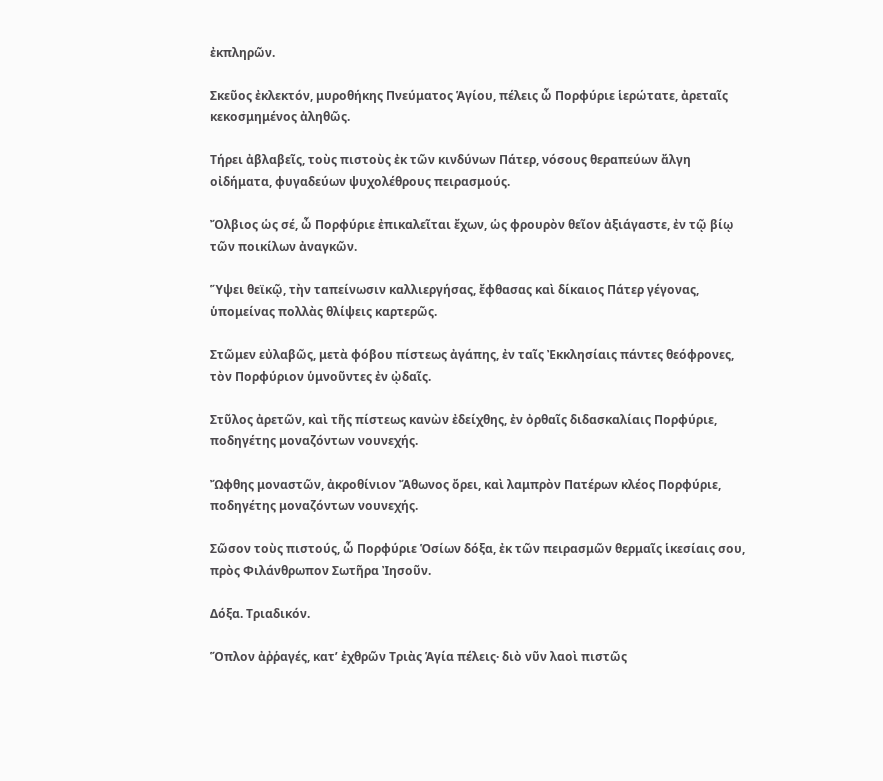ἐκπληρῶν.

Σκεῦος ἐκλεκτόν, μυροθήκης Πνεύματος Ἁγίου, πέλεις ὦ Πορφύριε ἱερώτατε, ἀρεταῖς κεκοσμημένος ἀληθῶς.

Τήρει ἀβλαβεῖς, τοὺς πιστοὺς ἐκ τῶν κινδύνων Πάτερ, νόσους θεραπεύων ἄλγη οἰδήματα, φυγαδεύων ψυχολέθρους πειρασμούς.

Ὄλβιος ὡς σέ, ὦ Πορφύριε ἐπικαλεῖται ἔχων, ὡς φρουρὸν θεῖον ἀξιάγαστε, ἐν τῷ βίῳ τῶν ποικίλων ἀναγκῶν.

Ὕψει θεϊκῷ, τὴν ταπείνωσιν καλλιεργήσας, ἔφθασας καὶ δίκαιος Πάτερ γέγονας, ὑπομείνας πολλὰς θλίψεις καρτερῶς.

Στῶμεν εὐλαβῶς, μετὰ φόβου πίστεως ἀγάπης, ἐν ταῖς Ἐκκλησίαις πάντες θεόφρονες, τὸν Πορφύριον ὑμνοῦντες ἐν ᾠδαῖς.

Στῦλος ἀρετῶν, καὶ τῆς πίστεως κανὼν ἐδείχθης, ἐν ὀρθαῖς διδασκαλίαις Πορφύριε, ποδηγέτης μοναζόντων νουνεχής.

Ὤφθης μοναστῶν, ἀκροθίνιον Ἄθωνος ὄρει, καὶ λαμπρὸν Πατέρων κλέος Πορφύριε, ποδηγέτης μοναζόντων νουνεχής.

Σῶσον τοὺς πιστούς, ὦ Πορφύριε Ὁσίων δόξα, ἐκ τῶν πειρασμῶν θερμαῖς ἱκεσίαις σου, πρὸς Φιλάνθρωπον Σωτῆρα Ἰησοῦν.

Δόξα. Τριαδικόν.

Ὅπλον ἀῤῥαγές, κατ’ ἐχθρῶν Τριὰς Ἁγία πέλεις· διὸ νῦν λαοὶ πιστῶς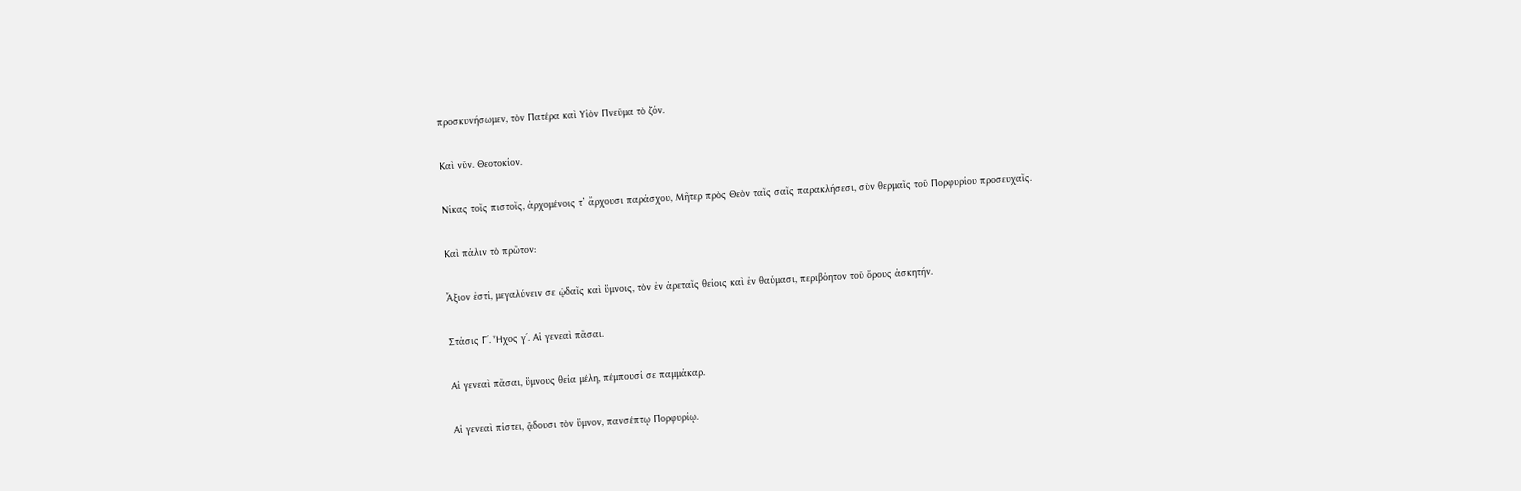προσκυνήσωμεν, τὸν Πατέρα καὶ Υἱὸν Πνεῦμα τὸ ζόν.

Καὶ νῦν. Θεοτοκίον.

Νίκας τοῖς πιστοῖς, ἀρχομένοις τ’ ἄρχουσι παράσχου, Μῆτερ πρὸς Θεὸν ταῖς σαῖς παρακλήσεσι, σὺν θερμαῖς τοῦ Πορφυρίου προσευχαῖς.

Καὶ πάλιν τὸ πρῶτον:

Ἄξιον ἐστί, μεγαλύνειν σε ᾠδαῖς καὶ ὕμνοις, τὸν ἐν ἀρεταῖς θείοις καὶ ἐν θαύμασι, περιβόητον τοῦ ὄρους ἀσκητήν.

Στάσις Γ΄. Ἦχος γ΄. Αἱ γενεαὶ πᾶσαι.

Αἱ γενεαὶ πᾶσαι, ὕμνους θεία μέλη, πέμπουσί σε παμμάκαρ.

Αἱ γενεαὶ πίστει, ᾄδουσι τὸν ὕμνον, πανσέπτῳ Πορφυρίῳ.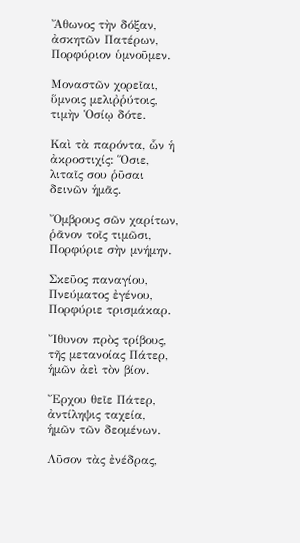Ἄθωνος τὴν δόξαν, ἀσκητῶν Πατέρων, Πορφύριον ὑμνοῦμεν.

Μοναστῶν χορεῖαι, ὕμνοις μελιῤῥύτοις, τιμὴν Ὁσίῳ δότε.

Καὶ τὰ παρόντα, ὧν ἡ ἀκροστιχίς: Ὅσιε, λιταῖς σου ῥῦσαι δεινῶν ἡμᾶς.

Ὄμβρους σῶν χαρίτων, ῥᾶνον τοῖς τιμῶσι, Πορφύριε σὴν μνήμην.

Σκεῦος παναγίου, Πνεύματος ἐγένου, Πορφύριε τρισμάκαρ.

Ἴθυνον πρὸς τρίβους, τῆς μετανοίας Πάτερ, ἡμῶν ἀεὶ τὸν βίον.

Ἔρχου θεῖε Πάτερ, ἀντίληψις ταχεία, ἡμῶν τῶν δεομένων.

Λῦσον τὰς ἐνέδρας,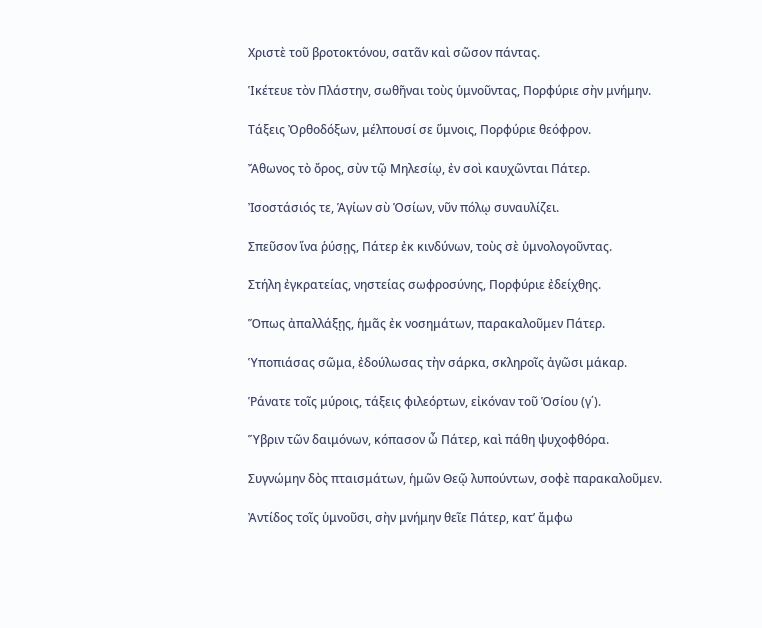Χριστὲ τοῦ βροτοκτόνου, σατᾶν καὶ σῶσον πάντας.

Ἱκέτευε τὸν Πλάστην, σωθῆναι τοὺς ὑμνοῦντας, Πορφύριε σὴν μνήμην.

Τάξεις Ὀρθοδόξων, μέλπουσί σε ὕμνοις, Πορφύριε θεόφρον.

Ἄθωνος τὸ ὄρος, σὺν τῷ Μηλεσίῳ, ἐν σοὶ καυχῶνται Πάτερ.

Ἰσοστάσιός τε, Ἁγίων σὺ Ὁσίων, νῦν πόλῳ συναυλίζει.

Σπεῦσον ἵνα ῥύσῃς, Πάτερ ἐκ κινδύνων, τοὺς σὲ ὑμνολογοῦντας.

Στήλη ἐγκρατείας, νηστείας σωφροσύνης, Πορφύριε ἐδείχθης.

Ὅπως ἀπαλλάξῃς, ἡμᾶς ἐκ νοσημάτων, παρακαλοῦμεν Πάτερ.

Ὑποπιάσας σῶμα, ἐδούλωσας τὴν σάρκα, σκληροῖς ἀγῶσι μάκαρ.

Ῥάνατε τοῖς μύροις, τάξεις φιλεόρτων, εἰκόναν τοῦ Ὁσίου (γ΄).

Ὕβριν τῶν δαιμόνων, κόπασον ὦ Πάτερ, καὶ πάθη ψυχοφθόρα.

Συγνώμην δὸς πταισμάτων, ἡμῶν Θεῷ λυπούντων, σοφὲ παρακαλοῦμεν.

Ἀντίδος τοῖς ὑμνοῦσι, σὴν μνήμην θεῖε Πάτερ, κατ’ ἄμφω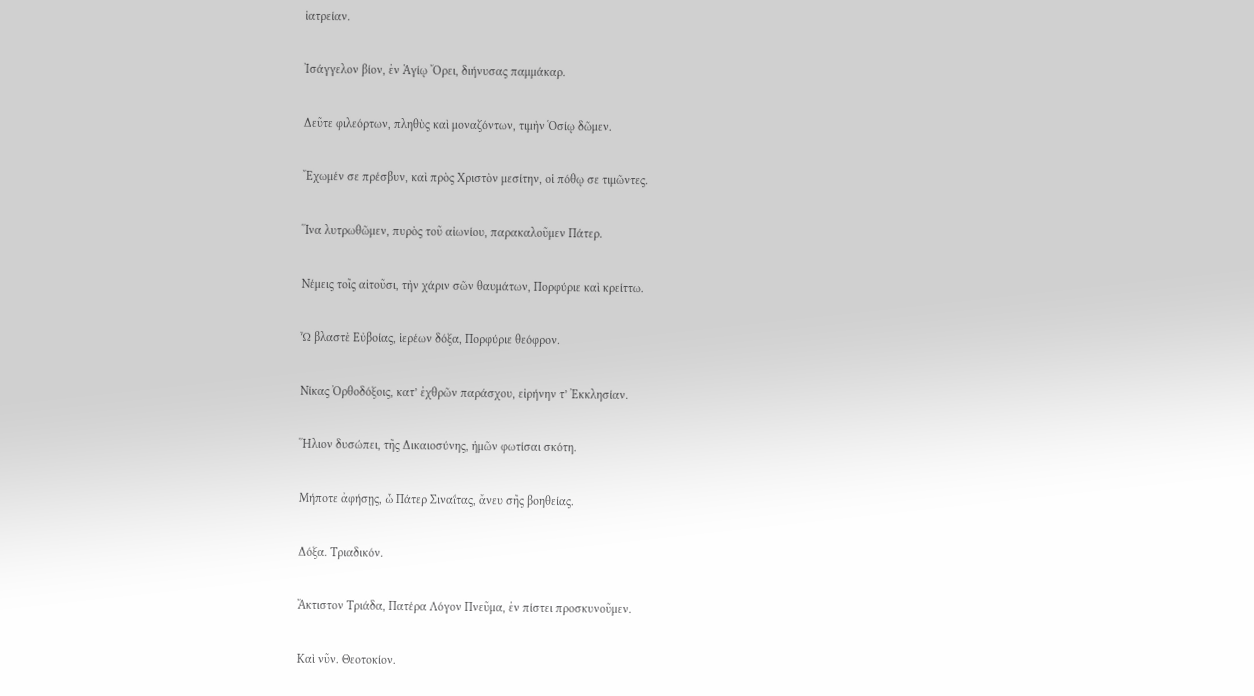ἰατρείαν.

Ἰσάγγελον βίον, ἐν Ἁγίῳ Ὄρει, διήνυσας παμμάκαρ.

Δεῦτε φιλεόρτων, πληθὺς καὶ μοναζόντων, τιμὴν Ὁσίῳ δῶμεν.

Ἔχωμέν σε πρέσβυν, καὶ πρὸς Χριστὸν μεσίτην, οἱ πόθῳ σε τιμῶντες.

Ἵνα λυτρωθῶμεν, πυρὸς τοῦ αἰωνίου, παρακαλοῦμεν Πάτερ.

Νέμεις τοῖς αἰτοῦσι, τὴν χάριν σῶν θαυμάτων, Πορφύριε καὶ κρείττω.

Ὦ βλαστὲ Εὐβοίας, ἱερέων δόξα, Πορφύριε θεόφρον.

Νίκας Ὀρθοδόξοις, κατ’ ἐχθρῶν παράσχου, εἰρήνην τ’ Ἐκκλησίαν.

Ἥλιον δυσώπει, τῆς Δικαιοσύνης, ἡμῶν φωτίσαι σκότη.

Μήποτε ἀφήσῃς, ὦ Πάτερ Σιναΐτας, ἄνευ σῆς βοηθείας.

Δόξα. Τριαδικόν.

Ἄκτιστον Τριάδα, Πατέρα Λόγον Πνεῦμα, ἐν πίστει προσκυνοῦμεν.

Καὶ νῦν. Θεοτοκίον.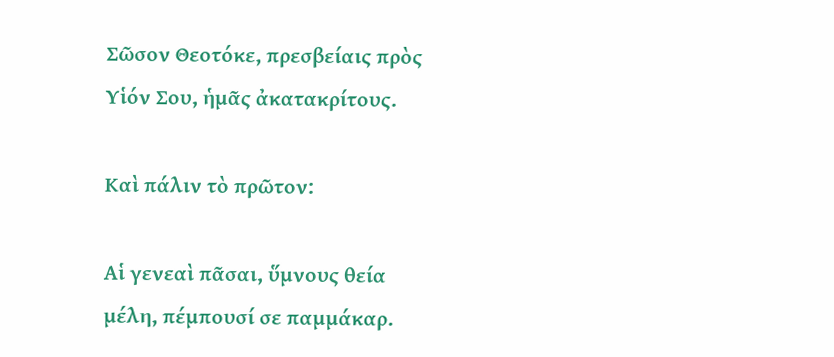Σῶσον Θεοτόκε, πρεσβείαις πρὸς Υἱόν Σου, ἡμᾶς ἀκατακρίτους.

Καὶ πάλιν τὸ πρῶτον:

Αἱ γενεαὶ πᾶσαι, ὕμνους θεία μέλη, πέμπουσί σε παμμάκαρ.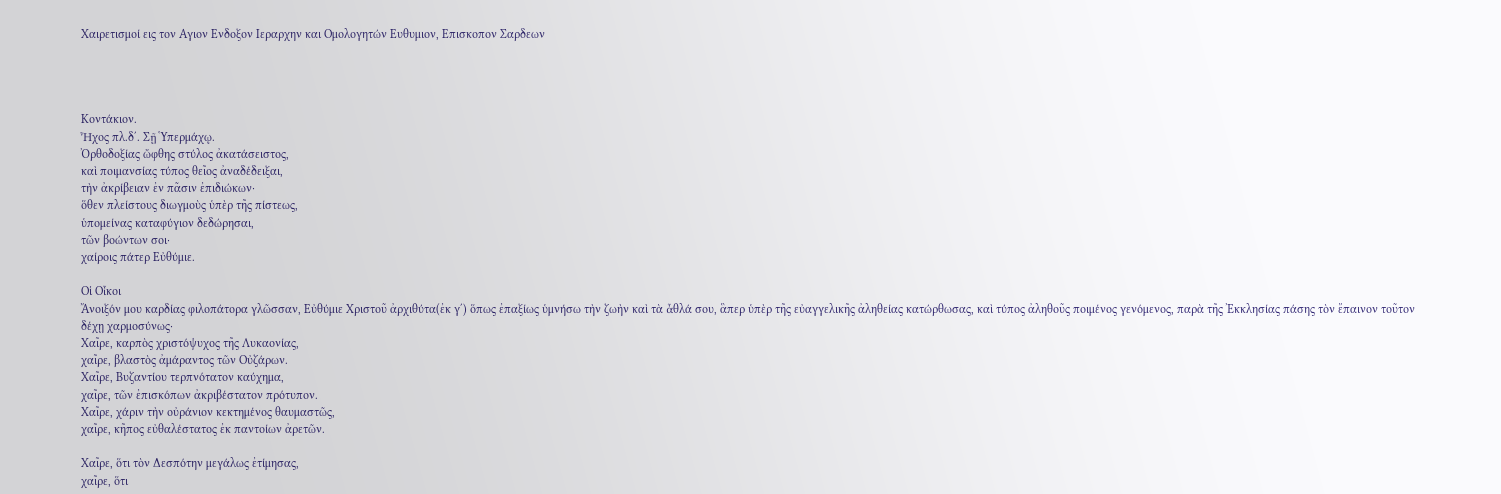Χαιρετισμοί εις τον Αγιον Ενδοξον Ιεραρχην και Ομολογητών Ευθυμιον, Επισκοπον Σαρδεων




Κοντάκιον.
Ἦχος πλ.δ΄. Σῇ Ὑπερμάχῳ.
Ὀρθοδοξίας ὤφθης στύλος ἀκατάσειστος,
καὶ ποιμανσίας τύπος θεῖος ἀναδέδειξαι,
τὴν ἀκρίβειαν ἐν πᾶσιν ἐπιδιώκων·
ὅθεν πλείστους διωγμοὺς ὑπὲρ τῆς πίστεως,
ὑπομείνας καταφύγιον δεδώρησαι,
τῶν βοώντων σοι·
χαίροις πάτερ Εὐθύμιε.

Οἱ Οἶκοι
Ἄνοιξόν μου καρδίας φιλοπάτορα γλῶσσαν, Εὐθύμιε Χριστοῦ ἀρχιθύτα(ἐκ γ΄) ὅπως ἐπαξίως ὑμνήσω τὴν ζωὴν καὶ τὰ ἆθλά σου, ἃπερ ὑπὲρ τῆς εὐαγγελικῆς ἀληθείας κατώρθωσας, καὶ τύπος ἀληθοῦς ποιμένος γενόμενος, παρὰ τῆς Ἐκκλησίας πάσης τὸν ἔπαινον τοῦτον δέχῃ χαρμοσύνως·
Χαῖρε, καρπὸς χριστόψυχος τῆς Λυκαονίας,
χαῖρε, βλαστὸς ἀμάραντος τῶν Οὐζάρων.
Χαῖρε, Βυζαντίου τερπνότατον καύχημα,
χαῖρε, τῶν ἐπισκόπων ἀκριβέστατον πρότυπον.
Χαῖρε, χάριν τὴν οὐράνιον κεκτημένος θαυμαστῶς,
χαῖρε, κῆπος εὐθαλέστατος ἐκ παντοίων ἀρετῶν.

Χαῖρε, ὅτι τὸν Δεσπότην μεγάλως ἐτίμησας,
χαῖρε, ὅτι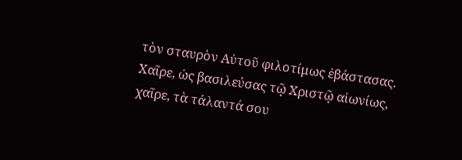τὸν σταυρὸν Αὐτοῦ φιλοτίμως ἐβάστασας.
Χαῖρε, ὡς βασιλεύσας τῷ Χριστῷ αἰωνίως,
χαῖρε, τὰ τάλαντά σου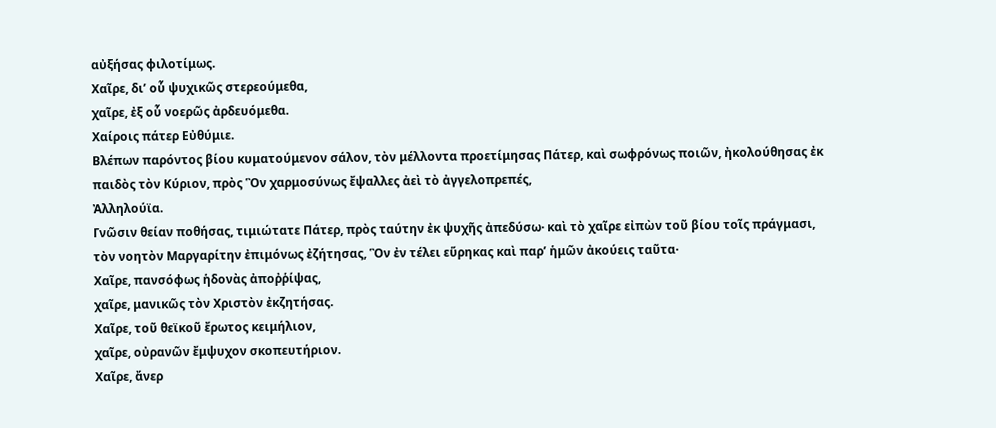αὐξήσας φιλοτίμως.
Χαῖρε, δι’ οὗ ψυχικῶς στερεούμεθα,
χαῖρε, ἐξ οὗ νοερῶς ἀρδευόμεθα.
Χαίροις πάτερ Εὐθύμιε.
Βλέπων παρόντος βίου κυματούμενον σάλον, τὸν μέλλοντα προετίμησας Πάτερ, καὶ σωφρόνως ποιῶν, ἠκολούθησας ἐκ παιδὸς τὸν Κύριον, πρὸς Ὃν χαρμοσύνως ἔψαλλες ἀεὶ τὸ ἀγγελοπρεπές,
Ἀλληλούϊα.
Γνῶσιν θείαν ποθήσας, τιμιώτατε Πάτερ, πρὸς ταύτην ἐκ ψυχῆς ἀπεδύσω· καὶ τὸ χαῖρε εἰπὼν τοῦ βίου τοῖς πράγμασι, τὸν νοητὸν Μαργαρίτην ἐπιμόνως ἐζήτησας, Ὃν ἐν τέλει εὕρηκας καὶ παρ’ ἡμῶν ἀκούεις ταῦτα·
Χαῖρε, πανσόφως ἡδονὰς ἀποῤῥίψας,
χαῖρε, μανικῶς τὸν Χριστὸν ἐκζητήσας.
Χαῖρε, τοῦ θεϊκοῦ ἔρωτος κειμήλιον,
χαῖρε, οὐρανῶν ἔμψυχον σκοπευτήριον.
Χαῖρε, ἄνερ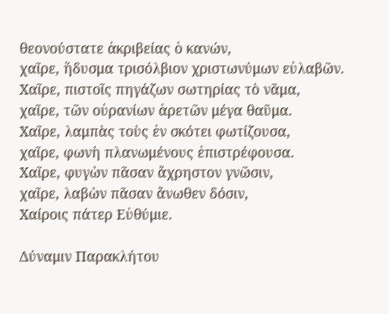θεονούστατε ἀκριβείας ὁ κανών,
χαῖρε, ἥδυσμα τρισόλβιον χριστωνύμων εὐλαβῶν.
Χαῖρε, πιστοῖς πηγάζων σωτηρίας τὸ νᾶμα,
χαῖρε, τῶν οὐρανίων ἀρετῶν μέγα θαῦμα.
Χαῖρε, λαμπὰς τοὺς ἐν σκότει φωτίζουσα,
χαῖρε, φωνὴ πλανωμένους ἐπιστρέφουσα.
Χαῖρε, φυγὼν πᾶσαν ἄχρηστον γνῶσιν,
χαῖρε, λαβὼν πᾶσαν ἄνωθεν δόσιν,
Χαίροις πάτερ Εὐθύμιε.

Δύναμιν Παρακλήτου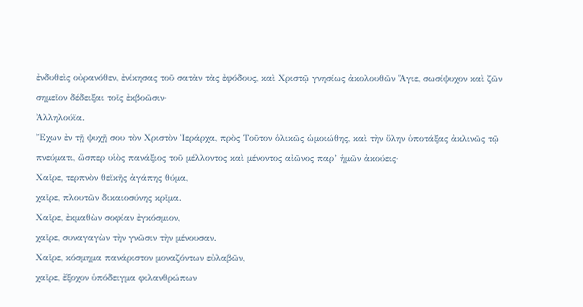ἐνδυθεὶς οὐρανόθεν, ἐνίκησας τοῦ σατὰν τὰς ἐφόδους, καὶ Χριστῷ γνησίως ἀκολουθῶν Ἅγιε, σωσίψυχον καὶ ζῶν σημεῖον δέδειξαι τοῖς ἐκβοῶσιν·
Ἀλληλούϊα.
Ἔχων ἐν τῇ ψυχῇ σου τὸν Χριστὸν Ἱεράρχα, πρὸς Τοῦτον ὁλικῶς ὡμοιώθης, καὶ τὴν ὕλην ὑποτάξας ἀκλινῶς τῷ πνεύματι, ὥσπερ υἱὸς πανάξιος τοῦ μέλλοντος καὶ μένοντος αἰῶνος παρ’ ἡμῶν ἀκούεις·
Χαῖρε, τερπνὸν θεϊκῆς ἀγάπης θύμα,
χαῖρε, πλουτῶν δικαιοσύνης κρῖμα.
Χαῖρε, ἐκμαθὼν σοφίαν ἐγκόσμιον,
χαῖρε, συναγαγὼν τὴν γνῶσιν τὴν μένουσαν.
Χαῖρε, κόσμημα πανάριστον μοναζόντων εὐλαβῶν,
χαῖρε, ἔξοχον ὑπόδειγμα φιλανθρώπων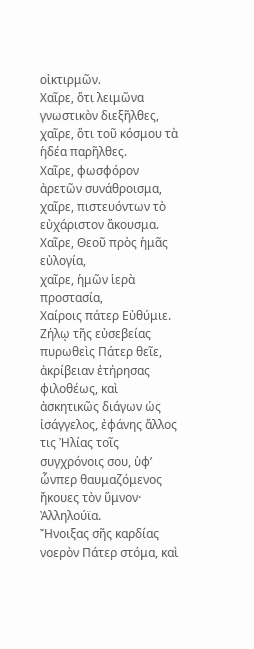οἰκτιρμῶν.
Χαῖρε, ὅτι λειμῶνα γνωστικὸν διεξῆλθες,
χαῖρε, ὅτι τοῦ κόσμου τὰ ἡδέα παρῆλθες.
Χαῖρε, φωσφόρον ἀρετῶν συνάθροισμα,
χαῖρε, πιστευόντων τὸ εὐχάριστον ἄκουσμα.
Χαῖρε, Θεοῦ πρὸς ἡμᾶς εὐλογία,
χαῖρε, ἡμῶν ἱερὰ προστασία,
Χαίροις πάτερ Εὐθύμιε.
Ζήλῳ τῆς εὐσεβείας πυρωθεὶς Πάτερ θεῖε, ἀκρίβειαν ἐτήρησας φιλοθέως, καὶ ἀσκητικῶς διάγων ὡς ἰσάγγελος, ἐφάνης ἄλλος τις Ἠλίας τοῖς συγχρόνοις σου, ὑφ’ ὧνπερ θαυμαζόμενος ἤκουες τὸν ὕμνον·
Ἀλληλούϊα.
Ἤνοιξας σῆς καρδίας νοερὸν Πάτερ στόμα, καὶ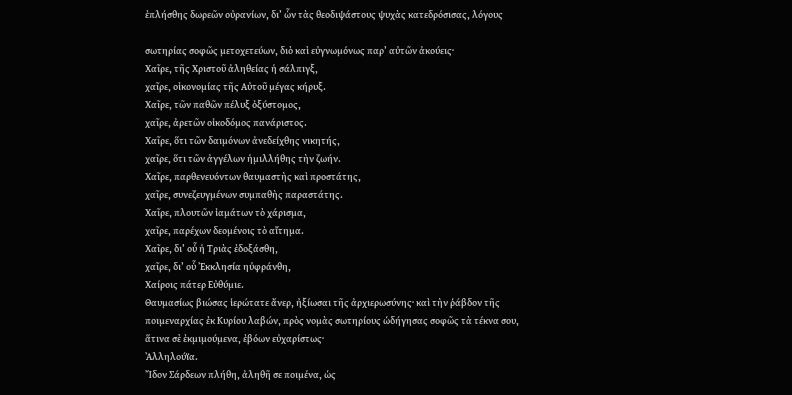ἐπλήσθης δωρεῶν οὐρανίων, δι’ ὧν τὰς θεοδιψάστους ψυχὰς κατεδρόσισας, λόγους

σωτηρίας σοφῶς μετοχετεύων, διὸ καὶ εὐγνωμόνως παρ’ αὐτῶν ἀκούεις·
Χαῖρε, τῆς Χριστοῦ ἀληθείας ἡ σάλπιγξ,
χαῖρε, οἰκονομίας τῆς Αὐτοῦ μέγας κήρυξ.
Χαῖρε, τῶν παθῶν πέλυξ ὀξύστομος,
χαῖρε, ἀρετῶν οἰκοδόμος πανάριστος.
Χαῖρε, ὅτι τῶν δαιμόνων ἀνεδείχθης νικητής,
χαῖρε, ὅτι τῶν ἀγγέλων ἡμιλλήθης τὴν ζωήν.
Χαῖρε, παρθενευόντων θαυμαστὴς καὶ προστάτης,
χαῖρε, συνεζευγμένων συμπαθὴς παραστάτης.
Χαῖρε, πλουτῶν ἰαμάτων τὸ χάρισμα,
χαῖρε, παρέχων δεομένοις τὸ αἴτημα.
Χαῖρε, δι’ οὗ ἡ Τριὰς ἐδοξάσθη,
χαῖρε, δι’ οὗ Ἐκκλησία ηὐφράνθη,
Χαίροις πάτερ Εὐθύμιε.
Θαυμασίως βιώσας ἱερώτατε ἄνερ, ἠξίωσαι τῆς ἀρχιερωσύνης· καὶ τὴν ῥάβδον τῆς ποιμεναρχίας ἐκ Κυρίου λαβών, πρὸς νομὰς σωτηρίους ὡδήγησας σοφῶς τὰ τέκνα σου, ἅτινα σὲ ἐκμιμούμενα, ἐβόων εὐχαρίστως·
Ἀλληλούϊα.
Ἴδον Σάρδεων πλήθη, ἀληθῆ σε ποιμένα, ὡς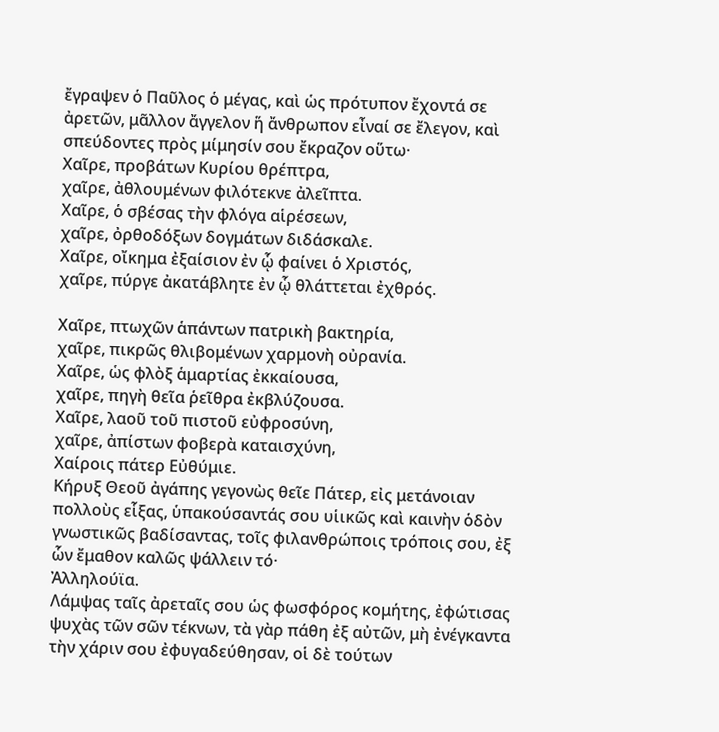ἔγραψεν ὁ Παῦλος ὁ μέγας, καὶ ὡς πρότυπον ἔχοντά σε ἀρετῶν, μᾶλλον ἄγγελον ἥ ἄνθρωπον εἶναί σε ἔλεγον, καὶ σπεύδοντες πρὸς μίμησίν σου ἔκραζον οὕτω·
Χαῖρε, προβάτων Κυρίου θρέπτρα,
χαῖρε, ἀθλουμένων φιλότεκνε ἀλεῖπτα.
Χαῖρε, ὁ σβέσας τὴν φλόγα αἱρέσεων,
χαῖρε, ὀρθοδόξων δογμάτων διδάσκαλε.
Χαῖρε, οἴκημα ἐξαίσιον ἐν ᾧ φαίνει ὁ Χριστός,
χαῖρε, πύργε ἀκατάβλητε ἐν ᾧ θλάττεται ἐχθρός.

Χαῖρε, πτωχῶν ἁπάντων πατρικὴ βακτηρία,
χαῖρε, πικρῶς θλιβομένων χαρμονὴ οὐρανία.
Χαῖρε, ὡς φλὸξ ἁμαρτίας ἐκκαίουσα,
χαῖρε, πηγὴ θεῖα ῥεῖθρα ἐκβλύζουσα.
Χαῖρε, λαοῦ τοῦ πιστοῦ εὐφροσύνη,
χαῖρε, ἀπίστων φοβερὰ καταισχύνη,
Χαίροις πάτερ Εὐθύμιε.
Κήρυξ Θεοῦ ἀγάπης γεγονὼς θεῖε Πάτερ, εἰς μετάνοιαν πολλοὺς εἷξας, ὑπακούσαντάς σου υἱικῶς καὶ καινὴν ὁδὸν γνωστικῶς βαδίσαντας, τοῖς φιλανθρώποις τρόποις σου, ἐξ ὧν ἔμαθον καλῶς ψάλλειν τό·
Ἀλληλούϊα.
Λάμψας ταῖς ἀρεταῖς σου ὡς φωσφόρος κομήτης, ἐφώτισας ψυχὰς τῶν σῶν τέκνων, τὰ γὰρ πάθη ἐξ αὐτῶν, μὴ ἐνέγκαντα τὴν χάριν σου ἐφυγαδεύθησαν, οἱ δὲ τούτων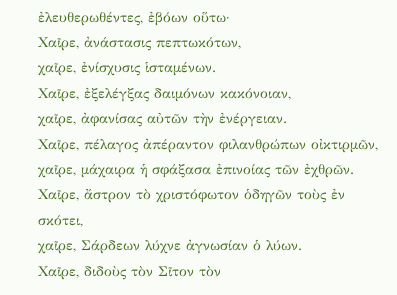ἐλευθερωθέντες, ἐβόων οὕτω·
Χαῖρε, ἀνάστασις πεπτωκότων,
χαῖρε, ἐνίσχυσις ἱσταμένων.
Χαῖρε, ἐξελέγξας δαιμόνων κακόνοιαν,
χαῖρε, ἀφανίσας αὐτῶν τὴν ἐνέργειαν.
Χαῖρε, πέλαγος ἀπέραντον φιλανθρώπων οἰκτιρμῶν,
χαῖρε, μάχαιρα ἡ σφάξασα ἐπινοίας τῶν ἐχθρῶν.
Χαῖρε, ἄστρον τὸ χριστόφωτον ὁδηγῶν τοὺς ἐν σκότει,
χαῖρε, Σάρδεων λύχνε ἀγνωσίαν ὁ λύων.
Χαῖρε, διδοὺς τὸν Σῖτον τὸν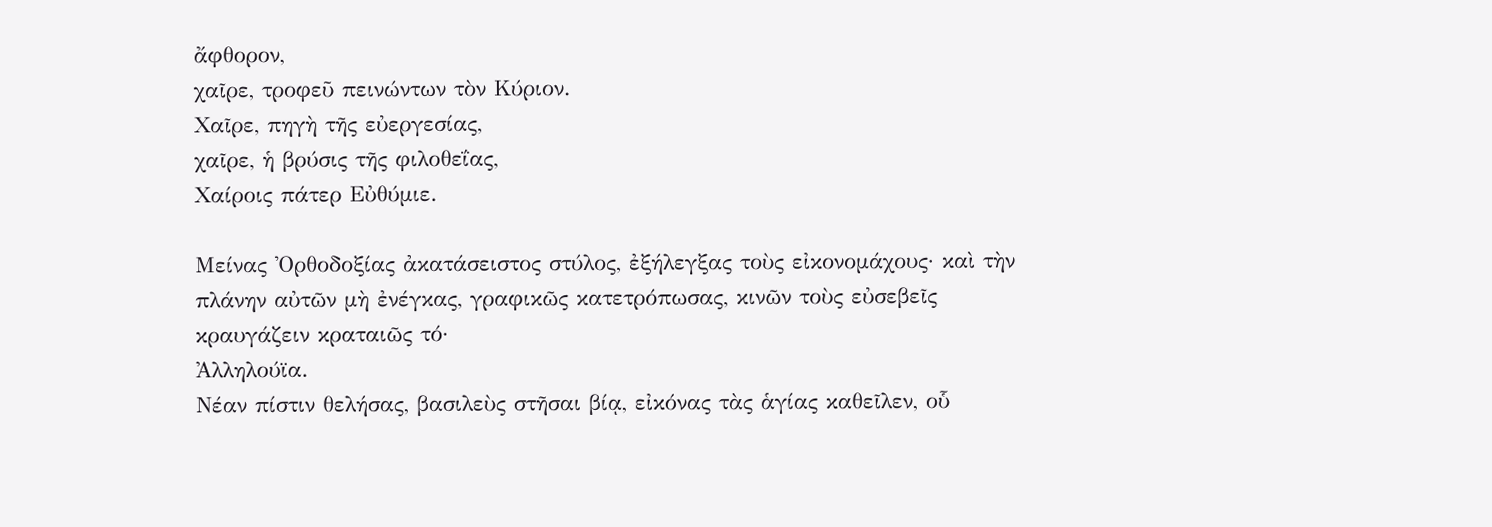ἄφθορον,
χαῖρε, τροφεῦ πεινώντων τὸν Κύριον.
Χαῖρε, πηγὴ τῆς εὐεργεσίας,
χαῖρε, ἡ βρύσις τῆς φιλοθεΐας,
Χαίροις πάτερ Εὐθύμιε.

Μείνας Ὀρθοδοξίας ἀκατάσειστος στύλος, ἐξήλεγξας τοὺς εἰκονομάχους· καὶ τὴν πλάνην αὐτῶν μὴ ἐνέγκας, γραφικῶς κατετρόπωσας, κινῶν τοὺς εὐσεβεῖς κραυγάζειν κραταιῶς τό·
Ἀλληλούϊα.
Νέαν πίστιν θελήσας, βασιλεὺς στῆσαι βίᾳ, εἰκόνας τὰς ἁγίας καθεῖλεν, οὗ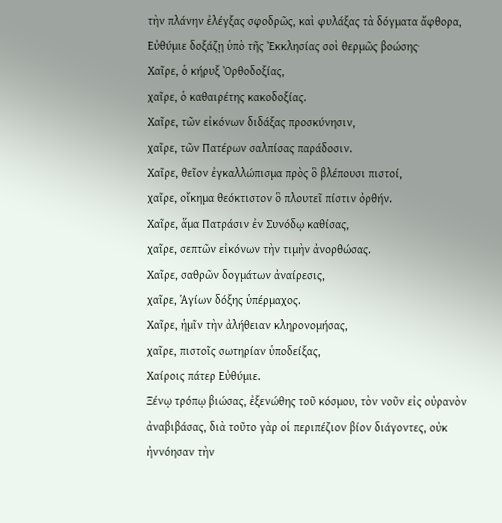τὴν πλάνην ἐλέγξας σφοδρῶς, καὶ φυλάξας τὰ δόγματα ἄφθορα, Εὐθύμιε δοξάζῃ ὑπὸ τῆς Ἐκκλησίας σοὶ θερμῶς βοώσης·
Χαῖρε, ὁ κήρυξ Ὀρθοδοξίας,
χαῖρε, ὁ καθαιρέτης κακοδοξίας.
Χαῖρε, τῶν εἰκόνων διδάξας προσκύνησιν,
χαῖρε, τῶν Πατέρων σαλπίσας παράδοσιν.
Χαῖρε, θεῖον ἐγκαλλώπισμα πρὸς ὃ βλέπουσι πιστοί,
χαῖρε, οἴκημα θεόκτιστον ὃ πλουτεῖ πίστιν ὀρθήν.
Χαῖρε, ἅμα Πατράσιν ἐν Συνόδῳ καθίσας,
χαῖρε, σεπτῶν εἰκόνων τὴν τιμὴν ἀνορθώσας.
Χαῖρε, σαθρῶν δογμάτων ἀναίρεσις,
χαῖρε, Ἁγίων δόξης ὑπέρμαχος.
Χαῖρε, ἡμῖν τὴν ἀλήθειαν κληρονομήσας,
χαῖρε, πιστοῖς σωτηρίαν ὑποδείξας,
Χαίροις πάτερ Εὐθύμιε.
Ξένῳ τρόπῳ βιώσας, ἐξενώθης τοῦ κόσμου, τὸν νοῦν εἰς οὐρανὸν ἀναβιβάσας, διὰ τοῦτο γὰρ οἱ περιπέζιον βίον διάγοντες, οὐκ ἠννόησαν τὴν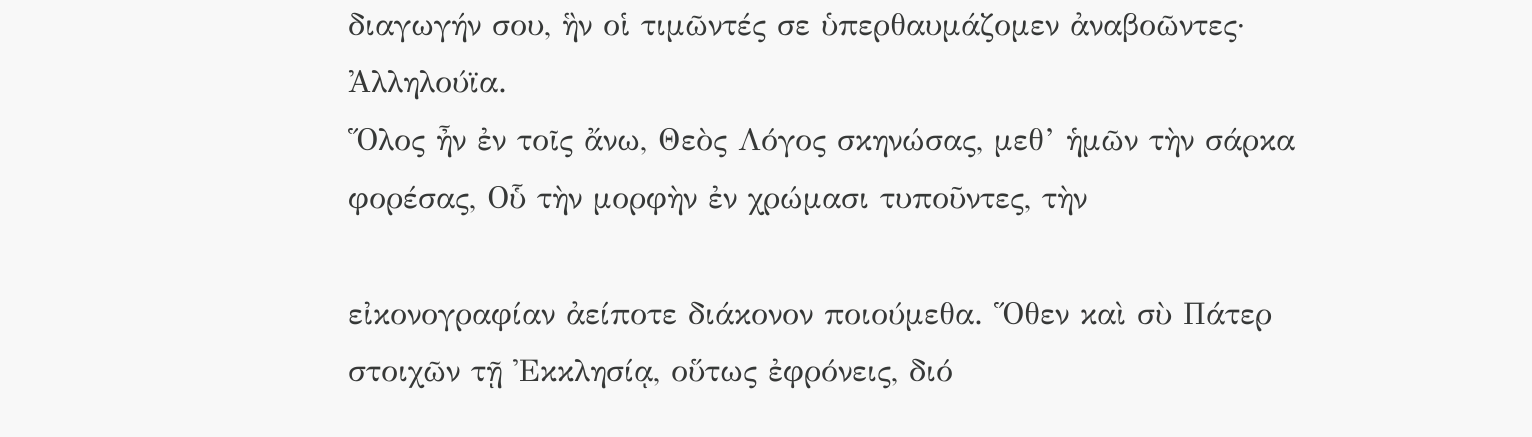διαγωγήν σου, ἣν οἱ τιμῶντές σε ὑπερθαυμάζομεν ἀναβοῶντες·
Ἀλληλούϊα.
Ὅλος ἦν ἐν τοῖς ἄνω, Θεὸς Λόγος σκηνώσας, μεθ’ ἡμῶν τὴν σάρκα φορέσας, Οὗ τὴν μορφὴν ἐν χρώμασι τυποῦντες, τὴν

εἰκονογραφίαν ἀείποτε διάκονον ποιούμεθα. Ὅθεν καὶ σὺ Πάτερ στοιχῶν τῇ Ἐκκλησίᾳ, οὕτως ἐφρόνεις, διό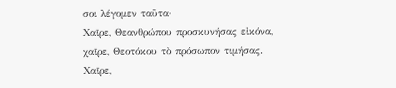σοι λέγομεν ταῦτα·
Χαῖρε, Θεανθρώπου προσκυνήσας εἰκόνα,
χαῖρε, Θεοτόκου τὸ πρόσωπον τιμήσας.
Χαῖρε,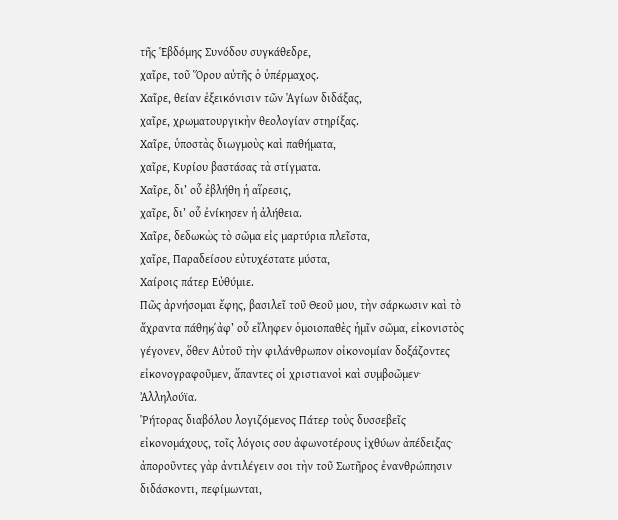τῆς Ἑβδόμης Συνόδου συγκάθεδρε,
χαῖρε, τοῦ Ὅρου αὐτῆς ὁ ὑπέρμαχος.
Χαῖρε, θείαν ἐξεικόνισιν τῶν Ἁγίων διδάξας,
χαῖρε, χρωματουργικὴν θεολογίαν στηρίξας.
Χαῖρε, ὑποστὰς διωγμοὺς καὶ παθήματα,
χαῖρε, Κυρίου βαστάσας τὰ στίγματα.
Χαῖρε, δι’ οὗ ἐβλήθη ἡ αἵρεσις,
χαῖρε, δι’ οὗ ἐνίκησεν ἡ ἀλήθεια.
Χαῖρε, δεδωκὼς τὸ σῶμα εἰς μαρτύρια πλεῖστα,
χαῖρε, Παραδείσου εὐτυχέστατε μύστα,
Χαίροις πάτερ Εὐθύμιε.
Πῶς ἀρνήσομαι ἔφης, βασιλεῖ τοῦ Θεοῦ μου, τὴν σάρκωσιν καὶ τὸ ἄχραντα πάθηϗ ἀφ’ οὗ εἴληφεν ὁμοιοπαθὲς ἡμῖν σῶμα, εἰκονιστὸς γέγονεν, ὅθεν Αὐτοῦ τὴν φιλάνθρωπον οἰκονομίαν δοξάζοντες εἰκονογραφοῦμεν, ἅπαντες οἱ χριστιανοὶ καὶ συμβοῶμεν·
Ἀλληλούϊα.
Ῥήτορας διαβόλου λογιζόμενος Πάτερ τοὺς δυσσεβεῖς εἰκονομάχους, τοῖς λόγοις σου ἀφωνοτέρους ἰχθύων ἀπέδειξας· ἀποροῦντες γὰρ ἀντιλέγειν σοι τὴν τοῦ Σωτῆρος ἐνανθρώπησιν διδάσκοντι, πεφίμωνται,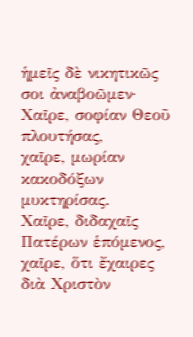ἡμεῖς δὲ νικητικῶς σοι ἀναβοῶμεν·
Χαῖρε, σοφίαν Θεοῦ πλουτήσας,
χαῖρε, μωρίαν κακοδόξων μυκτηρίσας.
Χαῖρε, διδαχαῖς Πατέρων ἑπόμενος,
χαῖρε, ὅτι ἔχαιρες διὰ Χριστὸν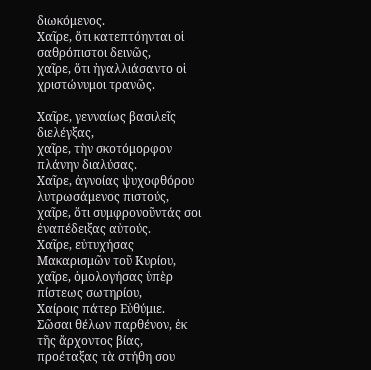διωκόμενος.
Χαῖρε, ὅτι κατεπτόηνται οἱ σαθρόπιστοι δεινῶς,
χαῖρε, ὅτι ἠγαλλιάσαντο οἱ χριστώνυμοι τρανῶς.

Χαῖρε, γενναίως βασιλεῖς διελέγξας,
χαῖρε, τὴν σκοτόμορφον πλάνην διαλύσας.
Χαῖρε, ἀγνοίας ψυχοφθόρου λυτρωσάμενος πιστούς,
χαῖρε, ὅτι συμφρονοῦντάς σοι ἐναπέδειξας αὐτούς.
Χαῖρε, εὐτυχήσας Μακαρισμῶν τοῦ Κυρίου,
χαῖρε, ὁμολογήσας ὑπὲρ πίστεως σωτηρίου,
Χαίροις πάτερ Εὐθύμιε.
Σῶσαι θέλων παρθένον, ἐκ τῆς ἄρχοντος βίας, προέταξας τὰ στήθη σου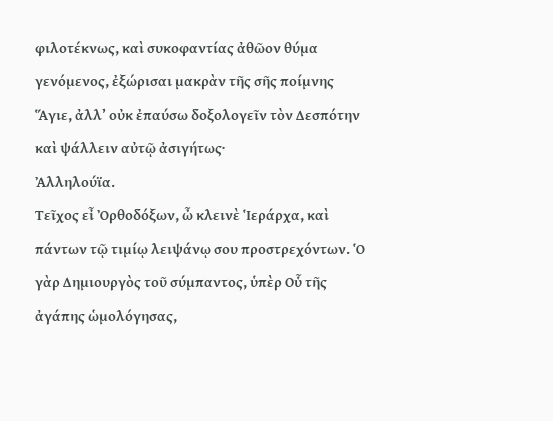φιλοτέκνως, καὶ συκοφαντίας ἀθῶον θύμα γενόμενος, ἐξώρισαι μακρὰν τῆς σῆς ποίμνης Ἅγιε, ἀλλ’ οὐκ ἐπαύσω δοξολογεῖν τὸν Δεσπότην καὶ ψάλλειν αὐτῷ ἀσιγήτως·
Ἀλληλούϊα.
Τεῖχος εἶ Ὀρθοδόξων, ὦ κλεινὲ Ἱεράρχα, καὶ πάντων τῷ τιμίῳ λειψάνῳ σου προστρεχόντων. Ὁ γὰρ Δημιουργὸς τοῦ σύμπαντος, ὑπὲρ Οὗ τῆς ἀγάπης ὡμολόγησας,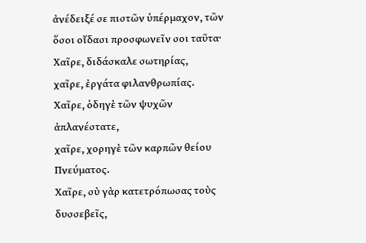ἀνέδειξέ σε πιστῶν ὑπέρμαχον, τῶν ὅσοι οἴδασι προσφωνεῖν σοι ταῦτα·
Χαῖρε, διδάσκαλε σωτηρίας,
χαῖρε, ἐργάτα φιλανθρωπίας.
Χαῖρε, ὁδηγὲ τῶν ψυχῶν ἀπλανέστατε,
χαῖρε, χορηγὲ τῶν καρπῶν θείου Πνεύματος.
Χαῖρε, σὺ γὰρ κατετρόπωσας τοὺς δυσσεβεῖς,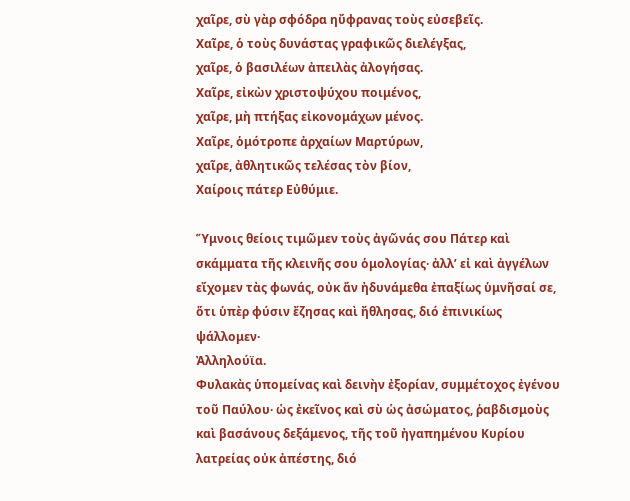χαῖρε, σὺ γὰρ σφόδρα ηὔφρανας τοὺς εὐσεβεῖς.
Χαῖρε, ὁ τοὺς δυνάστας γραφικῶς διελέγξας,
χαῖρε, ὁ βασιλέων ἀπειλὰς ἀλογήσας.
Χαῖρε, εἰκὼν χριστοψύχου ποιμένος,
χαῖρε, μὴ πτήξας εἰκονομάχων μένος.
Χαῖρε, ὁμότροπε ἀρχαίων Μαρτύρων,
χαῖρε, ἀθλητικῶς τελέσας τὸν βίον,
Χαίροις πάτερ Εὐθύμιε.

Ὕμνοις θείοις τιμῶμεν τοὺς ἀγῶνάς σου Πάτερ καὶ σκάμματα τῆς κλεινῆς σου ὁμολογίας· ἀλλ’ εἰ καὶ ἀγγέλων εἴχομεν τὰς φωνάς, οὐκ ἅν ἠδυνάμεθα ἐπαξίως ὑμνῆσαί σε, ὅτι ὑπὲρ φύσιν ἔζησας καὶ ἤθλησας, διό ἐπινικίως ψάλλομεν·
Ἀλληλούϊα.
Φυλακὰς ὑπομείνας καὶ δεινὴν ἐξορίαν, συμμέτοχος ἐγένου τοῦ Παύλου· ὡς ἐκεῖνος καὶ σὺ ὡς ἀσώματος, ῥαβδισμοὺς καὶ βασάνους δεξάμενος, τῆς τοῦ ἠγαπημένου Κυρίου λατρείας οὐκ ἀπέστης, διό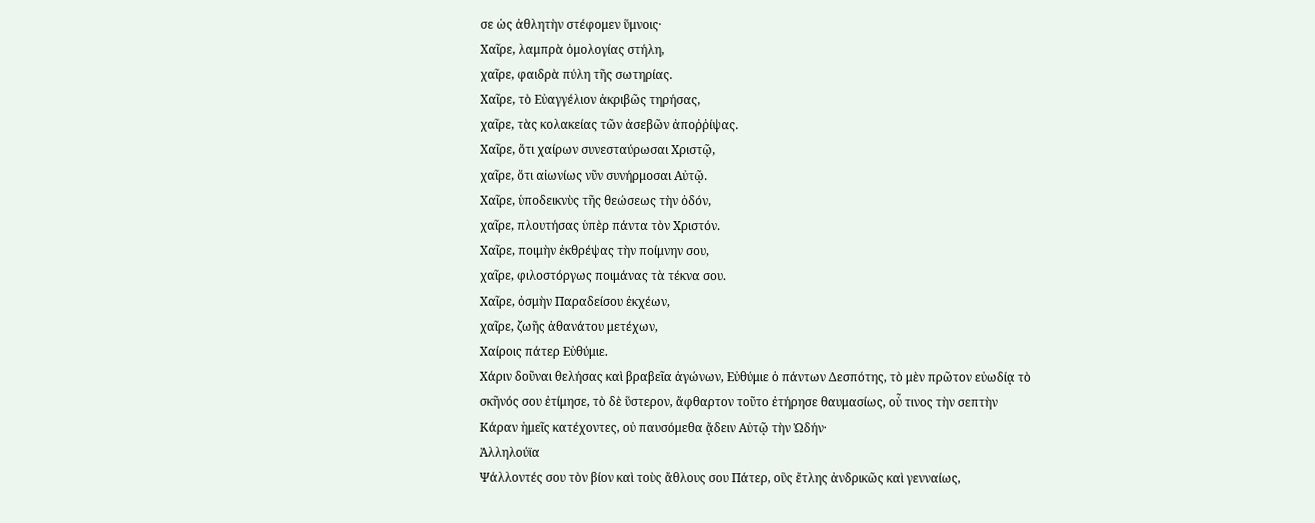σε ὡς ἀθλητὴν στέφομεν ὕμνοις·
Χαῖρε, λαμπρὰ ὁμολογίας στήλη,
χαῖρε, φαιδρὰ πύλη τῆς σωτηρίας.
Χαῖρε, τὸ Εὐαγγέλιον ἀκριβῶς τηρήσας,
χαῖρε, τὰς κολακείας τῶν ἀσεβῶν ἀποῤῥίψας.
Χαῖρε, ὅτι χαίρων συνεσταύρωσαι Χριστῷ,
χαῖρε, ὅτι αἰωνίως νῦν συνήρμοσαι Αὐτῷ.
Χαῖρε, ὑποδεικνὺς τῆς θεώσεως τὴν ὁδόν,
χαῖρε, πλουτήσας ὑπὲρ πάντα τὸν Χριστόν.
Χαῖρε, ποιμὴν ἐκθρέψας τὴν ποίμνην σου,
χαῖρε, φιλοστόργως ποιμάνας τὰ τέκνα σου.
Χαῖρε, ὀσμὴν Παραδείσου ἐκχέων,
χαῖρε, ζωῆς ἀθανάτου μετέχων,
Χαίροις πάτερ Εὐθύμιε.
Χάριν δοῦναι θελήσας καὶ βραβεῖα ἀγώνων, Εὐθύμιε ὁ πάντων Δεσπότης, τὸ μὲν πρῶτον εὐωδίᾳ τὸ σκῆνός σου ἐτίμησε, τὸ δὲ ὕστερον, ἄφθαρτον τοῦτο ἐτήρησε θαυμασίως, οὗ τινος τὴν σεπτὴν Κάραν ἡμεῖς κατέχοντες, οὐ παυσόμεθα ᾄδειν Αὐτῷ τὴν Ὠδήν·
Ἀλληλούϊα
Ψάλλοντές σου τὸν βίον καὶ τοὺς ἄθλους σου Πάτερ, οὓς ἔτλης ἀνδρικῶς καὶ γενναίως,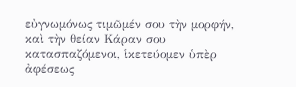εὐγνωμόνως τιμῶμέν σου τὴν μορφήν, καὶ τὴν θείαν Κάραν σου κατασπαζόμενοι, ἱκετεύομεν ὑπὲρ ἀφέσεως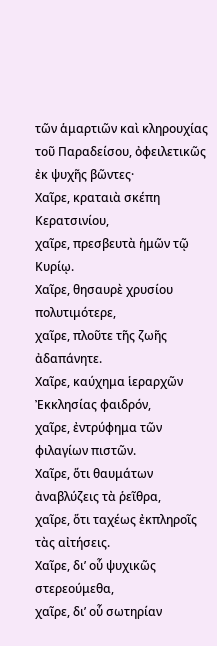τῶν ἁμαρτιῶν καὶ κληρουχίας τοῦ Παραδείσου, ὀφειλετικῶς ἐκ ψυχῆς βῶντες·
Χαῖρε, κραταιὰ σκέπη Κερατσινίου,
χαῖρε, πρεσβευτὰ ἡμῶν τῷ Κυρίῳ.
Χαῖρε, θησαυρὲ χρυσίου πολυτιμότερε,
χαῖρε, πλοῦτε τῆς ζωῆς ἀδαπάνητε.
Χαῖρε, καύχημα ἱεραρχῶν Ἐκκλησίας φαιδρόν,
χαῖρε, ἐντρύφημα τῶν φιλαγίων πιστῶν.
Χαῖρε, ὅτι θαυμάτων ἀναβλύζεις τὰ ῥεῖθρα,
χαῖρε, ὅτι ταχέως ἐκπληροῖς τὰς αἰτήσεις.
Χαῖρε, δι’ οὗ ψυχικῶς στερεούμεθα,
χαῖρε, δι’ οὗ σωτηρίαν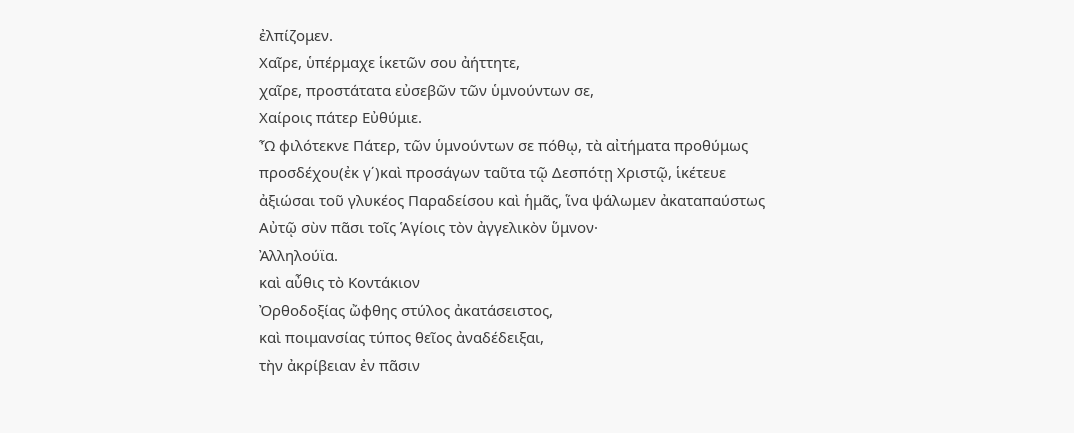ἐλπίζομεν.
Χαῖρε, ὑπέρμαχε ἱκετῶν σου ἀήττητε,
χαῖρε, προστάτατα εὐσεβῶν τῶν ὑμνούντων σε,
Χαίροις πάτερ Εὐθύμιε.
Ὦ φιλότεκνε Πάτερ, τῶν ὑμνούντων σε πόθῳ, τὰ αἰτήματα προθύμως προσδέχου(ἐκ γ΄)καὶ προσάγων ταῦτα τῷ Δεσπότῃ Χριστῷ, ἱκέτευε ἀξιώσαι τοῦ γλυκέος Παραδείσου καὶ ἡμᾶς, ἵνα ψάλωμεν ἀκαταπαύστως Αὐτῷ σὺν πᾶσι τοῖς Ἁγίοις τὸν ἀγγελικὸν ὕμνον·
Ἀλληλούϊα.
καὶ αὖθις τὸ Κοντάκιον
Ὀρθοδοξίας ὤφθης στύλος ἀκατάσειστος,
καὶ ποιμανσίας τύπος θεῖος ἀναδέδειξαι,
τὴν ἀκρίβειαν ἐν πᾶσιν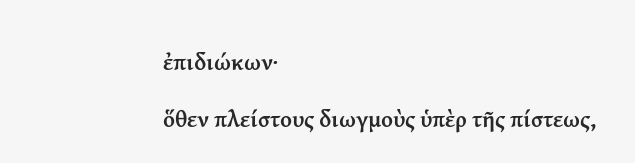ἐπιδιώκων·

ὅθεν πλείστους διωγμοὺς ὑπὲρ τῆς πίστεως,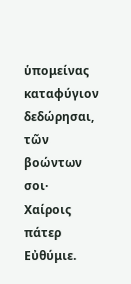ὑπομείνας καταφύγιον δεδώρησαι,
τῶν βοώντων σοι·
Χαίροις πάτερ Εὐθύμιε.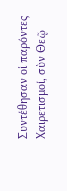Συντέθησαν οἱ παρόντες Χαιρετισμοί, σὺν Θεῷ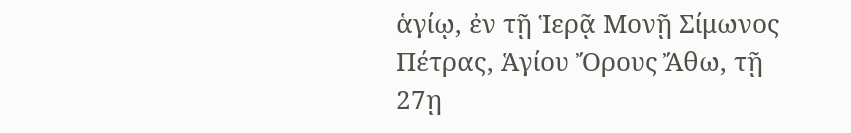ἁγίῳ, ἐν τῇ Ἱερᾷ Μονῇ Σίμωνος Πέτρας, Ἁγίου Ὄρους Ἄθω, τῇ 27ῃ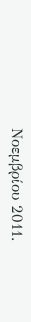Νοεμβρίου 2011.